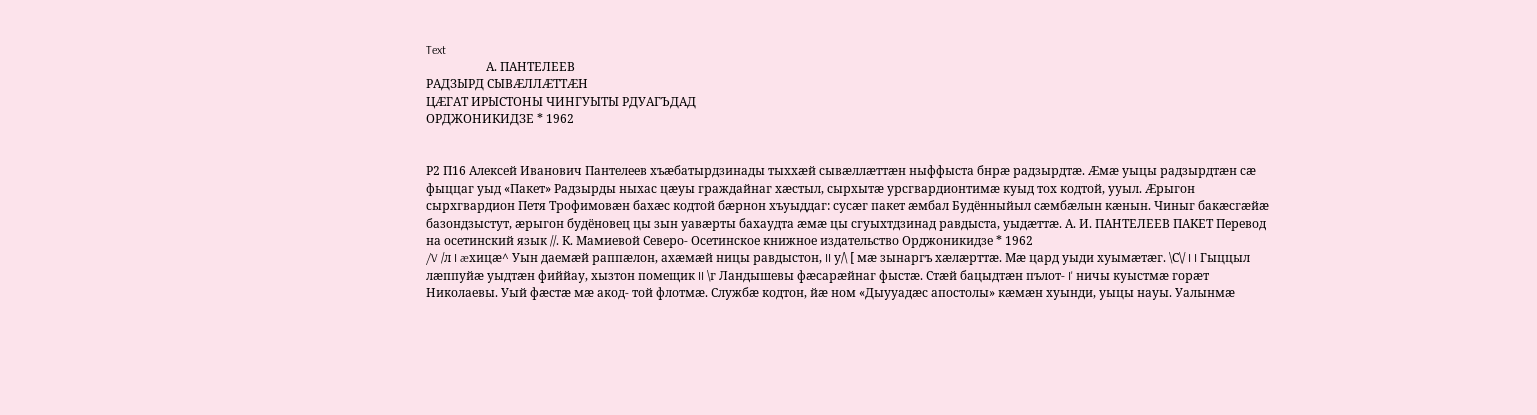Text
                    А. ПАНТЕЛЕЕВ
РАДЗЫРД СЫВÆЛЛÆТТÆН
ЦÆГАТ ИРЫСТОНЫ ЧИНГУЫТЫ РДУАГЪДАД
ОРДЖОНИКИДЗЕ * 1962


Р2 П16 Алексей Иванович Пантелеев хъæбатырдзинады тыххæй сывæллæттæн ныффыста бнрæ радзырдтæ. Æмæ уыцы радзырдтæн сæ фыццаг уыд «Пакет» Радзырды ныхас цæуы граждайнаг хæстыл, сырхытæ урсгвардионтимæ куыд тох кодтой, ууыл. Æрыгон сырхгвардион Петя Трофимовæн бахæс кодтой бæрнон хъуыддаг: сусæг пакет æмбал Будённыйыл сæмбæлын кæнын. Чиныг бакæсгæйæ базондзыстут, æрыгон будёновец цы зын уавæрты бахаудта æмæ цы сгуыхтдзинад равдыста, уыдæттæ. А. И. ПАНТЕЛЕЕВ ПАКЕТ Перевод на осетинский язык //. К. Мамиевой Северо- Осетинское книжное издательство Орджоникидзе * 1962
/V /л I æхицæ^ Уын даемæй раппæлон, ахæмæй ницы равдыстон, II у/\ [ мæ зынаргъ хæлæрттæ. Мæ цард уыди хуымæтæг. \С\/ I I Гыццыл лæппуйæ уыдтæн фиййау, хызтон помещик II \г Ландышевы фæсарæйнаг фыстæ. Стæй бацыдтæн пълот- I' ничы куыстмæ горæт Николаевы. Уый фæстæ мæ акод- той флотмæ. Службæ кодтон, йæ ном «Дыууадæс апостолы» кæмæн хуынди, уыцы науы. Уалынмæ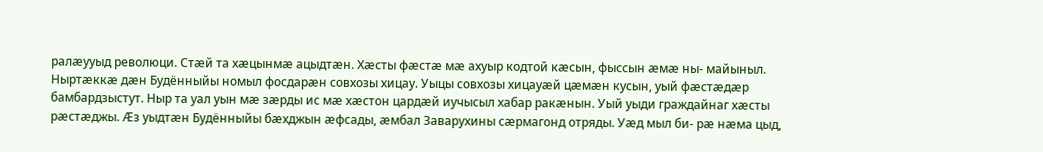ралæууыд революци. Стæй та хæцынмæ ацыдтæн. Хæсты фæстæ мæ ахуыр кодтой кæсын, фыссын æмæ ны- майыныл. Ныртæккæ дæн Будённыйы номыл фосдарæн совхозы хицау. Уыцы совхозы хицауæй цæмæн кусын, уый фæстæдæр бамбардзыстут. Ныр та уал уын мæ зæрды ис мæ хæстон цардæй иучысыл хабар ракæнын. Уый уыди граждайнаг хæсты рæстæджы. Æз уыдтæн Будённыйы бæхджын æфсады, æмбал Заварухины сæрмагонд отряды. Уæд мыл би- рæ нæма цыд,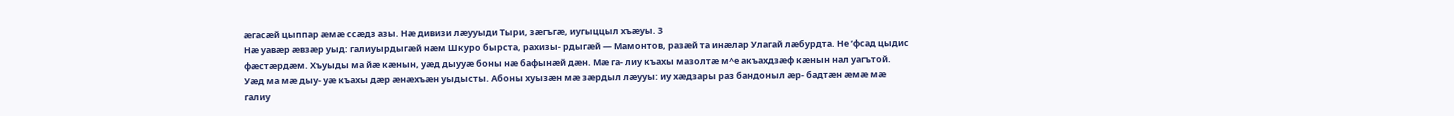æгасæй цыппар æмæ ссæдз азы. Нæ дивизи лæууыди Тыри, зæгъгæ, иугыццыл хъæуы. 3
Нæ уавæр æвзæр уыд: галиуырдыгæй нæм Шкуро бырста, рахизы- рдыгæй — Мамонтов, разæй та инæлар Улагай лæбурдта. Не ’фсад цыдис фæстæрдæм. Хъуыды ма йæ кæнын, уæд дыууæ боны нæ бафынæй дæн. Мæ га- лиу къахы мазолтæ м^е акъахдзæф кæнын нал уагътой. Уæд ма мæ дыу- уæ къахы дæр æнæхъæн уыдысты. Абоны хуызæн мæ зæрдыл лæууы: иу хæдзары раз бандоныл æр- бадтæн æмæ мæ галиу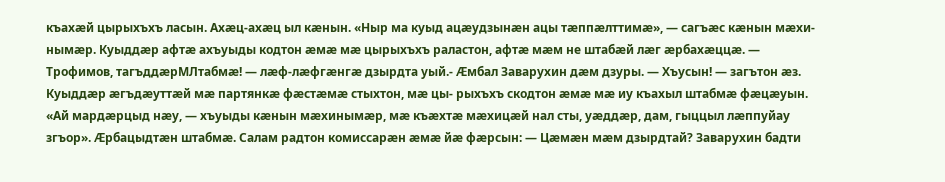къахæй цырыхъхъ ласын. Ахæц-ахæц ыл кæнын. «Ныр ма куыд ацæудзынæн ацы тæппæлттимæ», — сагъæс кæнын мæхи- нымæр. Куыддæр афтæ ахъуыды кодтон æмæ мæ цырыхъхъ раластон, афтæ мæм не штабæй лæг æрбахæццæ. — Трофимов, тагъддæрМЛтабмæ! — лæф-лæфгæнгæ дзырдта уый.- Æмбал Заварухин дæм дзуры. — Хъусын! — загътон æз. Куыддæр æгъдæуттæй мæ партянкæ фæстæмæ стыхтон, мæ цы- рыхъхъ скодтон æмæ мæ иу къахыл штабмæ фæцæуын. «Ай мардæрцыд нæу, — хъуыды кæнын мæхинымæр, мæ къæхтæ мæхицæй нал сты, уæддæр, дам, гыццыл лæппуйау згъор». Æрбацыдтæн штабмæ. Салам радтон комиссарæн æмæ йæ фæрсын: — Цæмæн мæм дзырдтай? Заварухин бадти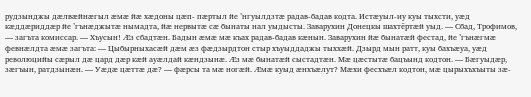рудзынджы дæлвæйнæгыл æмæ йæ хæдоны цæп- пæртыл йе ’нгуылдзтæ радав-бадав кодта. Истæуыл-иу куы тыхсти, уæд кæддæриддæр йе ’гънæджытæ нымадта, йæ нервытæ сæ бынаты нал уыдысты. Заварухин Донецкы шахтёртæй уыд. — Сбад, Трофимов, — загъта комиссар. — Хъусын! Æз сбадтæн. Бадын æмæ мæ къах радав-бадав кæнын. Заварухин йæ бынатæй фестад, йе ’гънæгмæ февнæлдта æмæ загъта: — Цыбырныхасæй дæм æз фæдзырдтон стыр хъуыддаджы тыххæй. Дзырд мын ратт, куы бахъæуа, уæд революцийы сæрыл дæ цард дæр кæй ауæлдай кæндзынæ. Æз мæ бынатæй сыстадтæн. Мæ цæстытæ бацъынд кодтон. — Бæгуыдæр, зæгъын, ратдзынæн. — Уæдæ цæттæ дæ? — фæрсы та мæ ногæй. Æмæ куыд æнхъæлут? Мæхи фесхъæл кодтон, мæ цырыхъхъыты зæ-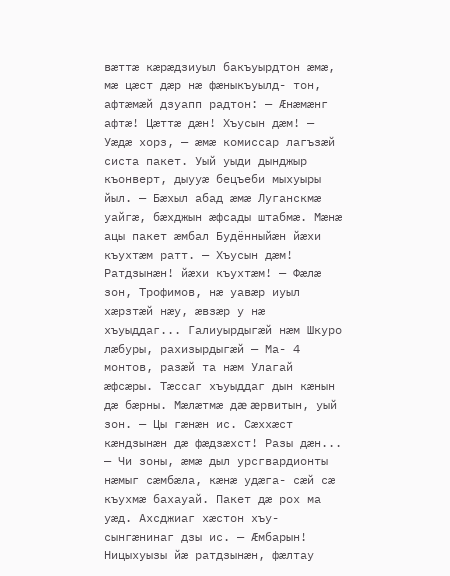вæттæ кæрæдзиуыл бакъуырдтон æмæ, мæ цæст дæр нæ фæныкъуылд- тон, афтæмæй дзуапп радтон: — Æнæмæнг афтæ! Цæттæ дæн! Хъусын дæм! — Уæдæ хорз, — æмæ комиссар лагъзæй систа пакет. Уый уыди дынджыр къонверт, дыууæ бецъеби мыхуыры йыл. — Бæхыл абад æмæ Луганскмæ уайгæ, бæхджын æфсады штабмæ. Мæнæ ацы пакет æмбал Будённыйæн йæхи къухтæм ратт. — Хъусын дæм! Ратдзынæн! йæхи къухтæм! — Фæлæ зон, Трофимов, нæ уавæр иуыл хæрзтæй нæу, æвзæр у нæ хъуыддаг... Галиуырдыгæй нæм Шкуро лæбуры, рахизырдыгæй — Ма- 4
монтов, разæй та нæм Улагай æфсæры. Тæссаг хъуыддаг дын кæнын дæ бæрны. Мæлæтмæ дæ æрвитын, уый зон. — Цы гæнæн ис. Сæххæст кæндзынæн дæ фæдзæхст! Разы дæн... — Чи зоны, æмæ дыл урсгвардионты нæмыг сæмбæла, кæнæ удæга- сæй сæ къухмæ бахауай. Пакет дæ рох ма уæд. Ахсджиаг хæстон хъу- сынгæнинаг дзы ис. — Æмбарын! Ницыхуызы йæ ратдзынæн, фæлтау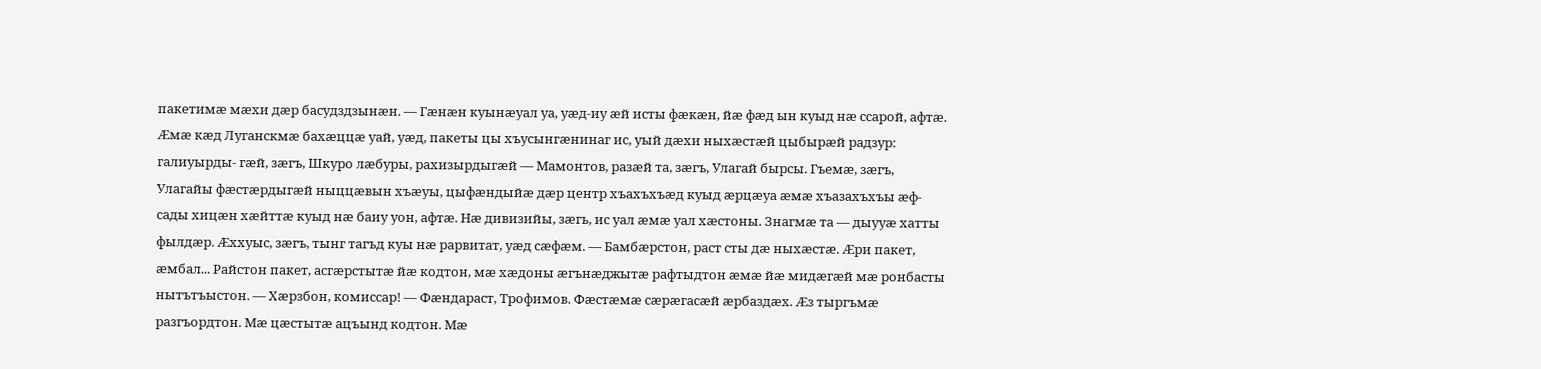пакетимæ мæхи дæр басудздзынæн. — Гæнæн куынæуал уа, уæд-иу æй исты фæкæн, йæ фæд ын куыд нæ ссарой, афтæ. Æмæ кæд Луганскмæ бахæццæ уай, уæд, пакеты цы хъусынгæнинаг ис, уый дæхи ныхæстæй цыбырæй радзур: галиуырды- гæй, зæгъ, Шкуро лæбуры, рахизырдыгæй — Мамонтов, разæй та, зæгъ, Улагай бырсы. Гъемæ, зæгъ, Улагайы фæстæрдыгæй ныццæвын хъæуы, цыфæндыйæ дæр центр хъахъхъæд куыд æрцæуа æмæ хъазахъхъы æф- сады хицæн хæйттæ куыд нæ баиу уон, афтæ. Нæ дивизийы, зæгь, ис уал æмæ уал хæстоны. Знагмæ та — дыууæ хатты фылдæр. Æххуыс, зæгъ, тынг тагъд куы нæ рарвитат, уæд сæфæм. — Бамбæрстон, раст сты дæ ныхæстæ. Æри пакет, æмбал... Райстон пакет, асгæрстытæ йæ кодтон, мæ хæдоны æгънæджытæ рафтыдтон æмæ йæ мидæгæй мæ ронбасты нытътъыстон. — Хæрзбон, комиссар! — Фæндараст, Трофимов. Фæстæмæ сæрæгасæй æрбаздæх. Æз тыргъмæ разгъордтон. Мæ цæстытæ ацъынд кодтон. Мæ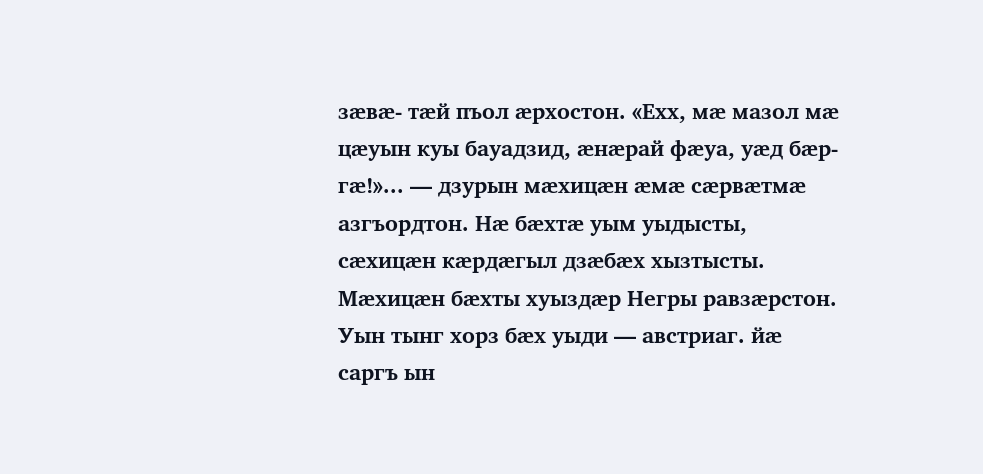зæвæ- тæй пъол æрхостон. «Ехх, мæ мазол мæ цæуын куы бауадзид, æнæрай фæуа, уæд бæр- гæ!»... — дзурын мæхицæн æмæ сæрвæтмæ азгъордтон. Нæ бæхтæ уым уыдысты, сæхицæн кæрдæгыл дзæбæх хызтысты. Мæхицæн бæхты хуыздæр Негры равзæрстон. Уын тынг хорз бæх уыди — австриаг. йæ саргъ ын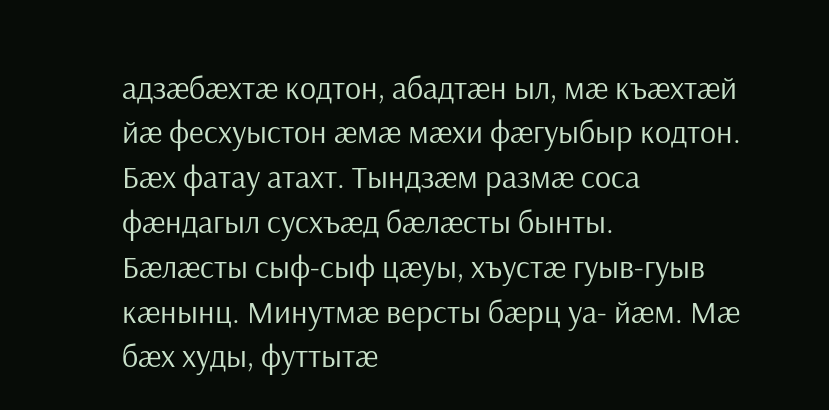адзæбæхтæ кодтон, абадтæн ыл, мæ къæхтæй йæ фесхуыстон æмæ мæхи фæгуыбыр кодтон. Бæх фатау атахт. Тындзæм размæ соса фæндагыл сусхъæд бæлæсты бынты. Бæлæсты сыф-сыф цæуы, хъустæ гуыв-гуыв кæнынц. Минутмæ версты бæрц уа- йæм. Мæ бæх худы, футтытæ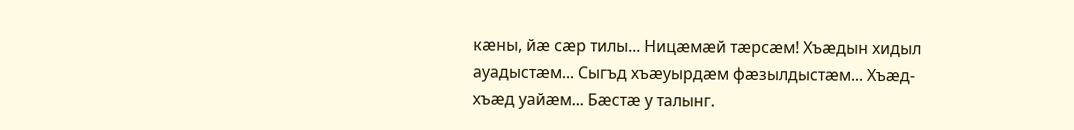кæны, йæ сæр тилы... Ницæмæй тæрсæм! Хъæдын хидыл ауадыстæм... Сыгъд хъæуырдæм фæзылдыстæм... Хъæд-хъæд уайæм... Бæстæ у талынг.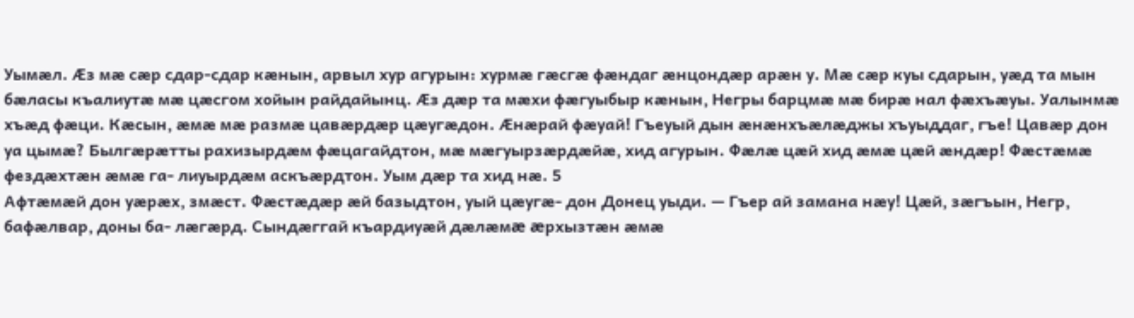Уымæл. Æз мæ сæр сдар-сдар кæнын, арвыл хур агурын: хурмæ гæсгæ фæндаг æнцондæр арæн у. Мæ сæр куы сдарын, уæд та мын бæласы къалиутæ мæ цæсгом хойын райдайынц. Æз дæр та мæхи фæгуыбыр кæнын, Негры барцмæ мæ бирæ нал фæхъæуы. Уалынмæ хъæд фæци. Кæсын, æмæ мæ размæ цавæрдæр цæугæдон. Æнæрай фæуай! Гъеуый дын æнæнхъæлæджы хъуыддаг, гъе! Цавæр дон уа цымæ? Былгæрæтты рахизырдæм фæцагайдтон, мæ мæгуырзæрдæйæ, хид агурын. Фæлæ цæй хид æмæ цæй æндæр! Фæстæмæ фездæхтæн æмæ га- лиуырдæм аскъæрдтон. Уым дæр та хид нæ. 5
Афтæмæй дон уæрæх, змæст. Фæстæдæр æй базыдтон, уый цæугæ- дон Донец уыди. — Гъер ай замана нæу! Цæй, зæгъын, Негр, бафæлвар, доны ба- лæгæрд. Сындæггай къардиуæй дæлæмæ æрхызтæн æмæ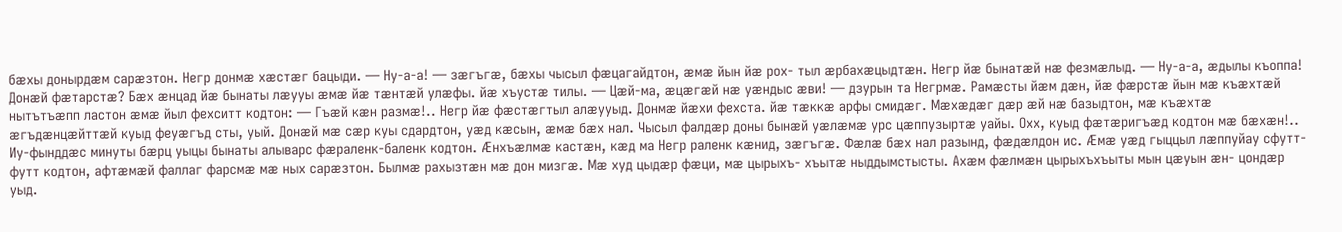бæхы донырдæм сарæзтон. Негр донмæ хæстæг бацыди. — Ну-а-а! — зæгъгæ, бæхы чысыл фæцагайдтон, æмæ йын йæ рох- тыл æрбахæцыдтæн. Негр йæ бынатæй нæ фезмæлыд. — Ну-а-а, æдылы къоппа! Донæй фæтарстæ? Бæх æнцад йæ бынаты лæууы æмæ йæ тæнтæй улæфы. йæ хъустæ тилы. — Цæй-ма, æцæгæй нæ уæндыс æви! — дзурын та Негрмæ. Рамæсты йæм дæн, йæ фæрстæ йын мæ къæхтæй нытътъæпп ластон æмæ йыл фехситт кодтон: — Гъæй кæн размæ!.. Негр йæ фæстæгтыл алæууыд. Донмæ йæхи фехста. йæ тæккæ арфы смидæг. Мæхæдæг дæр æй нæ базыдтон, мæ къæхтæ æгъдæнцæйттæй куыд феуæгъд сты, уый. Донæй мæ сæр куы сдардтон, уæд кæсын, æмæ бæх нал. Чысыл фалдæр доны бынæй уæлæмæ урс цæппузыртæ уайы. Охх, куыд фæтæригъæд кодтон мæ бæхæн!.. Иу-фынддæс минуты бæрц уыцы бынаты алыварс фæраленк-баленк кодтон. Æнхъæлмæ кастæн, кæд ма Негр раленк кæнид, зæгъгæ. Фæлæ бæх нал разынд, фæдæлдон ис. Æмæ уæд гыццыл лæппуйау сфутт-футт кодтон, афтæмæй фаллаг фарсмæ мæ ных сарæзтон. Былмæ рахызтæн мæ дон мизгæ. Мæ худ цыдæр фæци, мæ цырыхъ- хъытæ ныддымстысты. Ахæм фæлмæн цырыхъхъыты мын цæуын æн- цондæр уыд.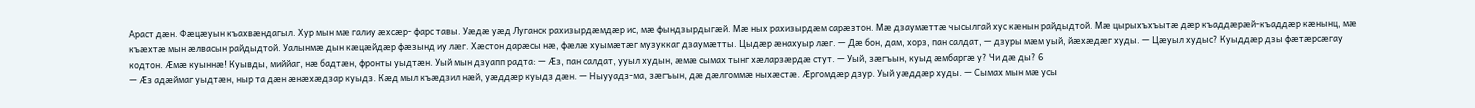Араст дæн. Фæцæуын къахвæндагыл. Хур мын мæ галиу æхсæр- фарс тавы. Уæдæ уæд Луганск рахизырдæмдæр ис, мæ фындзырдыгæй. Мæ ных рахизырдæм сарæзтон. Мæ дзаумæттæ чысылгай хус кæнын райдыдтой. Мæ цырыхъхъытæ дæр къаддæрæй-къаддæр кæнынц, мæ къæхтæ мын æлвасын райдыдтой. Уалынмæ дын кæцæйдæр фæзынд иу лæг. Хæстон дарæсы нæ, фæлæ хуымæтæг музуккаг дзаумæтты. Цыдæр æнахуыр лæг. — Дæ бон, дам, хорз, пан салдат, — дзуры мæм уый, йæхæдæг худы. — Цæуыл худыс? Куыддæр дзы фæтæрсæгау кодтон. Æмæ куыннæ! Куывды, миййаг, нæ бадтæн, фронты уыдтæн. Уый мын дзуапп радта: — Æз, пан салдат, ууыл худын, æмæ сымах тынг хæларзæрдæ стут. — Уый, зæгъын, куыд æмбаргæ у? Чи дæ ды? 6
— Æз адæймаг уыдтæн, ныр та дæн æнæхæдзар куыдз. Кæд мыл къæдзил нæй, уæддæр куыдз дæн. — Ныууадз-ма, зæгъын, дæ дæлгоммæ ныхæстæ. Æргомдæр дзур. Уый уæддæр худы. — Сымах мын мæ усы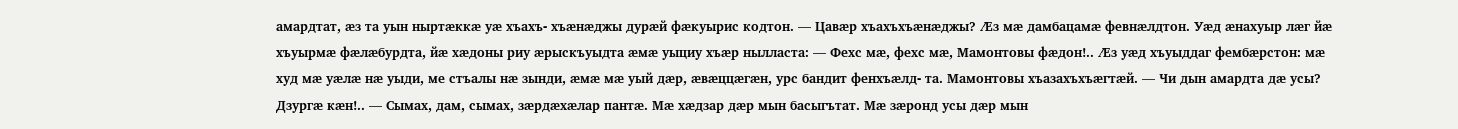амардтат, æз та уын ныртæккæ уæ хъахъ- хъæнæджы дурæй фæкуырис кодтон. — Цавæр хъахъхъæнæджы? Æз мæ дамбацамæ февнæлдтон. Уæд æнахуыр лæг йæ хъуырмæ фæлæбурдта, йæ хæдоны риу æрыскъуыдта æмæ уыциу хъæр нылласта: — Фехс мæ, фехс мæ, Мамонтовы фæдон!.. Æз уæд хъуыддаг фембæрстон: мæ худ мæ уæлæ нæ уыди, ме стъалы нæ зынди, æмæ мæ уый дæр, æвæццæгæн, урс бандит фенхъæлд- та. Мамонтовы хъазахъхъæгтæй. — Чи дын амардта дæ усы? Дзургæ кæн!.. — Сымах, дам, сымах, зæрдæхæлар пантæ. Мæ хæдзар дæр мын басыгътат. Мæ зæронд усы дæр мын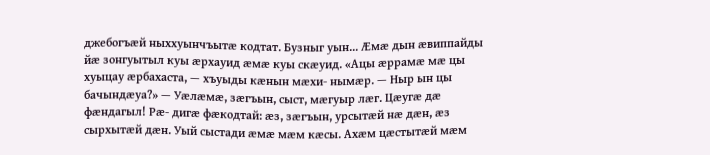джебогъæй ныххуынчъытæ кодтат. Бузныг уын... Æмæ дын æвиппайды йæ зонгуытыл куы æрхауид æмæ куы скæуид. «Ацы æррамæ мæ цы хуыцау æрбахаста, — хъуыды кæнын мæхи- нымæр. — Ныр ын цы бачындæуа?» — Уæлæмæ, зæгъын, сыст, мæгуыр лæг. Цæугæ дæ фæндагыл! Рæ- дигæ фæкодтай: æз, зæгъын, урсытæй нæ дæн, æз сырхытæй дæн. Уый сыстади æмæ мæм кæсы. Ахæм цæстытæй мæм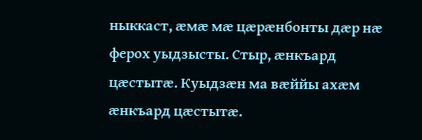ныккаст, æмæ мæ цæрæнбонты дæр нæ ферох уыдзысты. Стыр, æнкъард цæстытæ. Куыдзæн ма вæййы ахæм æнкъард цæстытæ.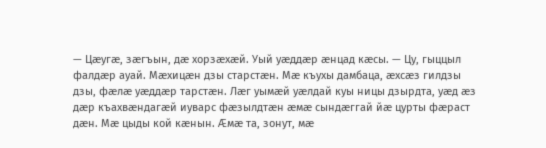— Цæугæ, зæгъын, дæ хорзæхæй. Уый уæддæр æнцад кæсы. — Цу, гыццыл фалдæр ауай. Мæхицæн дзы старстæн. Мæ къухы дамбаца, æхсæз гилдзы дзы, фæлæ уæддæр тарстæн. Лæг уымæй уæлдай куы ницы дзырдта, уæд æз дæр къахвæндагæй иуварс фæзылдтæн æмæ сындæггай йæ цурты фæраст дæн. Мæ цыды кой кæнын. Æмæ та, зонут, мæ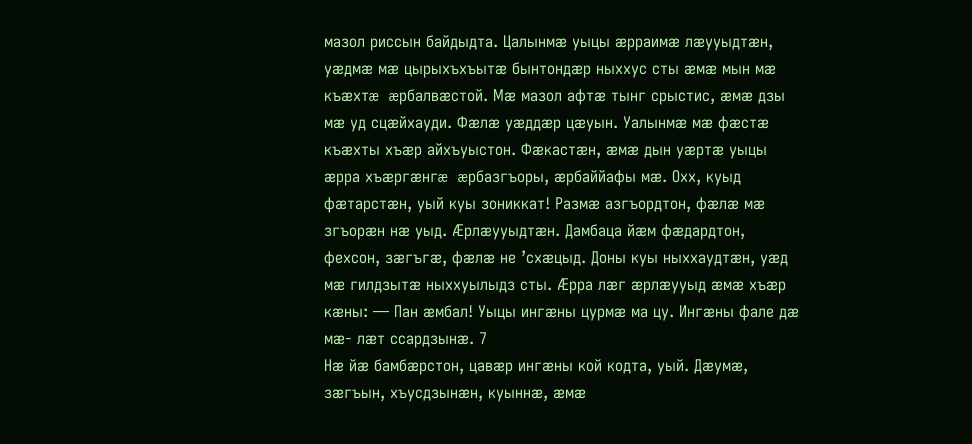мазол риссын байдыдта. Цалынмæ уыцы æрраимæ лæууыдтæн, уæдмæ мæ цырыхъхъытæ бынтондæр ныххус сты æмæ мын мæ къæхтæ æрбалвæстой. Мæ мазол афтæ тынг срыстис, æмæ дзы мæ уд сцæйхауди. Фæлæ уæддæр цæуын. Уалынмæ мæ фæстæ къæхты хъæр айхъуыстон. Фæкастæн, æмæ дын уæртæ уыцы æрра хъæргæнгæ æрбазгъоры, æрбаййафы мæ. Охх, куыд фæтарстæн, уый куы зониккат! Размæ азгъордтон, фæлæ мæ згъорæн нæ уыд. Æрлæууыдтæн. Дамбаца йæм фæдардтон, фехсон, зæгъгæ, фæлæ не ’схæцыд. Доны куы ныххаудтæн, уæд мæ гилдзытæ ныххуылыдз сты. Æрра лæг æрлæууыд æмæ хъæр кæны: — Пан æмбал! Уыцы ингæны цурмæ ма цу. Ингæны фале дæ мæ- лæт ссардзынæ. 7
Нæ йæ бамбæрстон, цавæр ингæны кой кодта, уый. Дæумæ, зæгъын, хъусдзынæн, куыннæ, æмæ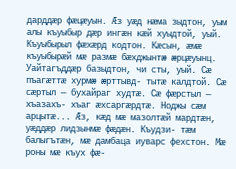дарддæр фæцæуын. Æз уæд нæма зыдтон, уым алы къуыбыр дæр ингæн кæй хуыдтой, уый. Къуыбырыл фæхæрд кодтон. Кæсын, æмæ къуыбырæй мæ размæ бæхджынтæ æрцæуынц. Уайтагъддæр базыдтон, чи сты, уый. Сæ пъагæттæ хурмæ æрттывд- тытæ калдтой. Сæ сæртыл — бухайраг худтæ. Сæ фæрстыл — хъазахъ- хъаг æхсаргæрдтæ. Ноджы сæм арцытæ... Æз, кæд мæ мазолтæй мардтæн, уæддæр лидзынмæ фæдæн. Къудзи- тæм балыгътæн, мæ дамбаца иуварс фехстон. Мæ роны мæ къух фæ-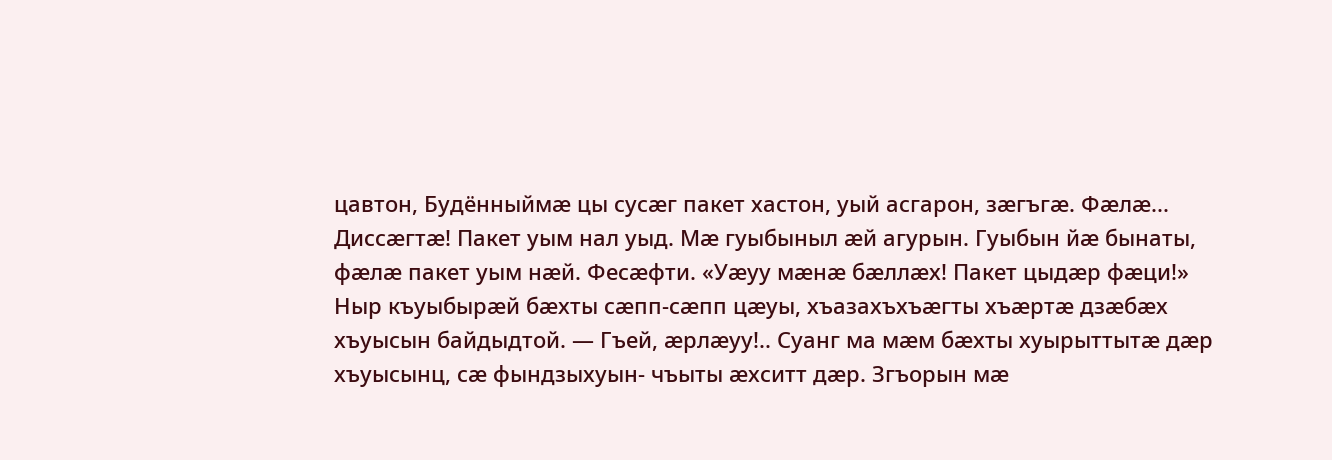цавтон, Будённыймæ цы сусæг пакет хастон, уый асгарон, зæгъгæ. Фæлæ... Диссæгтæ! Пакет уым нал уыд. Мæ гуыбыныл æй агурын. Гуыбын йæ бынаты, фæлæ пакет уым нæй. Фесæфти. «Уæуу мæнæ бæллæх! Пакет цыдæр фæци!» Ныр къуыбырæй бæхты сæпп-сæпп цæуы, хъазахъхъæгты хъæртæ дзæбæх хъуысын байдыдтой. — Гъей, æрлæуу!.. Суанг ма мæм бæхты хуырыттытæ дæр хъуысынц, сæ фындзыхуын- чъыты æхситт дæр. Згъорын мæ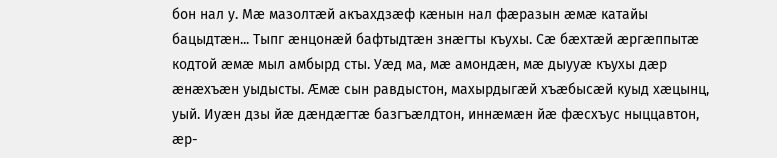бон нал у. Мæ мазолтæй акъахдзæф кæнын нал фæразын æмæ катайы бацыдтæн... Тыпг æнцонæй бафтыдтæн знæгты къухы. Сæ бæхтæй æргæппытæ кодтой æмæ мыл амбырд сты. Уæд ма, мæ амондæн, мæ дыууæ къухы дæр æнæхъæн уыдысты. Æмæ сын равдыстон, махырдыгæй хъæбысæй куыд хæцынц, уый. Иуæн дзы йæ дæндæгтæ базгъæлдтон, иннæмæн йæ фæсхъус ныццавтон, æр-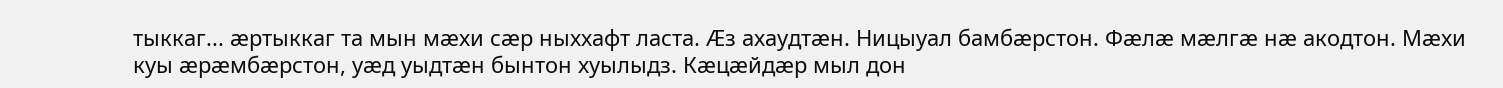тыккаг... æртыккаг та мын мæхи сæр ныххафт ласта. Æз ахаудтæн. Ницыуал бамбæрстон. Фæлæ мæлгæ нæ акодтон. Мæхи куы æрæмбæрстон, уæд уыдтæн бынтон хуылыдз. Кæцæйдæр мыл дон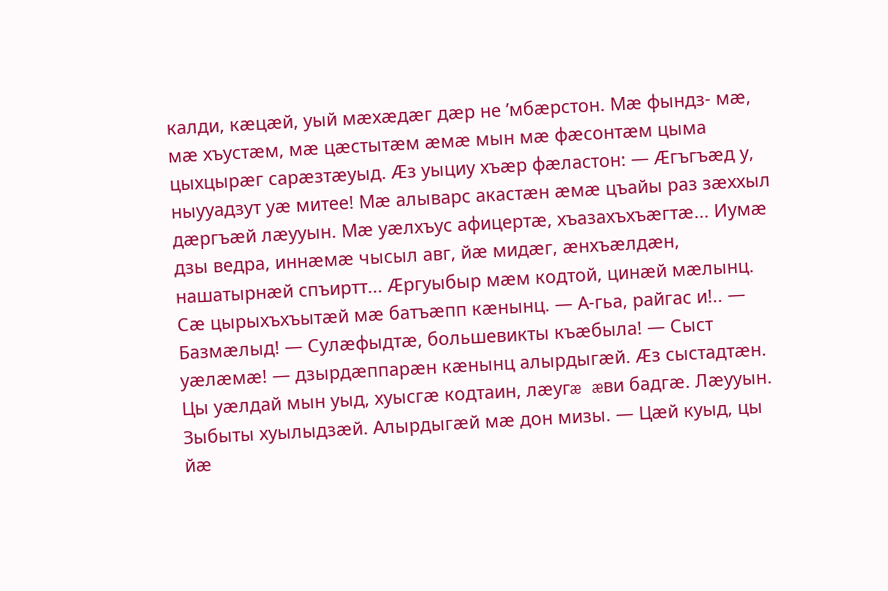калди, кæцæй, уый мæхæдæг дæр не ’мбæрстон. Мæ фындз- мæ, мæ хъустæм, мæ цæстытæм æмæ мын мæ фæсонтæм цыма цыхцырæг сарæзтæуыд. Æз уыциу хъæр фæластон: — Æгъгъæд у, ныууадзут уæ митее! Мæ алыварс акастæн æмæ цъайы раз зæххыл дæргъæй лæууын. Мæ уæлхъус афицертæ, хъазахъхъæгтæ... Иумæ дзы ведра, иннæмæ чысыл авг, йæ мидæг, æнхъæлдæн, нашатырнæй спъиртт... Æргуыбыр мæм кодтой, цинæй мæлынц. Сæ цырыхъхъытæй мæ батъæпп кæнынц. — А-гьа, райгас и!.. — Базмæлыд! — Сулæфыдтæ, большевикты къæбыла! — Сыст уæлæмæ! — дзырдæппарæн кæнынц алырдыгæй. Æз сыстадтæн. Цы уæлдай мын уыд, хуысгæ кодтаин, лæугæ æви бадгæ. Лæууын. Зыбыты хуылыдзæй. Алырдыгæй мæ дон мизы. — Цæй куыд, цы йæ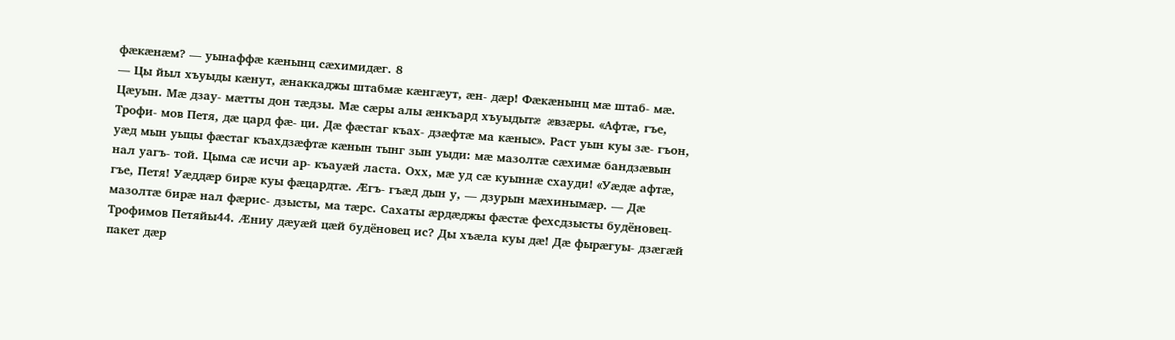фæкæнæм? — уынаффæ кæнынц сæхимидæг. 8
— Цы йыл хъуыды кæнут, æнаккаджы штабмæ кæнгæут, æн- дæр! Фæкæнынц мæ штаб- мæ. Цæуын. Мæ дзау- мæтты дон тæдзы. Мæ сæры алы æнкъард хъуыдытæ æвзæры. «Афтæ, гъе, Трофи- мов Петя, дæ цард фæ- ци. Дæ фæстаг къах- дзæфтæ ма кæныс». Раст уын куы зæ- гъон, уæд мын уыцы фæстаг къахдзæфтæ кæнын тынг зын уыди: мæ мазолтæ сæхимæ бандзæвын нал уагъ- той. Цыма сæ исчи ар- къауæй ласта. Охх, мæ уд сæ куыннæ схауди! «Уæдæ афтæ, гъе, Петя! Уæддæр бирæ куы фæцардтæ. Æгъ- гъæд дын у, — дзурын мæхинымæр. — Дæ мазолтæ бирæ нал фæрис- дзысты, ма тæрс. Сахаты æрдæджы фæстæ фехсдзысты будёновец- Трофимов Петяйы44. Æниу дæуæй цæй будёновец ис? Ды хъæла куы дæ! Дæ фырæгуы- дзæгæй пакет дæр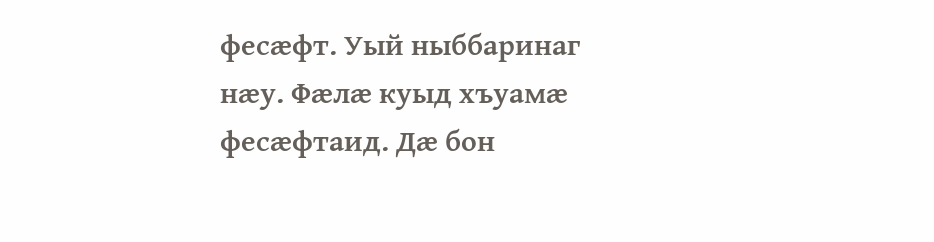фесæфт. Уый ныббаринаг нæу. Фæлæ куыд хъуамæ фесæфтаид. Дæ бон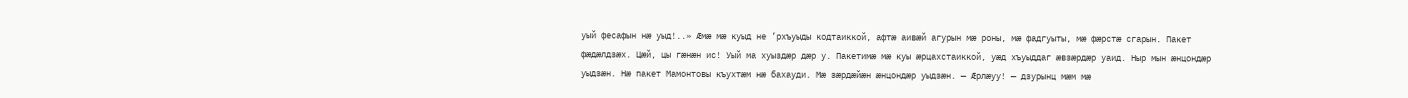уый фесафын нæ уыд!..» Æмæ мæ куыд не ’рхъуыды кодтаиккой, афтæ аивæй агурын мæ роны, мæ фадгуыты, мæ фæрстæ сгарын. Пакет фæдæлдзæх. Цæй, цы гæнæн ис! Уый ма хуыздæр дæр у. Пакетимæ мæ куы æрцахстаиккой, уæд хъуыддаг æвзæрдæр уаид. Ныр мын æнцондæр уыдзæн. Нæ пакет Мамонтовы къухтæм нæ бахауди. Мæ зæрдæйæн æнцондæр уыдзæн. — Æрлæуу! — дзурынц мæм мæ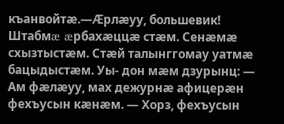къанвойтæ.—Æрлæуу, большевик! Штабмæ æрбахæццæ стæм. Сенæмæ схызтыстæм. Стæй талынггомау уатмæ бацыдыстæм. Уы- дон мæм дзурынц: — Ам фæлæуу, мах дежурнæ афицерæн фехъусын кæнæм. — Хорз, фехъусын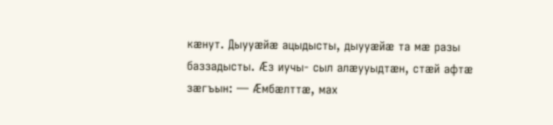кæнут. Дыууæйæ ацыдысты, дыууæйæ та мæ разы баззадысты. Æз иучы- сыл алæууыдтæн, стæй афтæ зæгъын: — Æмбæлттæ, мах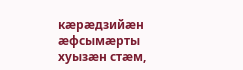кæрæдзийæн æфсымæрты хуызæн стæм,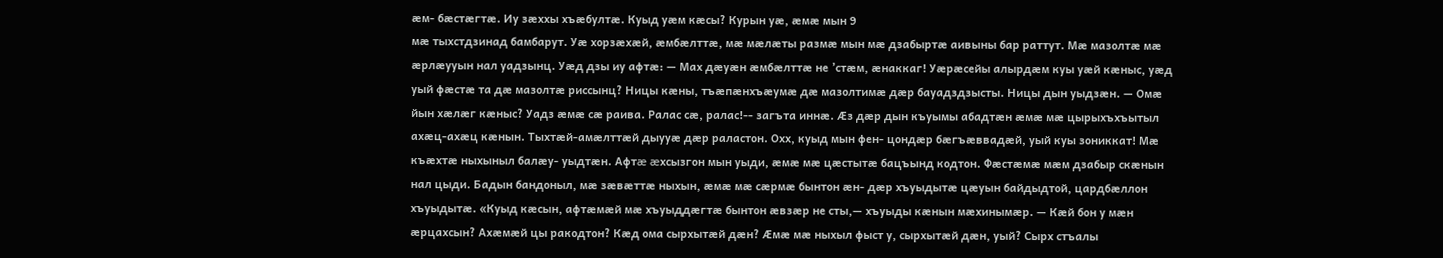æм- бæстæгтæ. Иу зæххы хъæбултæ. Куыд уæм кæсы? Курын уæ, æмæ мын 9
мæ тыхстдзинад бамбарут. Уæ хорзæхæй, æмбæлттæ, мæ мæлæты размæ мын мæ дзабыртæ аивыны бар раттут. Мæ мазолтæ мæ æрлæууын нал уадзынц. Уæд дзы иу афтæ: — Мах дæуæн æмбæлттæ не ’стæм, æнаккаг! Уæрæсейы алырдæм куы уæй кæныс, уæд уый фæстæ та дæ мазолтæ риссынц? Ницы кæны, тъæпæнхъæумæ дæ мазолтимæ дæр бауадздзысты. Ницы дын уыдзæн. — Омæ йын хæлæг кæныс? Уадз æмæ сæ раива. Ралас сæ, ралас!-- загъта иннæ. Æз дæр дын къуымы абадтæн æмæ мæ цырыхъхъытыл ахæц-ахæц кæнын. Тыхтæй-амæлттæй дыууæ дæр раластон. Охх, куыд мын фен- цондæр бæгъæввадæй, уый куы зониккат! Мæ къæхтæ ныхыныл балæу- уыдтæн. Афтæ æхсызгон мын уыди, æмæ мæ цæстытæ бацъынд кодтон. Фæстæмæ мæм дзабыр скæнын нал цыди. Бадын бандоныл, мæ зæвæттæ ныхын, æмæ мæ сæрмæ бынтон æн- дæр хъуыдытæ цæуын байдыдтой, цардбæллон хъуыдытæ. «Куыд кæсын, афтæмæй мæ хъуыддæгтæ бынтон æвзæр не сты,— хъуыды кæнын мæхинымæр. — Кæй бон у мæн æрцахсын? Ахæмæй цы ракодтон? Кæд ома сырхытæй дæн? Æмæ мæ ныхыл фыст у, сырхытæй дæн, уый? Сырх стъалы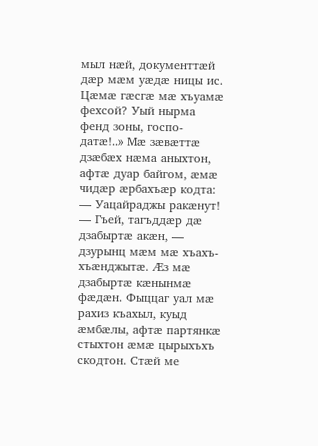мыл нæй, документтæй дæр мæм уæдæ ницы ис. Цæмæ гæсгæ мæ хъуамæ фехсой? Уый нырма фенд зоны, госпо- датæ!..» Мæ зæвæттæ дзæбæх нæма аныхтон, афтæ дуар байгом, æмæ чидæр æрбахъæр кодта: — Уацайраджы ракæнут! — Гъей, тагъддæр дæ дзабыртæ акæн, — дзурынц мæм мæ хъахъ- хъæнджытæ. Æз мæ дзабыртæ кæнынмæ фæдæн. Фыццаг уал мæ рахиз къахыл, куыд æмбæлы, афтæ партянкæ стыхтон æмæ цырыхъхъ скодтон. Стæй ме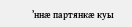’ннæ партянкæ куы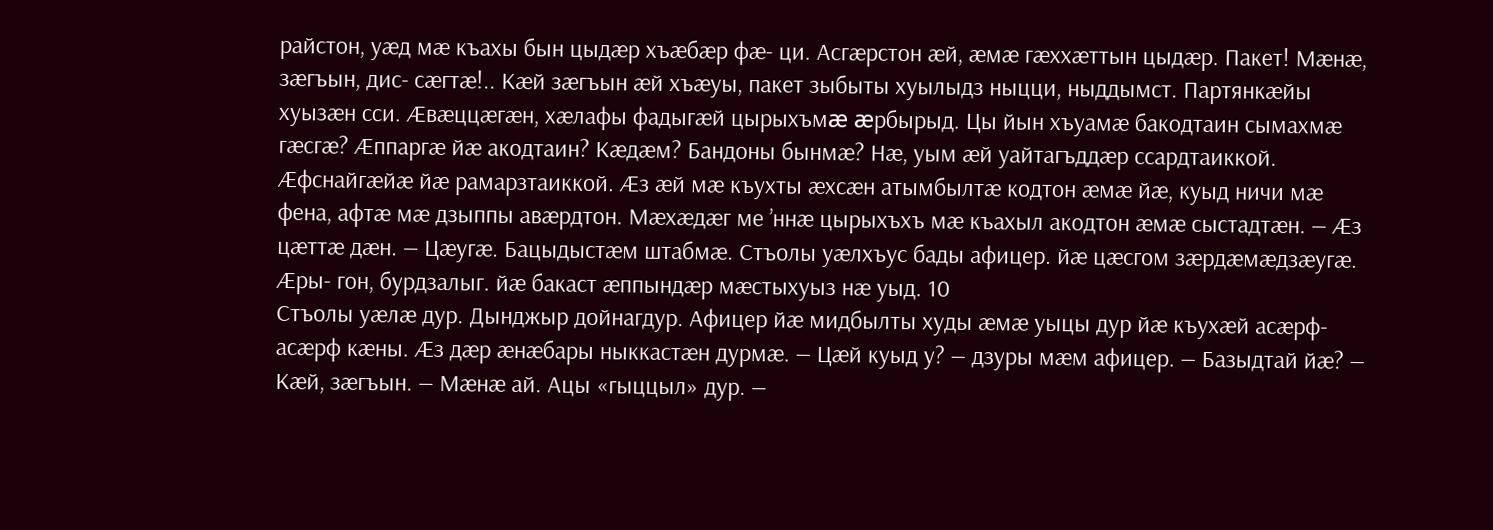райстон, уæд мæ къахы бын цыдæр хъæбæр фæ- ци. Асгæрстон æй, æмæ гæххæттын цыдæр. Пакет! Мæнæ, зæгъын, дис- сæгтæ!.. Кæй зæгъын æй хъæуы, пакет зыбыты хуылыдз ныцци, ныддымст. Партянкæйы хуызæн сси. Æвæццæгæн, хæлафы фадыгæй цырыхъмæ æрбырыд. Цы йын хъуамæ бакодтаин сымахмæ гæсгæ? Æппаргæ йæ акодтаин? Кæдæм? Бандоны бынмæ? Нæ, уым æй уайтагъддæр ссардтаиккой. Æфснайгæйæ йæ рамарзтаиккой. Æз æй мæ къухты æхсæн атымбылтæ кодтон æмæ йæ, куыд ничи мæ фена, афтæ мæ дзыппы авæрдтон. Мæхæдæг ме ’ннæ цырыхъхъ мæ къахыл акодтон æмæ сыстадтæн. — Æз цæттæ дæн. — Цæугæ. Бацыдыстæм штабмæ. Стъолы уæлхъус бады афицер. йæ цæсгом зæрдæмæдзæугæ. Æры- гон, бурдзалыг. йæ бакаст æппындæр мæстыхуыз нæ уыд. 10
Стъолы уæлæ дур. Дынджыр дойнагдур. Афицер йæ мидбылты худы æмæ уыцы дур йæ къухæй асæрф-асæрф кæны. Æз дæр æнæбары ныккастæн дурмæ. — Цæй куыд у? — дзуры мæм афицер. — Базыдтай йæ? — Кæй, зæгъын. — Мæнæ ай. Ацы «гыццыл» дур. —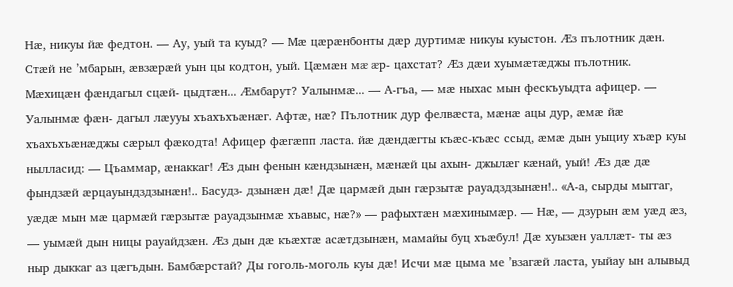Нæ, никуы йæ федтон. — Ау, уый та куыд? — Мæ цæрæнбонты дæр дуртимæ никуы куыстон. Æз пълотник дæн. Стæй не ’мбарын, æвзæрæй уын цы кодтон, уый. Цæмæн мæ æр- цахстат? Æз дæи хуымæтæджы пълотник. Мæхицæн фæндагыл сцæй- цыдтæн... Æмбарут? Уалынмæ... — А-гъа, — мæ ныхас мын фескъуыдта афицер. — Уалынмæ фæн- дагыл лæууы хъахъхъæнæг. Афтæ, нæ? Пълотник дур фелвæста, мæнæ ацы дур, æмæ йæ хъахъхъæнæджы сæрыл фæкодта! Афицер фæгæпп ласта. йæ дæндæгты къæс-къæс ссыд, æмæ дын уыциу хъæр куы нылласид: — Цъаммар, æнаккаг! Æз дын фенын кæндзынæн, мæнæй цы ахын- джылæг кæнай, уый! Æз дæ дæ фындзæй æрцауындздзынæн!.. Басудз- дзынæн дæ! Дæ цармæй дын гæрзытæ рауадздзынæн!.. «А-а, сырды мыггаг, уæдæ мын мæ цармæй гæрзытæ рауадзынмæ хъавыс, нæ?» — рафыхтæн мæхинымæр. — Нæ, — дзурын æм уæд æз, — уымæй дын ницы рауайдзæн. Æз дын дæ къæхтæ асæтдзынæн, мамайы буц хъæбул! Дæ хуызæн уаллæт- ты æз ныр дыккаг аз цæгъдын. Бамбæрстай? Ды гоголь-моголь куы дæ! Исчи мæ цыма ме ’взагæй ласта, уыйау ын алывыд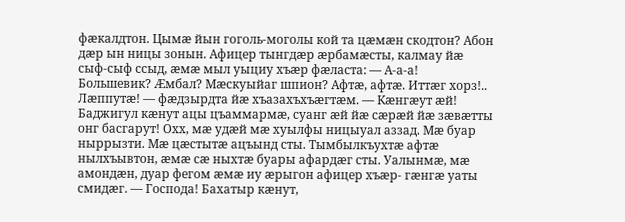фæкалдтон. Цымæ йын гоголь-моголы кой та цæмæн скодтон? Абон дæр ын ницы зонын. Афицер тынгдæр æрбамæсты, калмау йæ сыф-сыф ссыд, æмæ мыл уыциу хъæр фæласта: — А-а-а! Большевик? Æмбал? Мæскуыйаг шпион? Афтæ, афтæ. Иттæг хорз!.. Лæппутæ! — фæдзырдта йæ хъазахъхъæгтæм. — Кæнгæут æй! Баджигул кæнут ацы цъаммармæ, суанг æй йæ сæрæй йæ зæвæтты онг басгарут! Охх, мæ удæй мæ хуылфы ницыуал аззад. Мæ буар ныррызти. Мæ цæстытæ ацъынд сты. Тымбылкъухтæ афтæ нылхъывтон, æмæ сæ ныхтæ буары афардæг сты. Уалынмæ, мæ амондæн, дуар фегом æмæ иу æрыгон афицер хъæр- гæнгæ уаты смидæг. — Господа! Бахатыр кæнут,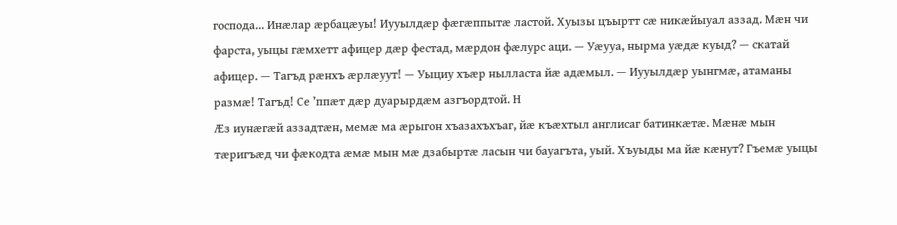господа... Инæлар æрбацæуы! Иууылдæр фæгæппытæ ластой. Хуызы цъыртт сæ никæйыуал аззад. Мæн чи фарста, уыцы гæмхетт афицер дæр фестад, мæрдон фæлурс аци. — Уæууа, нырма уæдæ куыд? — скатай афицер. — Тагъд рæнхъ æрлæуут! — Уыциу хъæр нылласта йæ адæмыл. — Иууылдæр уынгмæ, атаманы размæ! Тагъд! Се ’ппæт дæр дуарырдæм азгъордтой. Н
Æз иунæгæй аззадтæн, мемæ ма æрыгон хъазахъхъаг, йæ къæхтыл англисаг батинкæтæ. Мæнæ мын тæригъæд чи фæкодта æмæ мын мæ дзабыртæ ласын чи бауагъта, уый. Хъуыды ма йæ кæнут? Гъемæ уыцы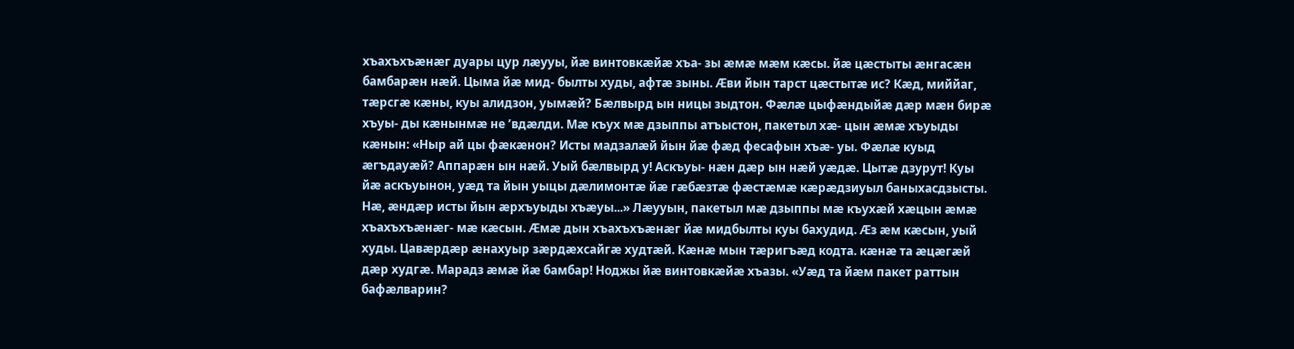хъахъхъæнæг дуары цур лæууы, йæ винтовкæйæ хъа- зы æмæ мæм кæсы. йæ цæстыты æнгасæн бамбарæн нæй. Цыма йæ мид- былты худы, афтæ зыны. Æви йын тарст цæстытæ ис? Кæд, миййаг, тæрсгæ кæны, куы алидзон, уымæй? Бæлвырд ын ницы зыдтон. Фæлæ цыфæндыйæ дæр мæн бирæ хъуы- ды кæнынмæ не ’вдæлди. Мæ къух мæ дзыппы атъыстон, пакетыл хæ- цын æмæ хъуыды кæнын: «Ныр ай цы фæкæнон? Исты мадзалæй йын йæ фæд фесафын хъæ- уы. Фæлæ куыд æгъдауæй? Аппарæн ын нæй. Уый бæлвырд у! Аскъуы- нæн дæр ын нæй уæдæ. Цытæ дзурут! Куы йæ аскъуынон, уæд та йын уыцы дæлимонтæ йæ гæбæзтæ фæстæмæ кæрæдзиуыл баныхасдзысты. Нæ, æндæр исты йын æрхъуыды хъæуы...» Лæууын, пакетыл мæ дзыппы мæ къухæй хæцын æмæ хъахъхъæнæг- мæ кæсын. Æмæ дын хъахъхъæнæг йæ мидбылты куы бахудид. Æз æм кæсын, уый худы. Цавæрдæр æнахуыр зæрдæхсайгæ худтæй. Кæнæ мын тæригъæд кодта. кæнæ та æцæгæй дæр худгæ. Марадз æмæ йæ бамбар! Ноджы йæ винтовкæйæ хъазы. «Уæд та йæм пакет раттын бафæлварин?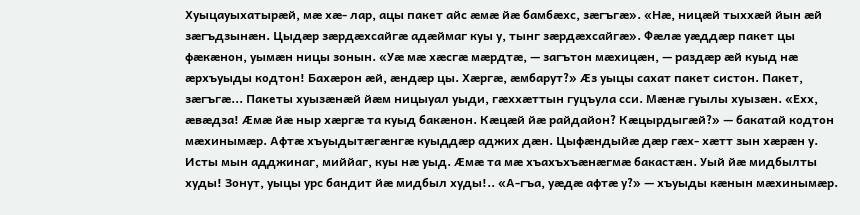Хуыцауыхатырæй, мæ хæ- лар, ацы пакет айс æмæ йæ бамбæхс, зæгъгæ». «Нæ, ницæй тыххæй йын æй зæгъдзынæн. Цыдæр зæрдæхсайгæ адæймаг куы у, тынг зæрдæхсайгæ». Фæлæ уæддæр пакет цы фæкæнон, уымæн ницы зонын. «Уæ мæ хæсгæ мæрдтæ, — загътон мæхицæн, — раздæр æй куыд нæ æрхъуыды кодтон! Бахæрон æй, æндæр цы. Хæргæ, æмбарут?» Æз уыцы сахат пакет систон. Пакет, зæгъгæ... Пакеты хуызæнæй йæм ницыуал уыди, гæххæттын гуцъула сси. Мæнæ гуылы хуызæн. «Ехх, æвæдза! Æмæ йæ ныр хæргæ та куыд бакæнон. Кæцæй йæ райдайон? Кæцырдыгæй?» — бакатай кодтон мæхинымæр. Афтæ хъуыдытæгæнгæ куыддæр аджих дæн. Цыфæндыйæ дæр гæх- хæтт зын хæрæн у. Исты мын адджинаг, миййаг, куы нæ уыд. Æмæ та мæ хъахъхъæнæгмæ бакастæн. Уый йæ мидбылты худы! Зонут, уыцы урс бандит йæ мидбыл худы!.. «А-гъа, уæдæ афтæ у?» — хъуыды кæнын мæхинымæр.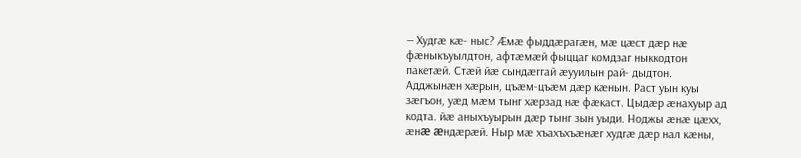— Худгæ кæ- ныс? Æмæ фыддæрагæн, мæ цæст дæр нæ фæныкъуылдтон, афтæмæй фыццаг комдзаг ныккодтон пакетæй. Стæй йæ сындæггай æууилын рай- дыдтон. Адджынæн хæрын, цъæм-цъæм дæр кæнын. Раст уын куы зæгъон, уæд мæм тынг хæрзад нæ фæкаст. Цыдæр æнахуыр ад кодта. йæ аныхъуырын дæр тынг зын уыди. Ноджы æнæ цæхх, æнæ æндæрæй. Ныр мæ хъахъхъæнæг худгæ дæр нал кæны,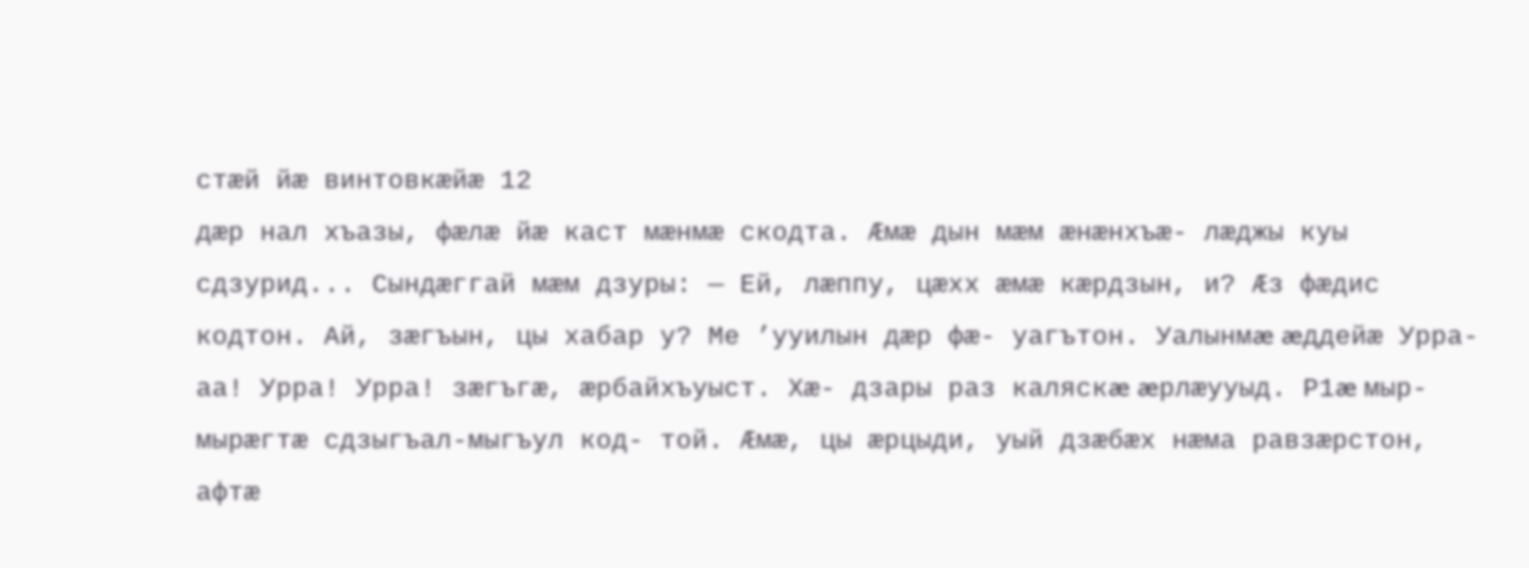стæй йæ винтовкæйæ 12
дæр нал хъазы, фæлæ йæ каст мæнмæ скодта. Æмæ дын мæм æнæнхъæ- лæджы куы сдзурид... Сындæггай мæм дзуры: — Ей, лæппу, цæхх æмæ кæрдзын, и? Æз фæдис кодтон. Ай, зæгъын, цы хабар у? Ме ’ууилын дæр фæ- уагътон. Уалынмæ æддейæ Урра-аа! Урра! Урра! зæгъгæ, æрбайхъуыст. Хæ- дзары раз каляскæ æрлæууыд. Р1æ мыр-мырæгтæ сдзыгъал-мыгъул код- той. Æмæ, цы æрцыди, уый дзæбæх нæма равзæрстон, афтæ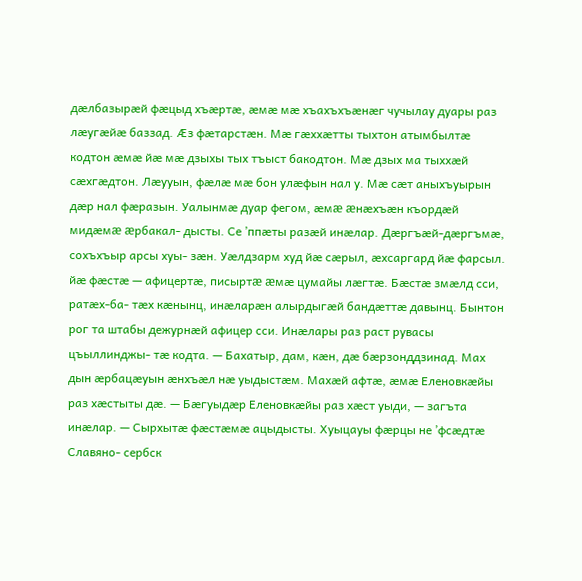дæлбазырæй фæцыд хъæртæ, æмæ мæ хъахъхъæнæг чучылау дуары раз лæугæйæ баззад. Æз фæтарстæн. Мæ гæххæтты тыхтон атымбылтæ кодтон æмæ йæ мæ дзыхы тых тъыст бакодтон. Мæ дзых ма тыххæй сæхгæдтон. Лæууын, фæлæ мæ бон улæфын нал у. Мæ сæт аныхъуырын дæр нал фæразын. Уалынмæ дуар фегом, æмæ æнæхъæн къордæй мидæмæ æрбакал- дысты. Се ’ппæты разæй инæлар. Дæргъæй-дæргъмæ, сохъхъыр арсы хуы- зæн. Уæлдзарм худ йæ сæрыл, æхсаргард йæ фарсыл. йæ фæстæ — афицертæ, писыртæ æмæ цумайы лæгтæ. Бæстæ змæлд сси, ратæх-ба- тæх кæнынц, инæларæн алырдыгæй бандæттæ давынц. Бынтон рог та штабы дежурнæй афицер сси. Инæлары раз раст рувасы цъыллинджы- тæ кодта. — Бахатыр, дам, кæн, дæ бæрзонддзинад. Мах дын æрбацæуын æнхъæл нæ уыдыстæм. Махæй афтæ, æмæ Еленовкæйы раз хæстыты дæ. — Бæгуыдæр Еленовкæйы раз хæст уыди, — загъта инæлар. — Сырхытæ фæстæмæ ацыдысты. Хуыцауы фæрцы не ’фсæдтæ Славяно- сербск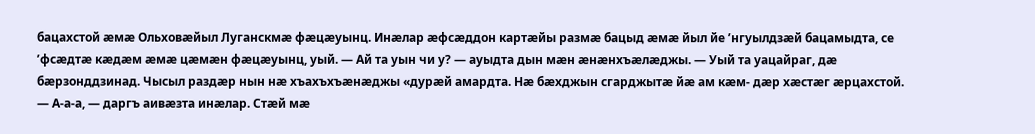бацахстой æмæ Ольховæйыл Луганскмæ фæцæуынц. Инæлар æфсæддон картæйы размæ бацыд æмæ йыл йе ’нгуылдзæй бацамыдта, се ’фсæдтæ кæдæм æмæ цæмæн фæцæуынц, уый. — Ай та уын чи у? — ауыдта дын мæн æнæнхъæлæджы. — Уый та уацайраг, дæ бæрзонддзинад. Чысыл раздæр нын нæ хъахъхъæнæджы «дурæй амардта. Нæ бæхджын сгарджытæ йæ ам кæм- дæр хæстæг æрцахстой. — А-а-а, — даргъ аивæзта инæлар. Стæй мæ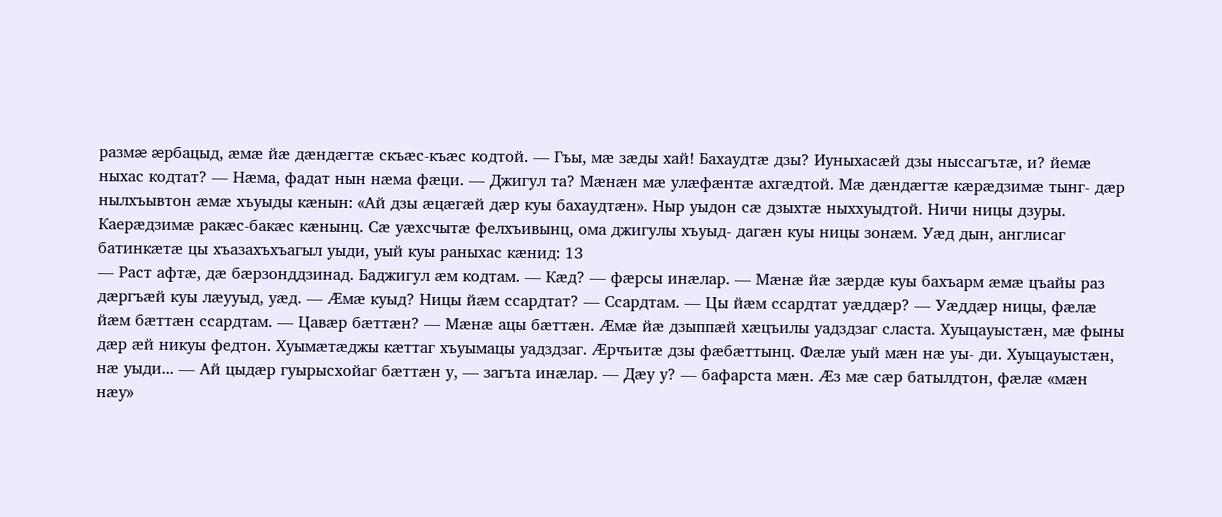размæ æрбацыд, æмæ йæ дæндæгтæ скъæс-къæс кодтой. — Гъы, мæ зæды хай! Бахаудтæ дзы? Иуныхасæй дзы ныссагътæ, и? йемæ ныхас кодтат? — Нæма, фадат нын нæма фæци. — Джигул та? Мæнæн мæ улæфæнтæ ахгæдтой. Мæ дæндæгтæ кæрæдзимæ тынг- дæр нылхъывтон æмæ хъуыды кæнын: «Ай дзы æцæгæй дæр куы бахаудтæн». Ныр уыдон сæ дзыхтæ ныххуыдтой. Ничи ницы дзуры. Каерæдзимæ ракæс-бакæс кæнынц. Сæ уæхсчытæ фелхъивынц, ома джигулы хъуыд- дагæн куы ницы зонæм. Уæд дын, англисаг батинкæтæ цы хъазахъхъагыл уыди, уый куы раныхас кæнид: 13
— Раст афтæ, дæ бæрзонддзинад. Баджигул æм кодтам. — Кæд? — фæрсы инæлар. — Мæнæ йæ зæрдæ куы бахъарм æмæ цъайы раз дæргъæй куы лæууыд, уæд. — Æмæ куыд? Ницы йæм ссардтат? — Ссардтам. — Цы йæм ссардтат уæддæр? — Уæддæр ницы, фæлæ йæм бæттæн ссардтам. — Цавæр бæттæн? — Мæнæ ацы бæттæн. Æмæ йæ дзыппæй хæцъилы уадздзаг сласта. Хуыцауыстæн, мæ фыны дæр æй никуы федтон. Хуымæтæджы кæттаг хъуымацы уадздзаг. Æрчъитæ дзы фæбæттынц. Фæлæ уый мæн нæ уы- ди. Хуыцауыстæн, нæ уыди... — Ай цыдæр гуырысхойаг бæттæн у, — загъта инæлар. — Дæу у? — бафарста мæн. Æз мæ сæр батылдтон, фæлæ «мæн нæу»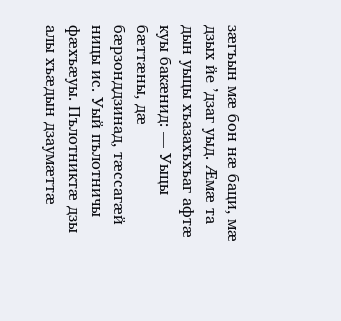зæгъын мæ бон нæ баци, мæ дзых йе ’дзаг уыд. Æмæ та дын уыцы хъазахъхъаг афтæ куы бакæнид: — Уыцы бæттæны, дæ бæрзонддзинад, тæссагæй ницы ис. Уый пълотничы фæхъæуы. Пълотниктæ дзы алы хъæдын дзаумæттæ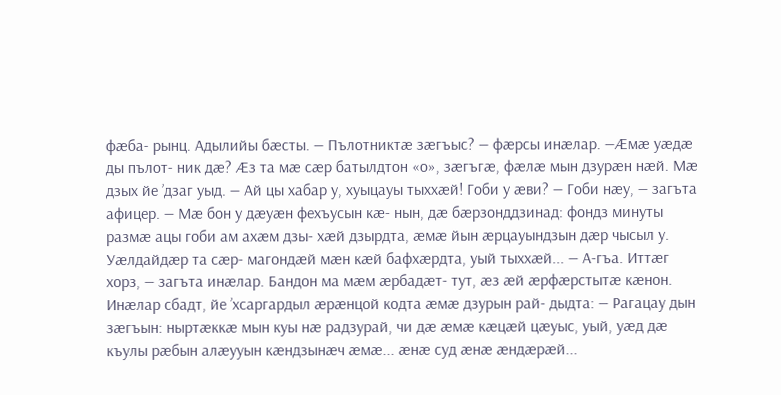фæба- рынц. Адылийы бæсты. — Пълотниктæ зæгъыс? — фæрсы инæлар. —Æмæ уæдæ ды пълот- ник дæ? Æз та мæ сæр батылдтон «о», зæгъгæ, фæлæ мын дзурæн нæй. Мæ дзых йе ’дзаг уыд. — Ай цы хабар у, хуыцауы тыххæй! Гоби у æви? — Гоби нæу, — загъта афицер. — Мæ бон у дæуæн фехъусын кæ- нын, дæ бæрзонддзинад: фондз минуты размæ ацы гоби ам ахæм дзы- хæй дзырдта, æмæ йын æрцауындзын дæр чысыл у. Уæлдайдæр та сæр- магондæй мæн кæй бафхæрдта, уый тыххæй... — А-гъа. Иттæг хорз, — загъта инæлар. Бандон ма мæм æрбадæт- тут, æз æй æрфæрстытæ кæнон. Инæлар сбадт, йе ’хсаргардыл æрæнцой кодта æмæ дзурын рай- дыдта: — Рагацау дын зæгъын: ныртæккæ мын куы нæ радзурай, чи дæ æмæ кæцæй цæуыс, уый, уæд дæ къулы рæбын алæууын кæндзынæч æмæ... æнæ суд æнæ æндæрæй...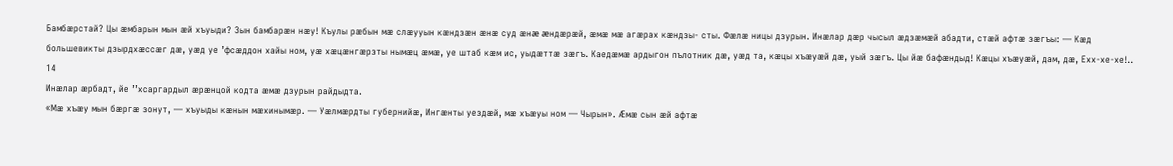Бамбæрстай? Цы æмбарын мын æй хъуыди? Зын бамбарæн нæу! Къулы рæбын мæ слæууын кæндзæн æнæ суд æнæ æндæрæй, æмæ мæ агæрах кæндзы- сты. Фæлæ ницы дзурын. Инæлар дæр чысыл æдзæмæй абадти, стæй афтæ зæгъы: — Кæд большевикты дзырдхæссæг дæ, уæд уе ’фсæддон хайы ном, уæ хæцæнгæрзты нымæц æмæ, уе штаб кæм ис, уыдæттæ зæгъ. Каедæмæ ардыгон пълотник дæ, уæд та, кæцы хъæуæй дæ, уый зæгъ. Цы йæ бафæндыд! Кæцы хъæуæй, дам, дæ, Ехх-хе-хе!.. 14
Инæлар æрбадт, йе ’’хсаргардыл æрæнцой кодта æмæ дзурын райдыдта.
«Мæ хъæу мын бæргæ зонут, — хъуыды кæнын мæхинымæр. — Уæлмæрдты губернийæ, Ингæнты уездæй, мæ хъæуы ном — Чырын». Æмæ сын æй афтæ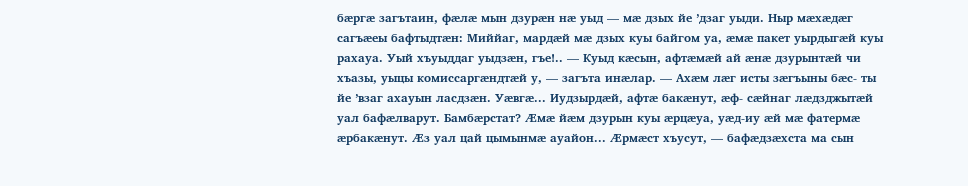бæргæ загътаин, фæлæ мын дзурæн нæ уыд — мæ дзых йе ’дзаг уыди. Ныр мæхæдæг сагъæеы бафтыдтæн: Миййаг, мардæй мæ дзых куы байгом уа, æмæ пакет уырдыгæй куы рахауа. Уый хъуыддаг уыдзæн, гъе!.. — Куыд кæсын, афтæмæй ай æнæ дзурынтæй чи хъазы, уыцы комиссаргæндтæй у, — загъта инæлар. — Ахæм лæг исты зæгъыны бæс- ты йе ’взаг ахауын ласдзæн. Уæвгæ... Иудзырдæй, афтæ бакæнут, æф- сæйнаг лæдзджытæй уал бафæлварут. Бамбæрстат? Æмæ йæм дзурын куы æрцæуа, уæд-иу æй мæ фатермæ æрбакæнут. Æз уал цай цымынмæ ауайон... Æрмæст хъусут, — бафæдзæхста ма сын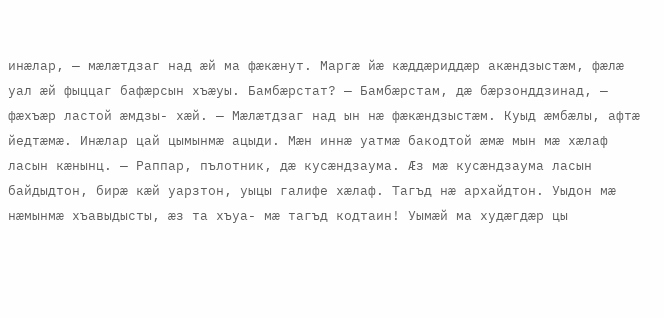инæлар, — мæлæтдзаг над æй ма фæкæнут. Маргæ йæ кæддæриддæр акæндзыстæм, фæлæ уал æй фыццаг бафæрсын хъæуы. Бамбæрстат? — Бамбæрстам, дæ бæрзонддзинад, — фæхъæр ластой æмдзы- хæй. — Мæлæтдзаг над ын нæ фæкæндзыстæм. Куыд æмбæлы, афтæ йедтæмæ. Инæлар цай цымынмæ ацыди. Мæн иннæ уатмæ бакодтой æмæ мын мæ хæлаф ласын кæнынц. — Раппар, пълотник, дæ кусæндзаума. Æз мæ кусæндзаума ласын байдыдтон, бирæ кæй уарзтон, уыцы галифе хæлаф. Тагъд нæ архайдтон. Уыдон мæ нæмынмæ хъавыдысты, æз та хъуа- мæ тагъд кодтаин! Уымæй ма худæгдæр цы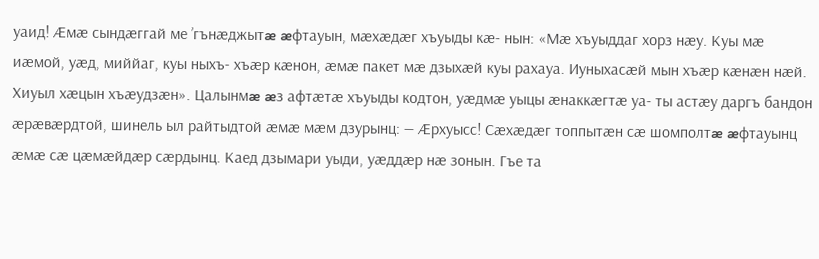уаид! Æмæ сындæггай ме ’гънæджытæ æфтауын, мæхæдæг хъуыды кæ- нын: «Мæ хъуыддаг хорз нæу. Куы мæ иæмой, уæд, миййаг, куы ныхъ- хъæр кæнон, æмæ пакет мæ дзыхæй куы рахауа. Иуныхасæй мын хъæр кæнæн нæй. Хиуыл хæцын хъæудзæн». Цалынмæ æз афтæтæ хъуыды кодтон, уæдмæ уыцы æнаккæгтæ уа- ты астæу даргъ бандон æрæвæрдтой, шинель ыл райтыдтой æмæ мæм дзурынц: — Æрхуысс! Сæхæдæг топпытæн сæ шомполтæ æфтауынц æмæ сæ цæмæйдæр сæрдынц. Каед дзымари уыди, уæддæр нæ зонын. Гъе та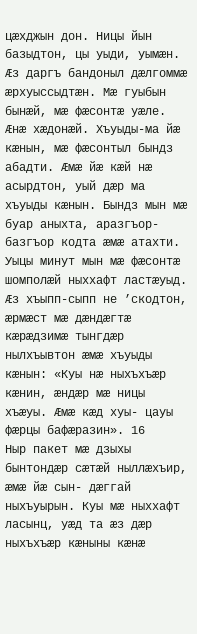цæхджын дон. Ницы йын базыдтон, цы уыди, уымæн. Æз даргъ бандоныл дæлгоммæ æрхуыссыдтæн. Мæ гуыбын бынæй, мæ фæсонтæ уæле. Æнæ хæдонæй. Хъуыды-ма йæ кæнын, мæ фæсонтыл бындз абадти. Æмæ йæ кæй нæ асырдтон, уый дæр ма хъуыды кæнын. Бындз мын мæ буар аныхта, аразгъор-базгъор кодта æмæ атахти. Уыцы минут мын мæ фæсонтæ шомполæй ныххафт ластæуыд. Æз хъыпп-сыпп не ’скодтон, æрмæст мæ дæндæгтæ кæрæдзимæ тынгдæр нылхъывтон æмæ хъуыды кæнын: «Куы нæ ныхъхъæр кæнин, æндæр мæ ницы хъæуы. Æмæ кæд хуы- цауы фæрцы бафæразин». 16
Ныр пакет мæ дзыхы бынтондæр сæтæй ныллæхъир, æмæ йæ сын- дæггай ныхъуырын. Куы мæ ныххафт ласынц, уæд та æз дæр ныхъхъæр кæныны кæнæ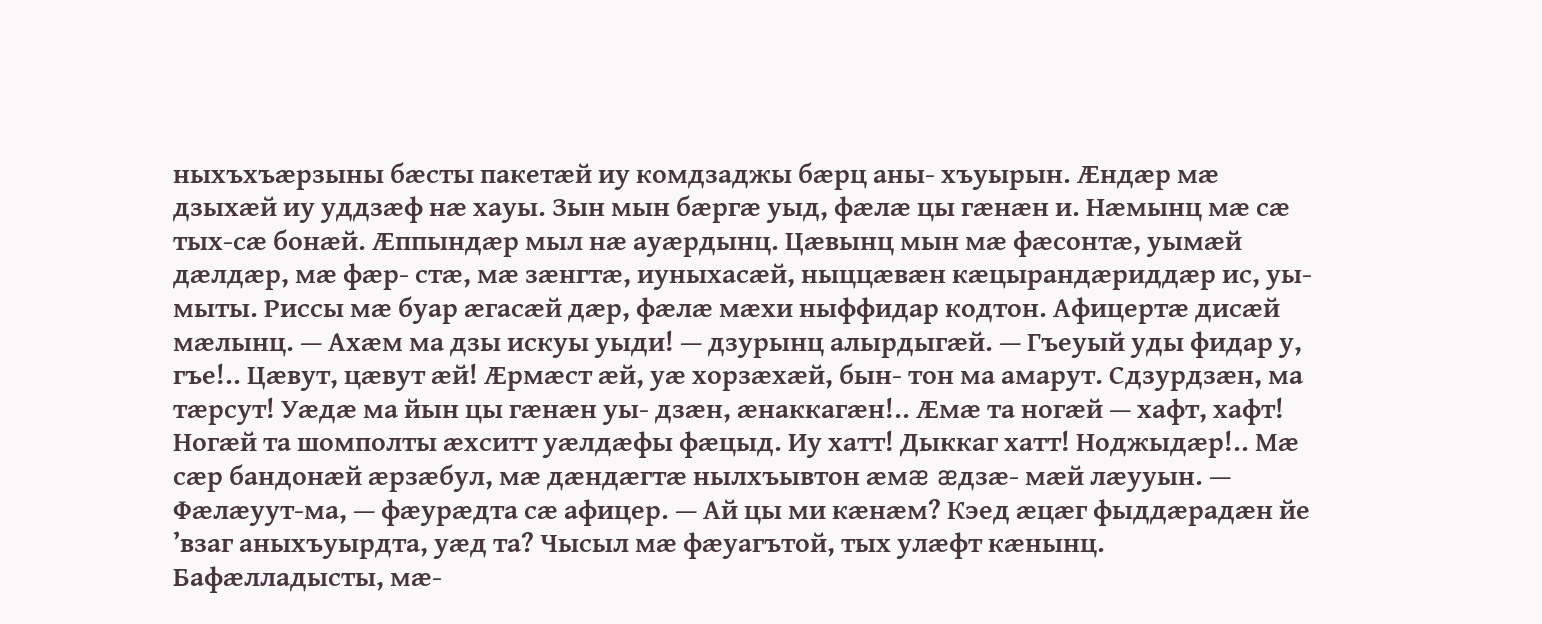ныхъхъæрзыны бæсты пакетæй иу комдзаджы бæрц аны- хъуырын. Æндæр мæ дзыхæй иу уддзæф нæ хауы. Зын мын бæргæ уыд, фæлæ цы гæнæн и. Нæмынц мæ сæ тых-сæ бонæй. Æппындæр мыл нæ ауæрдынц. Цæвынц мын мæ фæсонтæ, уымæй дæлдæр, мæ фæр- стæ, мæ зæнгтæ, иуныхасæй, ныццæвæн кæцырандæриддæр ис, уы- мыты. Риссы мæ буар æгасæй дæр, фæлæ мæхи ныффидар кодтон. Афицертæ дисæй мæлынц. — Ахæм ма дзы искуы уыди! — дзурынц алырдыгæй. — Гъеуый уды фидар у, гъе!.. Цæвут, цæвут æй! Æрмæст æй, уæ хорзæхæй, бын- тон ма амарут. Сдзурдзæн, ма тæрсут! Уæдæ ма йын цы гæнæн уы- дзæн, æнаккагæн!.. Æмæ та ногæй — хафт, хафт! Ногæй та шомполты æхситт уæлдæфы фæцыд. Иу хатт! Дыккаг хатт! Ноджыдæр!.. Мæ сæр бандонæй æрзæбул, мæ дæндæгтæ нылхъывтон æмæ æдзæ- мæй лæууын. — Фæлæуут-ма, — фæурæдта сæ афицер. — Ай цы ми кæнæм? Кэед æцæг фыддæрадæн йе ’взаг аныхъуырдта, уæд та? Чысыл мæ фæуагътой, тых улæфт кæнынц. Бафæлладысты, мæ-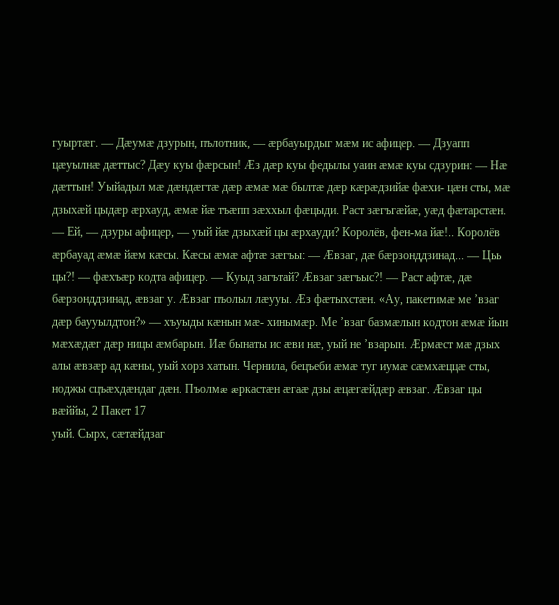гуыртæг. — Дæумæ дзурын, пълотник, — æрбауырдыг мæм ис афицер. — Дзуапп цæуылнæ дæттыс? Дæу куы фæрсын! Æз дæр куы федылы уаин æмæ куы сдзурин: — Нæ дæттын! Уыйадыл мæ дæндæгтæ дæр æмæ мæ былтæ дæр кæрæдзийæ фæхи- цæн сты, мæ дзыхæй цыдæр æрхауд, æмæ йæ тъæпп зæххыл фæцыди. Раст зæгъгæйæ, уæд фæтарстæн. — Ей, — дзуры афицер, — уый йæ дзыхæй цы æрхауди? Королёв, фен-ма йæ!.. Королёв æрбауад æмæ йæм кæсы. Кæсы æмæ афтæ зæгъы: — Æвзаг, дæ бæрзонддзинад... — Цьь цы?! — фæхъæр кодта афицер. — Куыд загътай? Æвзаг зæгъыс?! — Раст афтæ, дæ бæрзонддзинад, æвзаг у. Æвзаг пъолыл лæууы. Æз фæтыхстæн. «Ау, пакетимæ ме ’взаг дæр баууылдтон?» — хъуыды кæнын мæ- хинымæр. Ме ’взаг базмæлын кодтон æмæ йын мæхæдæг дæр ницы æмбарын. Иæ бынаты ис æви нæ, уый не ’взарын. Æрмæст мæ дзых алы æвзæр ад кæны, уый хорз хатын. Чернила, бецъеби æмæ туг иумæ сæмхæццæ сты, ноджы сцъæхдæндаг дæн. Пъолмæ æркастæн æгаæ дзы æцæгæйдæр æвзаг. Æвзаг цы вæййы, 2 Пакет 17
уый. Сырх, сæтæйдзаг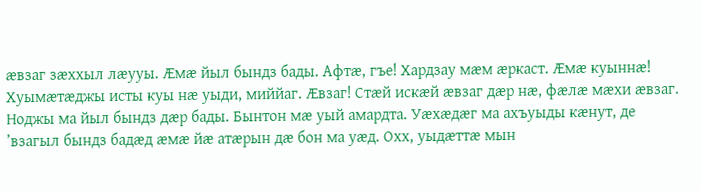æвзаг зæххыл лæууы. Æмæ йыл бындз бады. Афтæ, гъе! Хардзау мæм æркаст. Æмæ куыннæ! Хуымæтæджы исты куы нæ уыди, миййаг. Æвзаг! Стæй искæй æвзаг дæр нæ, фæлæ мæхи æвзаг. Ноджы ма йыл бындз дæр бады. Бынтон мæ уый амардта. Уæхæдæг ма ахъуыды кæнут, де ’взагыл бындз бадæд æмæ йæ атæрын дæ бон ма уæд. Охх, уыдæттæ мын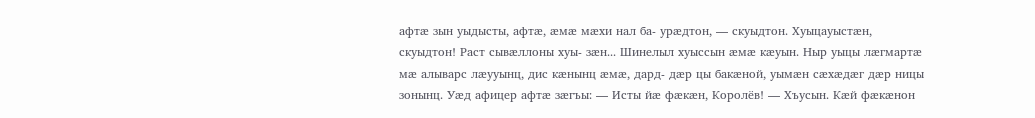афтæ зын уыдысты, афтæ, æмæ мæхи нал ба- урæдтон, — скуыдтон. Хуыцауыстæн, скуыдтон! Раст сывæллоны хуы- зæн... Шинелыл хуыссын æмæ кæуын. Ныр уыцы лæгмартæ мæ алыварс лæууынц, дис кæнынц æмæ, дард- дæр цы бакæной, уымæн сæхæдæг дæр ницы зонынц. Уæд афицер афтæ зæгъы: — Исты йæ фæкæн, Королёв! — Хъусын. Кæй фæкæнон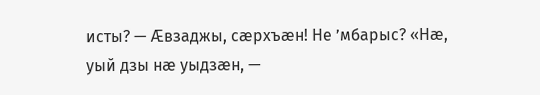исты? — Æвзаджы, сæрхъæн! Не ’мбарыс? «Нæ, уый дзы нæ уыдзæн, —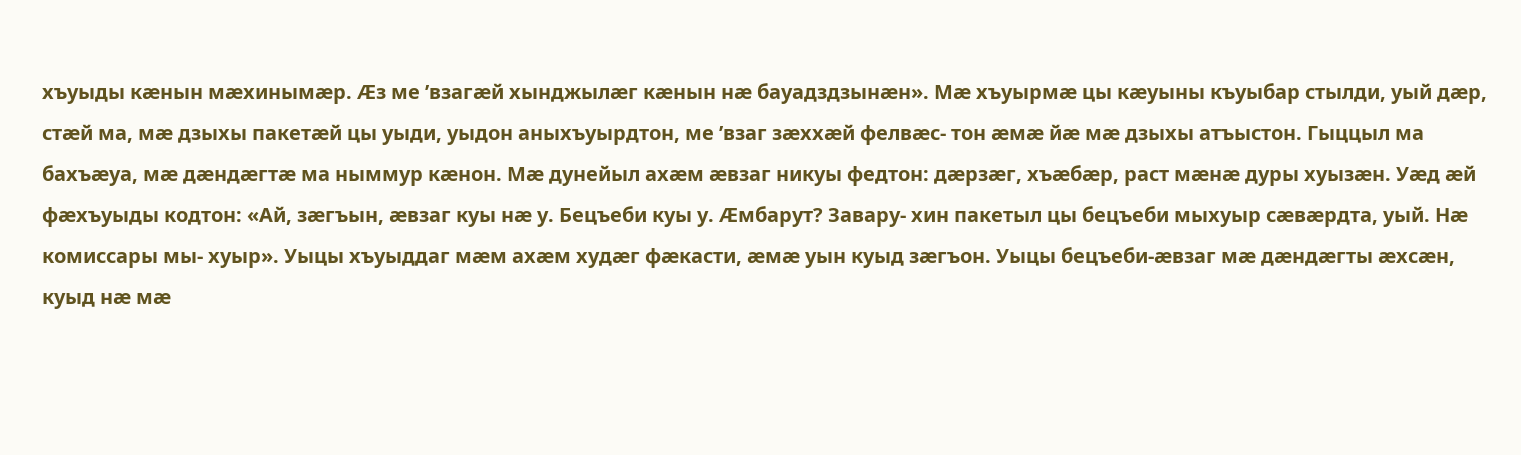хъуыды кæнын мæхинымæр. Æз ме ’взагæй хынджылæг кæнын нæ бауадздзынæн». Мæ хъуырмæ цы кæуыны къуыбар стылди, уый дæр, стæй ма, мæ дзыхы пакетæй цы уыди, уыдон аныхъуырдтон, ме ’взаг зæххæй фелвæс- тон æмæ йæ мæ дзыхы атъыстон. Гыццыл ма бахъæуа, мæ дæндæгтæ ма ныммур кæнон. Мæ дунейыл ахæм æвзаг никуы федтон: дæрзæг, хъæбæр, раст мæнæ дуры хуызæн. Уæд æй фæхъуыды кодтон: «Ай, зæгъын, æвзаг куы нæ у. Бецъеби куы у. Æмбарут? Завару- хин пакетыл цы бецъеби мыхуыр сæвæрдта, уый. Нæ комиссары мы- хуыр». Уыцы хъуыддаг мæм ахæм худæг фæкасти, æмæ уын куыд зæгъон. Уыцы бецъеби-æвзаг мæ дæндæгты æхсæн, куыд нæ мæ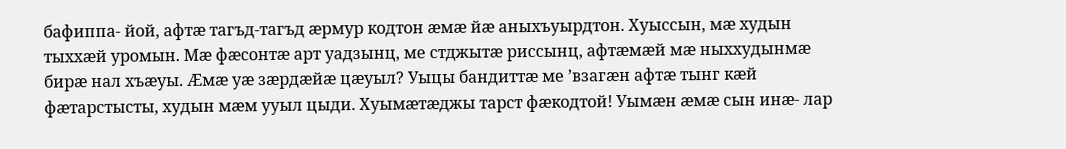бафиппа- йой, афтæ тагъд-тагъд æрмур кодтон æмæ йæ аныхъуырдтон. Хуыссын, мæ худын тыххæй уромын. Мæ фæсонтæ арт уадзынц, ме стджытæ риссынц, афтæмæй мæ ныххудынмæ бирæ нал хъæуы. Æмæ уæ зæрдæйæ цæуыл? Уыцы бандиттæ ме ’взагæн афтæ тынг кæй фæтарстысты, худын мæм ууыл цыди. Хуымæтæджы тарст фæкодтой! Уымæн æмæ сын инæ- лар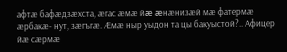афтæ бафæдзæхста, æгас æмæ йæ æнæнизæй мæ фатермæ æрбакæ- нут, зæгъгæ. Æмæ ныр уыдон та цы бакуыстой?.. Афицер йæ сæрмæ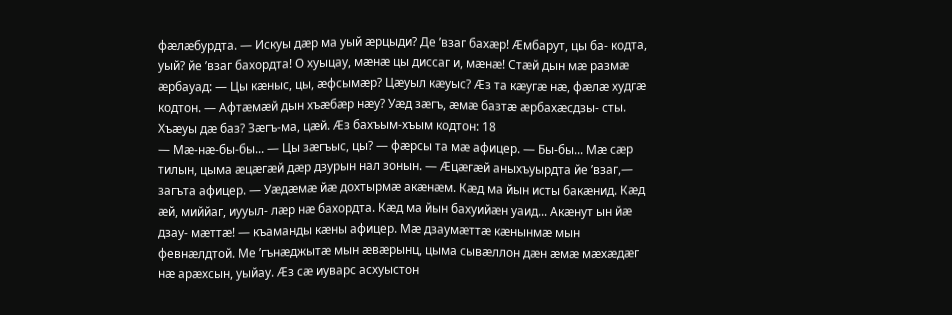фæлæбурдта. — Искуы дæр ма уый æрцыди? Де ’взаг бахæр! Æмбарут, цы ба- кодта, уый? йе ’взаг бахордта! О хуыцау, мæнæ цы диссаг и, мæнæ! Стæй дын мæ размæ æрбауад: — Цы кæныс, цы, æфсымæр? Цæуыл кæуыс? Æз та кæугæ нæ, фæлæ худгæ кодтон. — Афтæмæй дын хъæбæр нæу? Уæд зæгъ, æмæ базтæ æрбахæсдзы- сты. Хъæуы дæ баз? Зæгъ-ма, цæй. Æз бахъым-хъым кодтон: 18
— Мæ-нæ-бы-бы... — Цы зæгъыс, цы? — фæрсы та мæ афицер. — Бы-бы... Мæ сæр тилын, цыма æцæгæй дæр дзурын нал зонын. — Æцæгæй аныхъуырдта йе ’взаг,— загъта афицер. — Уæдæмæ йæ дохтырмæ акæнæм. Кæд ма йын исты бакæнид. Кæд æй, миййаг, иууыл- лæр нæ бахордта. Кæд ма йын бахуийæн уаид... Акæнут ын йæ дзау- мæттæ! — къаманды кæны афицер. Мæ дзаумæттæ кæнынмæ мын февнæлдтой. Ме ’гънæджытæ мын æвæрынц, цыма сывæллон дæн æмæ мæхæдæг нæ арæхсын, уыйау. Æз сæ иуварс асхуыстон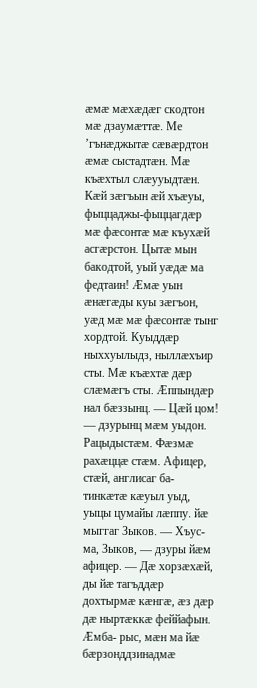æмæ мæхæдæг скодтон мæ дзаумæттæ. Ме ’гънæджытæ сæвæрдтон æмæ сыстадтæн. Мæ къæхтыл слæууыдтæн. Кæй зæгъын æй хъæуы, фыццаджы-фыццагдæр мæ фæсонтæ мæ къухæй асгæрстон. Цытæ мын бакодтой, уый уæдæ ма федтаин! Æмæ уын æнæгæды куы зæгъон, уæд мæ мæ фæсонтæ тынг хордтой. Куыддæр ныххуылыдз, ныллæхъир сты. Мæ къæхтæ дæр слæмæгъ сты. Æппындæр нал бæззынц. — Цæй цом! — дзурынц мæм уыдон. Рацыдыстæм. Фæзмæ рахæццæ стæм. Афицер, стæй, англисаг ба- тинкæтæ кæуыл уыд, уыцы цумайы лæппу. йæ мыггаг Зыков. — Хъус-ма, Зыков, — дзуры йæм афицер. — Дæ хорзæхæй, ды йæ тагъддæр дохтырмæ кæнгæ, æз дæр дæ ныртæккæ феййафын. Æмба- рыс, мæн ма йæ бæрзонддзинадмæ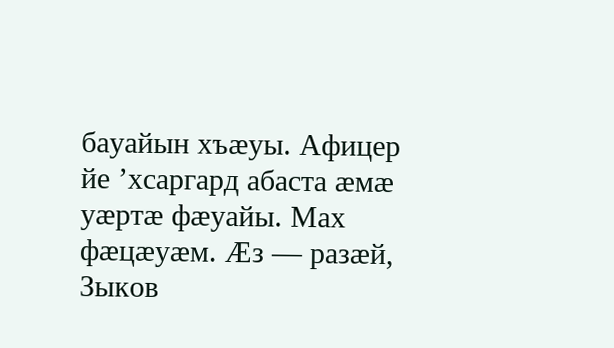бауайын хъæуы. Афицер йе ’хсаргард абаста æмæ уæртæ фæуайы. Мах фæцæуæм. Æз — разæй, Зыков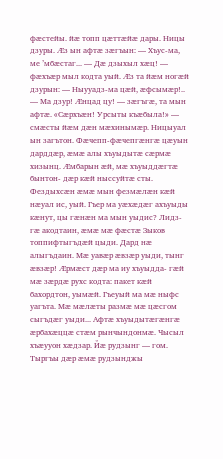фæстейы. йæ топп цæттæйæ дары. Ницы дзуры. Æз ын афтæ зæгъын: — Хъус-ма, ме ’мбæстаг... — Дæ дзыхыл хæц! — фæхъæр мыл кодта уый. Æз та йæм ногæй дзурын: — Ныууадз-ма цæй, æфсымæр!.. — Ма дзур! Æнцад цу! — зæгъгæ, та мын афтæ. «Сæрхъæн! Урсыты къæбыла!» — смæсты йæм дæн мæхинымæр. Ницыуал ын загътон. Фæчепп-фæчепгæнгæ цæуын дарддæр, æмæ алы хъуыдытæ сæрмæ хизынц. Æмбарын æй, мæ хъуыддæгтæ бынтон- дæр кæй ныссуйтæ сты. Фездыхсæн æмæ мын фезмæлæн кæй нæуал ис, уый. Гъер ма уæхæдæг ахъуыды кæнут, цы гæнæн ма мын уыдис? Лидз- гæ акодтаин, æмæ мæ фæстæ Зыков топпифтыгъдæй цыди. Дард нæ алыгъдаин. Мæ уавæр æвзæр уыди, тынг æвзæр! Æрмæст дæр ма иу хъуыдда- гæй мæ зæрдæ рухс кодта: пакет кæй бахордтон, уымæй. Гъеуый ма мæ ныфс уагъта. Мæ мæлæты размæ мæ цæсгом сыгъдæг уыди... Афтæ хъуыдытæгæнгæ æрбахæццæ стæм рынчындонмæ. Чысыл хъæууон хæдзар. Йæ рудзынг — гом. Тыргъы дæр æмæ рудзынджы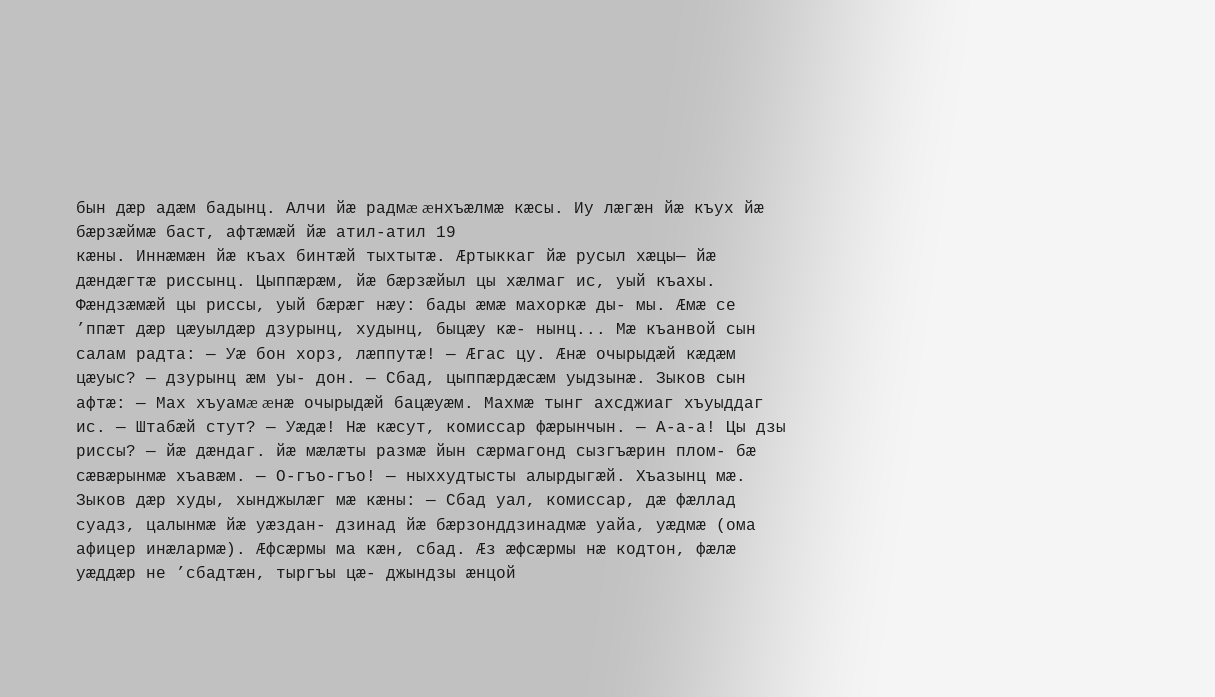бын дæр адæм бадынц. Алчи йæ радмæ æнхъæлмæ кæсы. Иу лæгæн йæ къух йæ бæрзæймæ баст, афтæмæй йæ атил-атил 19
кæны. Иннæмæн йæ къах бинтæй тыхтытæ. Æртыккаг йæ русыл хæцы— йæ дæндæгтæ риссынц. Цыппæрæм, йæ бæрзæйыл цы хæлмаг ис, уый къахы. Фæндзæмæй цы риссы, уый бæрæг нæу: бады æмæ махоркæ ды- мы. Æмæ се ’ппæт дæр цæуылдæр дзурынц, худынц, быцæу кæ- нынц... Мæ къанвой сын салам радта: — Уæ бон хорз, лæппутæ! — Æгас цу. Æнæ очырыдæй кæдæм цæуыс? — дзурынц æм уы- дон. — Сбад, цыппæрдæсæм уыдзынæ. Зыков сын афтæ: — Мах хъуамæ æнæ очырыдæй бацæуæм. Махмæ тынг ахсджиаг хъуыддаг ис. — Штабæй стут? — Уæдæ! Нæ кæсут, комиссар фæрынчын. — А-а-а! Цы дзы риссы? — йæ дæндаг. йæ мæлæты размæ йын сæрмагонд сызгъæрин плом- бæ сæвæрынмæ хъавæм. — О-гъо-гъо! — ныххудтысты алырдыгæй. Хъазынц мæ. Зыков дæр худы, хынджылæг мæ кæны: — Сбад уал, комиссар, дæ фæллад суадз, цалынмæ йæ уæздан- дзинад йæ бæрзонддзинадмæ уайа, уæдмæ (ома афицер инæлармæ). Æфсæрмы ма кæн, сбад. Æз æфсæрмы нæ кодтон, фæлæ уæддæр не ’сбадтæн, тыргъы цæ- джындзы æнцой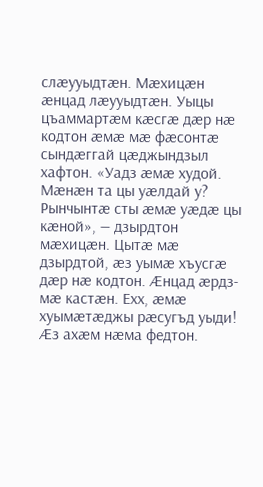слæууыдтæн. Мæхицæн æнцад лæууыдтæн. Уыцы цъаммартæм кæсгæ дæр нæ кодтон æмæ мæ фæсонтæ сындæггай цæджындзыл хафтон. «Уадз æмæ худой. Мæнæн та цы уæлдай у? Рынчынтæ сты æмæ уæдæ цы кæной», — дзырдтон мæхицæн. Цытæ мæ дзырдтой, æз уымæ хъусгæ дæр нæ кодтон. Æнцад æрдз- мæ кастæн. Ехх, æмæ хуымæтæджы рæсугъд уыди! Æз ахæм нæма федтон.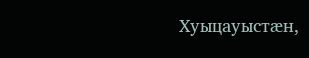Хуыцауыстæн,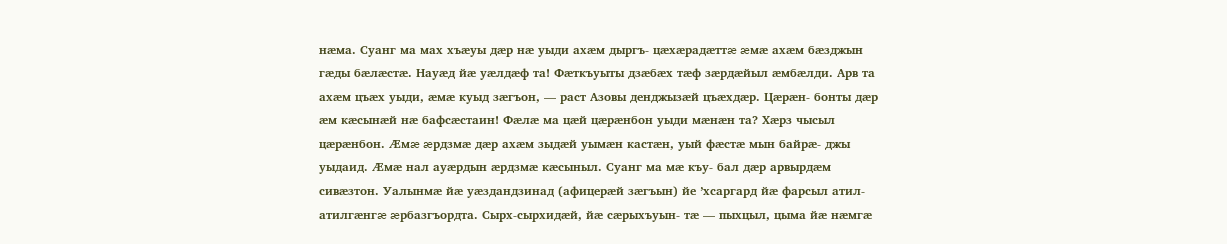нæма. Суанг ма мах хъæуы дæр нæ уыди ахæм дыргъ- цæхæрадæттæ æмæ ахæм бæзджын гæды бæлæстæ. Науæд йæ уæлдæф та! Фæткъуыты дзæбæх тæф зæрдæйыл æмбæлди. Арв та ахæм цъæх уыди, æмæ куыд зæгъон, — раст Азовы денджызæй цъæхдæр. Цæрæн- бонты дæр æм кæсынæй нæ бафсæстаин! Фæлæ ма цæй цæрæнбон уыди мæнæн та? Хæрз чысыл цæрæнбон. Æмæ æрдзмæ дæр ахæм зыдæй уымæн кастæн, уый фæстæ мын байрæ- джы уыдаид. Æмæ нал ауæрдын æрдзмæ кæсыныл. Суанг ма мæ къу- бал дæр арвырдæм сивæзтон. Уалынмæ йæ уæздандзинад (афицерæй зæгъын) йе ’хсаргард йæ фарсыл атил-атилгæнгæ æрбазгъордта. Сырх-сырхидæй, йæ сæрыхъуын- тæ — пыхцыл, цыма йæ нæмгæ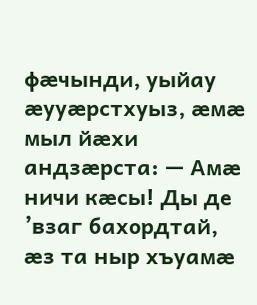фæчынди, уыйау æууæрстхуыз, æмæ мыл йæхи андзæрста: — Амæ ничи кæсы! Ды де ’взаг бахордтай, æз та ныр хъуамæ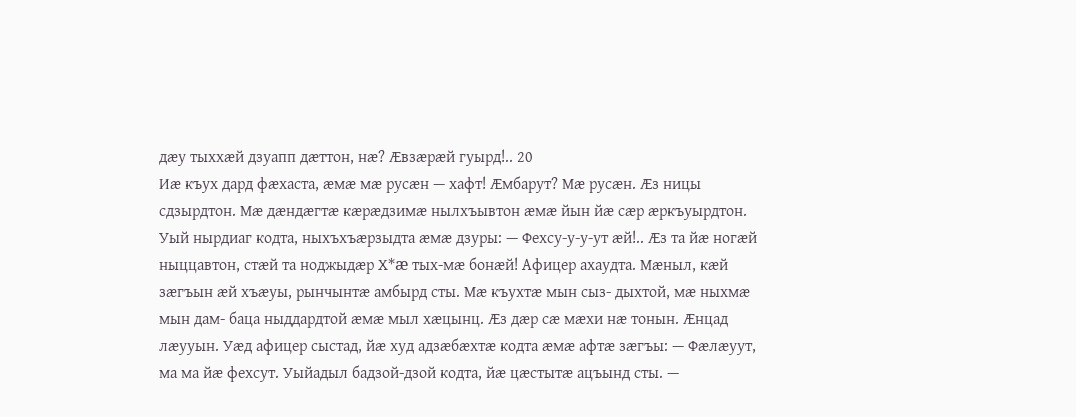дæу тыххæй дзуапп дæттон, нæ? Æвзæрæй гуырд!.. 20
Иæ къух дард фæхаста, æмæ мæ русæн — хафт! Æмбарут? Мæ русæн. Æз ницы сдзырдтон. Мæ дæндæгтæ кæрæдзимæ нылхъывтон æмæ йын йæ сæр æркъуырдтон. Уый нырдиаг кодта, ныхъхъæрзыдта æмæ дзуры: — Фехсу-у-у-ут æй!.. Æз та йæ ногæй ныццавтон, стæй та ноджыдæр Х*æ тых-мæ бонæй! Афицер ахаудта. Мæныл, кæй зæгъын æй хъæуы, рынчынтæ амбырд сты. Мæ къухтæ мын сыз- дыхтой, мæ ныхмæ мын дам- баца ныддардтой æмæ мыл хæцынц. Æз дæр сæ мæхи нæ тонын. Æнцад лæууын. Уæд афицер сыстад, йæ худ адзæбæхтæ кодта æмæ афтæ зæгъы: — Фæлæуут, ма ма йæ фехсут. Уыйадыл бадзой-дзой кодта, йæ цæстытæ ацъынд сты. —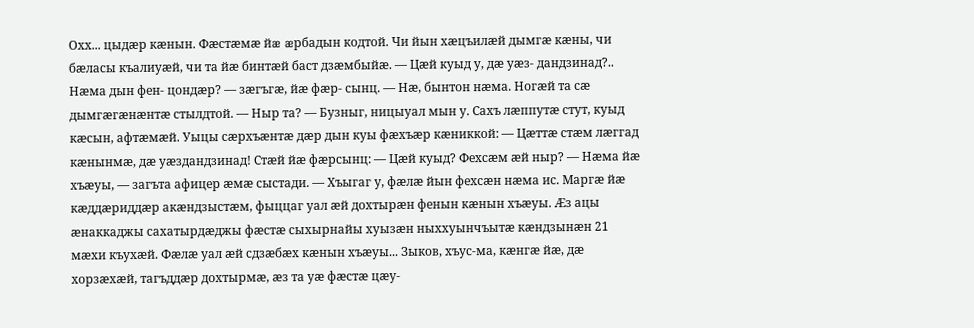Охх... цыдæр кæнын. Фæстæмæ йæ æрбадын кодтой. Чи йын хæцъилæй дымгæ кæны, чи бæласы къалиуæй, чи та йæ бинтæй баст дзæмбыйæ. — Цæй куыд у, дæ уæз- дандзинад?.. Нæма дын фен- цондæр? — зæгъгæ, йæ фæр- сынц. — Нæ, бынтон нæма. Ногæй та сæ дымгæгæнæнтæ стылдтой. — Ныр та? — Бузныг, ницыуал мын у. Сахъ лæппутæ стут, куыд кæсын, афтæмæй. Уыцы сæрхъæнтæ дæр дын куы фæхъæр кæниккой: — Цæттæ стæм лæггад кæнынмæ, дæ уæздандзинад! Стæй йæ фæрсынц: — Цæй куыд? Фехсæм æй ныр? — Нæма йæ хъæуы, — загъта афицер æмæ сыстади. — Хъыгаг у, фæлæ йын фехсæн нæма ис. Маргæ йæ кæддæриддæр акæндзыстæм, фыццаг уал æй дохтырæн фенын кæнын хъæуы. Æз ацы æнаккаджы сахатырдæджы фæстæ сыхырнайы хуызæн ныххуынчъытæ кæндзынæн 21
мæхи къухæй. Фæлæ уал æй сдзæбæх кæнын хъæуы... Зыков, хъус-ма, кæнгæ йæ, дæ хорзæхæй, тагъддæр дохтырмæ, æз та уæ фæстæ цæу-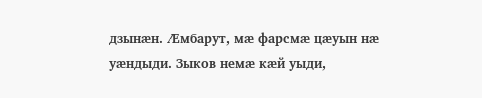дзынæн. Æмбарут, мæ фарсмæ цæуын нæ уæндыди. Зыков немæ кæй уыди,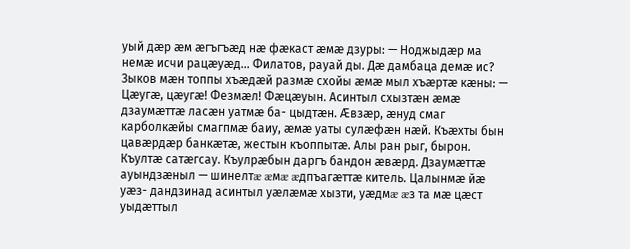уый дæр æм æгъгъæд нæ фæкаст æмæ дзуры: — Ноджыдæр ма немæ исчи рацæуæд... Филатов, рауай ды. Дæ дамбаца демæ ис? Зыков мæн топпы хъæдæй размæ схойы æмæ мыл хъæртæ кæны: — Цæугæ, цæугæ! Фезмæл! Фæцæуын. Асинтыл схызтæн æмæ дзаумæттæ ласæн уатмæ ба- цыдтæн. Æвзæр, æнуд смаг карболкæйы смагпмæ баиу, æмæ уаты сулæфæн нæй. Къæхты бын цавæрдæр банкæтæ, жестын къоппытæ. Алы ран рыг, бырон. Къултæ сатæгсау. Къулрæбын даргъ бандон æвæрд. Дзаумæттæ ауындзæныл — шинелтæ æмæ æдпъагæттæ китель. Цалынмæ йæ уæз- дандзинад асинтыл уæлæмæ хызти, уæдмæ æз та мæ цæст уыдæттыл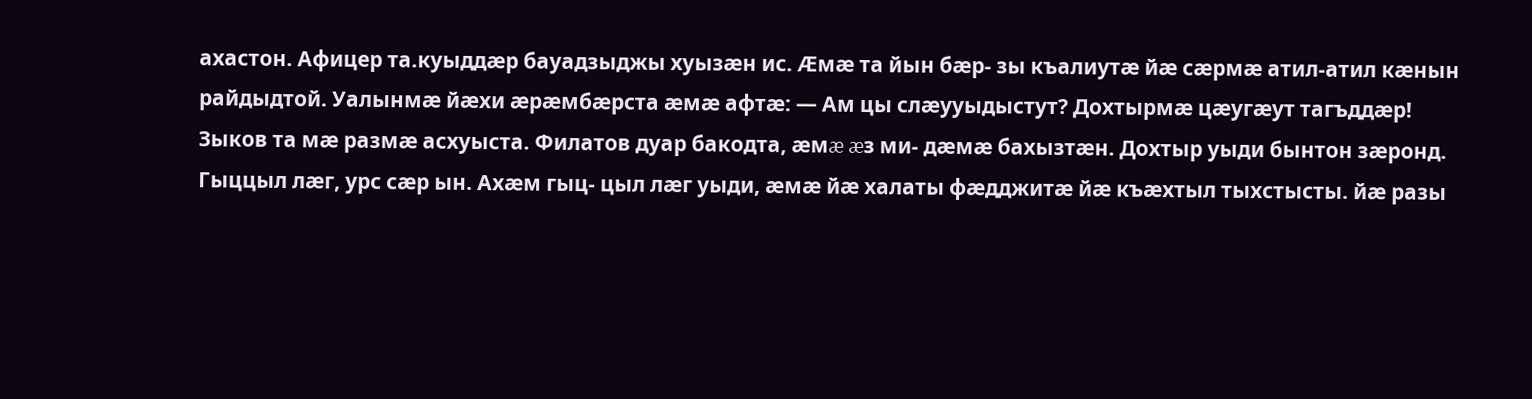ахастон. Афицер та.куыддæр бауадзыджы хуызæн ис. Æмæ та йын бæр- зы къалиутæ йæ сæрмæ атил-атил кæнын райдыдтой. Уалынмæ йæхи æрæмбæрста æмæ афтæ: — Ам цы слæууыдыстут? Дохтырмæ цæугæут тагъддæр! Зыков та мæ размæ асхуыста. Филатов дуар бакодта, æмæ æз ми- дæмæ бахызтæн. Дохтыр уыди бынтон зæронд. Гыццыл лæг, урс сæр ын. Ахæм гыц- цыл лæг уыди, æмæ йæ халаты фæдджитæ йæ къæхтыл тыхстысты. йæ разы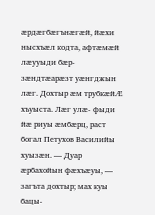æрдæгбæгънæгæй, йæхи нысхъæл кодта, афтæмæй лæууыди бæр- зæндтæарæзт уæнгджын лæг. Дохтыр æм трубкæйÆ хъуыста. Лæг улæ- фыди йæ риуы æмбæрц, раст богал Петухов Василийы хуызæн. — Дуар æрбахойын фæхъæуы, — загъта дохтыр; мах куы бацы-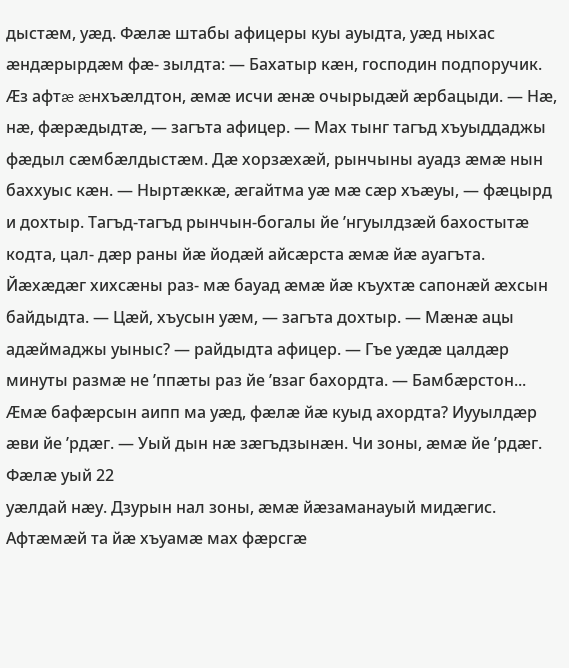дыстæм, уæд. Фæлæ штабы афицеры куы ауыдта, уæд ныхас æндæрырдæм фæ- зылдта: — Бахатыр кæн, господин подпоручик. Æз афтæ æнхъæлдтон, æмæ исчи æнæ очырыдæй æрбацыди. — Нæ, нæ, фæрæдыдтæ, — загъта афицер. — Мах тынг тагъд хъуыддаджы фæдыл сæмбæлдыстæм. Дæ хорзæхæй, рынчыны ауадз æмæ нын баххуыс кæн. — Ныртæккæ, æгайтма уæ мæ сæр хъæуы, — фæцырд и дохтыр. Тагъд-тагъд рынчын-богалы йе ’нгуылдзæй бахостытæ кодта, цал- дæр раны йæ йодæй айсæрста æмæ йæ ауагъта. Йæхæдæг хихсæны раз- мæ бауад æмæ йæ къухтæ сапонæй æхсын байдыдта. — Цæй, хъусын уæм, — загъта дохтыр. — Мæнæ ацы адæймаджы уыныс? — райдыдта афицер. — Гъе уæдæ цалдæр минуты размæ не ’ппæты раз йе ’взаг бахордта. — Бамбæрстон... Æмæ бафæрсын аипп ма уæд, фæлæ йæ куыд ахордта? Иууылдæр æви йе ’рдæг. — Уый дын нæ зæгъдзынæн. Чи зоны, æмæ йе ’рдæг. Фæлæ уый 22
уæлдай нæу. Дзурын нал зоны, æмæ йæзаманауый мидæгис. Афтæмæй та йæ хъуамæ мах фæрсгæ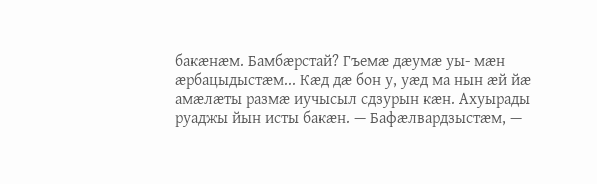бакæнæм. Бамбæрстай? Гъемæ дæумæ уы- мæн æрбацыдыстæм... Кæд дæ бон у, уæд ма нын æй йæ амæлæты размæ иучысыл сдзурын кæн. Ахуырады руаджы йын исты бакæн. — Бафæлвардзыстæм, —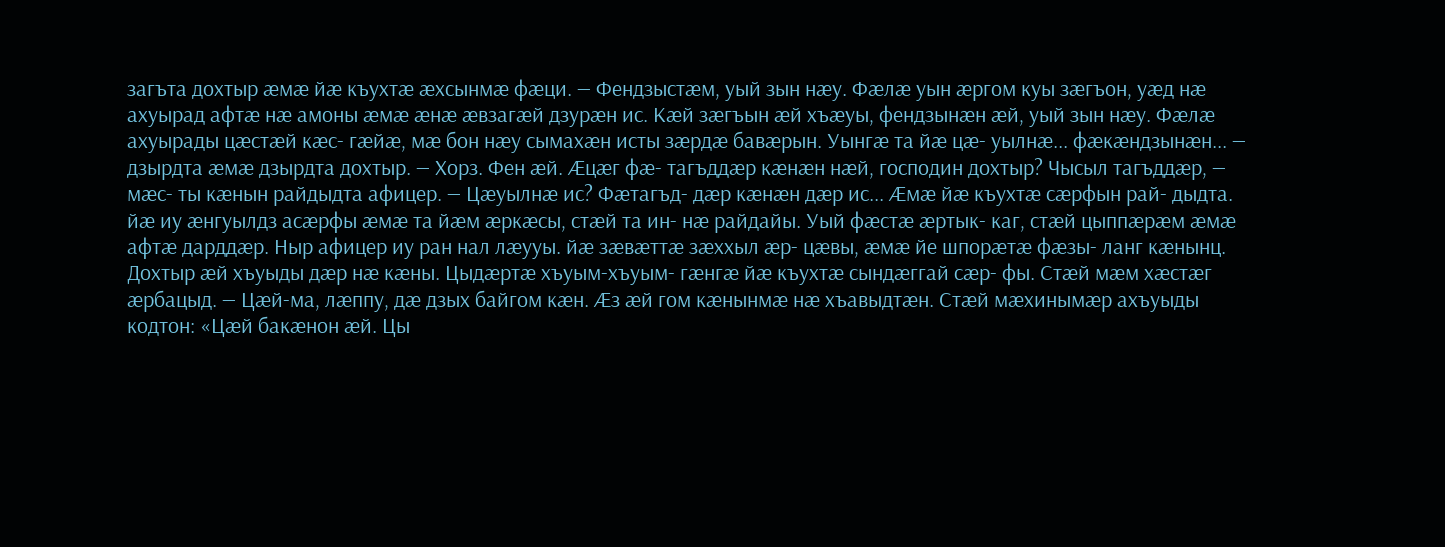загъта дохтыр æмæ йæ къухтæ æхсынмæ фæци. — Фендзыстæм, уый зын нæу. Фæлæ уын æргом куы зæгъон, уæд нæ ахуырад афтæ нæ амоны æмæ æнæ æвзагæй дзурæн ис. Кæй зæгъын æй хъæуы, фендзынæн æй, уый зын нæу. Фæлæ ахуырады цæстæй кæс- гæйæ, мæ бон нæу сымахæн исты зæрдæ бавæрын. Уынгæ та йæ цæ- уылнæ... фæкæндзынæн... — дзырдта æмæ дзырдта дохтыр. — Хорз. Фен æй. Æцæг фæ- тагъддæр кæнæн нæй, господин дохтыр? Чысыл тагъддæр, — мæс- ты кæнын райдыдта афицер. — Цæуылнæ ис? Фæтагъд- дæр кæнæн дæр ис... Æмæ йæ къухтæ сæрфын рай- дыдта. йæ иу æнгуылдз асæрфы æмæ та йæм æркæсы, стæй та ин- нæ райдайы. Уый фæстæ æртык- каг, стæй цыппæрæм æмæ афтæ дарддæр. Ныр афицер иу ран нал лæууы. йæ зæвæттæ зæххыл æр- цæвы, æмæ йе шпорæтæ фæзы- ланг кæнынц. Дохтыр æй хъуыды дæр нæ кæны. Цыдæртæ хъуым-хъуым- гæнгæ йæ къухтæ сындæггай сæр- фы. Стæй мæм хæстæг æрбацыд. — Цæй-ма, лæппу, дæ дзых байгом кæн. Æз æй гом кæнынмæ нæ хъавыдтæн. Стæй мæхинымæр ахъуыды кодтон: «Цæй бакæнон æй. Цы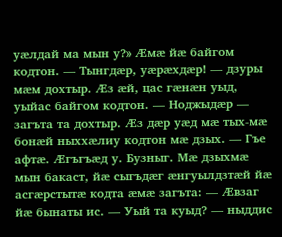уæлдай ма мын у?» Æмæ йæ байгом кодтон. — Тынгдæр, уæрæхдæр! — дзуры мæм дохтыр. Æз æй, цас гæнæн уыд, уыйас байгом кодтон. — Ноджыдæр — загъта та дохтыр. Æз дæр уæд мæ тых-мæ бонæй ныххæлиу кодтон мæ дзых. — Гъе афтæ. Æгъгъæд у. Бузныг. Мæ дзыхмæ мын бакаст, йæ сыгъдæг æнгуылдзтæй йæ асгæрстытæ кодта æмæ загъта: — Æвзаг йæ бынаты ис. — Уый та куыд? — ныддис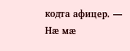кодта афицер. — Нæ мæ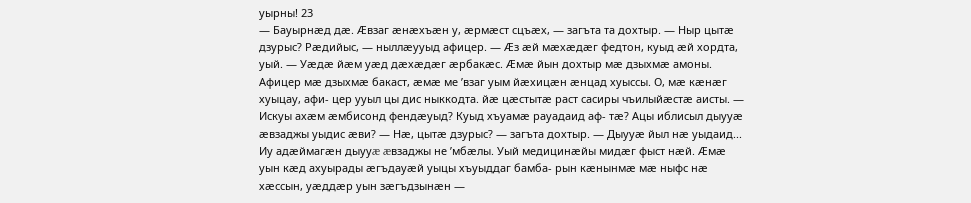уырны! 23
— Бауырнæд дæ. Æвзаг æнæхъæн у, æрмæст сцъæх, — загъта та дохтыр. — Ныр цытæ дзурыс? Рæдийыс, — ныллæууыд афицер. — Æз æй мæхæдæг федтон, куыд æй хордта, уый. — Уæдæ йæм уæд дæхæдæг æрбакæс. Æмæ йын дохтыр мæ дзыхмæ амоны. Афицер мæ дзыхмæ бакаст, æмæ ме ’взаг уым йæхицæн æнцад хуыссы. О, мæ кæнæг хуыцау, афи- цер ууыл цы дис ныккодта. йæ цæстытæ раст сасиры чъилыйæстæ аисты. — Искуы ахæм æмбисонд фендæуыд? Куыд хъуамæ рауадаид аф- тæ? Ацы иблисыл дыууæ æвзаджы уыдис æви? — Нæ, цытæ дзурыс? — загъта дохтыр. — Дыууæ йыл нæ уыдаид... Иу адæймагæн дыууæ æвзаджы не ’мбæлы. Уый медицинæйы мидæг фыст нæй. Æмæ уын кæд ахуырады æгъдауæй уыцы хъуыддаг бамба- рын кæнынмæ мæ ныфс нæ хæссын, уæддæр уын зæгъдзынæн —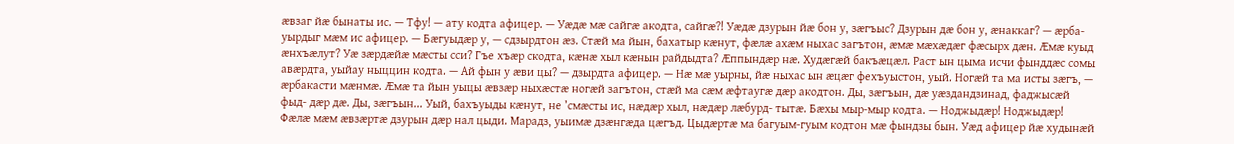æвзаг йæ бынаты ис. — Тфу! — ату кодта афицер. — Уæдæ мæ сайгæ акодта, сайгæ?! Уæдæ дзурын йæ бон у, зæгъыс? Дзурын дæ бон у, æнаккаг? — æрба- уырдыг мæм ис афицер. — Бæгуыдæр у, — сдзырдтон æз. Стæй ма йын, бахатыр кæнут, фæлæ ахæм ныхас загътон, æмæ мæхæдæг фæсырх дæн. Æмæ куыд æнхъæлут? Уæ зæрдæйæ мæсты сси? Гъе хъæр скодта, кæнæ хыл кæнын райдыдта? Æппындæр нæ. Худæгæй бакъæцæл. Раст ын цыма исчи фынддæс сомы авæрдта, уыйау ныццин кодта. — Ай фын у æви цы? — дзырдта афицер. — Нæ мæ уырны, йæ ныхас ын æцæг фехъуыстон, уый. Ногæй та ма исты зæгъ, — æрбакасти мæнмæ. Æмæ та йын уыцы æвзæр ныхæстæ ногæй загътон, стæй ма сæм æфтаугæ дæр акодтон. Ды, зæгъын, дæ уæздандзинад, фаджысæй фыд- дæр дæ. Ды, зæгъын... Уый, бахъуыды кæнут, не ’смæсты ис, нæдæр хыл, нæдæр лæбурд- тытæ. Бæхы мыр-мыр кодта. — Ноджыдæр! Ноджыдæр! Фæлæ мæм æвзæртæ дзурын дæр нал цыди. Марадз, уыимæ дзæнгæда цæгъд. Цыдæртæ ма багуым-гуым кодтон мæ фындзы бын. Уæд афицер йæ худынæй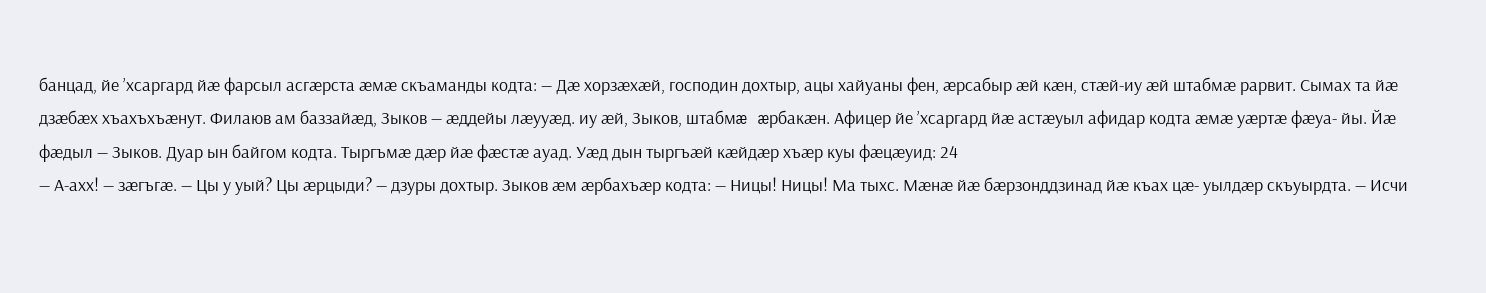банцад, йе ’хсаргард йæ фарсыл асгæрста æмæ скъаманды кодта: — Дæ хорзæхæй, господин дохтыр, ацы хайуаны фен, æрсабыр æй кæн, стæй-иу æй штабмæ рарвит. Сымах та йæ дзæбæх хъахъхъæнут. Филаюв ам баззайæд, Зыков — æддейы лæууæд. иу æй, Зыков, штабмæ æрбакæн. Афицер йе ’хсаргард йæ астæуыл афидар кодта æмæ уæртæ фæуа- йы. Йæ фæдыл — Зыков. Дуар ын байгом кодта. Тыргъмæ дæр йæ фæстæ ауад. Уæд дын тыргъæй кæйдæр хъæр куы фæцæуид: 24
— А-ахх! — зæгъгæ. — Цы у уый? Цы æрцыди? — дзуры дохтыр. Зыков æм æрбахъæр кодта: — Ницы! Ницы! Ма тыхс. Мæнæ йæ бæрзонддзинад йæ къах цæ- уылдæр скъуырдта. — Исчи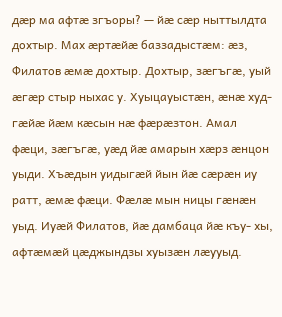дæр ма афтæ згъоры? — йæ сæр ныттылдта дохтыр. Мах æртæйæ баззадыстæм: æз, Филатов æмæ дохтыр. Дохтыр, зæгъгæ, уый æгæр стыр ныхас у. Хуыцауыстæн, æнæ худ- гæйæ йæм кæсын нæ фæрæзтон. Амал фæци, зæгъгæ, уæд йæ амарын хæрз æнцон уыди. Хъæдын уидыгæй йын йæ сæрæн иу ратт, æмæ фæци. Фæлæ мын ницы гæнæн уыд. Иуæй Филатов, йæ дамбаца йæ къу- хы, афтæмæй цæджындзы хуызæн лæууыд.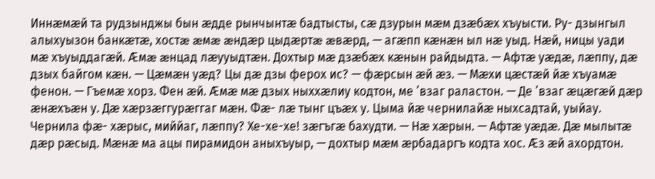Иннæмæй та рудзынджы бын æдде рынчынтæ бадтысты, сæ дзурын мæм дзæбæх хъуысти. Ру- дзынгыл алыхуызон банкæтæ, хостæ æмæ æндæр цыдæртæ æвæрд, — агæпп кæнæн ыл нæ уыд. Нæй, ницы уади мæ хъуыддагæй. Æмæ æнцад лæууыдтæн. Дохтыр мæ дзæбæх кæнын райдыдта. — Афтæ уæдæ, лæппу, дæ дзых байгом кæн. — Цæмæн уæд? Цы дæ дзы ферох ис? — фæрсын æй æз. — Мæхи цæстæй йæ хъуамæ фенон. — Гъемæ хорз. Фен æй. Æмæ мæ дзых ныххæлиу кодтон, ме ’взаг раластон. — Де ’взаг æцæгæй дæр æнæхъæн у. Дæ хæрзæггурæггаг мæн. Фæ- лæ тынг цъæх у. Цыма йæ чернилайæ ныхсадтай, уыйау. Чернила фæ- хæрыс, миййаг, лæппу? Хе-хе-хе! зæгъгæ бахудти. — Нæ хæрын. — Афтæ уæдæ. Дæ мылытæ дæр рæсыд. Мæнæ ма ацы пирамидон аныхъуыр, — дохтыр мæм æрбадаргъ кодта хос. Æз æй ахордтон.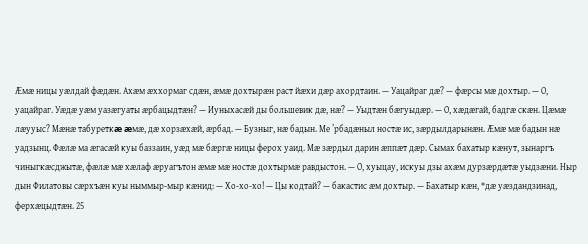Æмæ ницы уæлдай фæдæн. Ахæм æххормаг сдæн, æмæ дохтырæн раст йæхи дæр ахордтаин. — Уацайраг дæ? — фæрсы мæ дохтыр. — О, уацайраг. Уæдæ уæм уазæгуаты æрбацыдтæн? — Иуныхасæй ды большевик дæ, нæ? — Уыдтæн бæгуыдæр. — О, хæдæгай, бадгæ скæн. Цæмæ лæууыс? Мæнæ табуреткæ æмæ, дæ хорзæхæй, æрбад. — Бузныг, нæ бадын. Ме ’рбадæныл ностæ ис, зæрдылдарынæн. Æмæ мæ бадын нæ уадзынц. Фæлæ ма æгасæй куы баззаин, уæд мæ бæргæ ницы ферох уаид. Мæ зæрдыл дарин æппæт дæр. Сымах бахатыр кæнут, зынаргъ чиныгкæсджытæ, фæлæ мæ хæлаф æруагътон æмæ мæ ностæ дохтырмæ равдыстон. — О, хуыцау, искуы дзы ахæм дурзæрдæтæ уыдзæни. Ныр дын Филатовы сæрхъæн куы ныммыр-мыр кæнид: — Хо-хо-хо! — Цы кодтай? — бакастис æм дохтыр. — Бахатыр кæн, *дæ уæздандзинад, ферхæцыдтæн. 25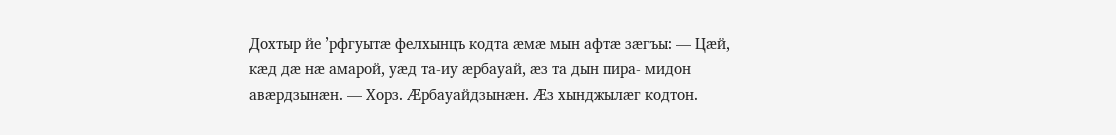Дохтыр йе ’рфгуытæ фелхынцъ кодта æмæ мын афтæ зæгъы: — Цæй, кæд дæ нæ амарой, уæд та-иу æрбауай, æз та дын пира- мидон авæрдзынæн. — Хорз. Æрбауайдзынæн. Æз хынджылæг кодтон.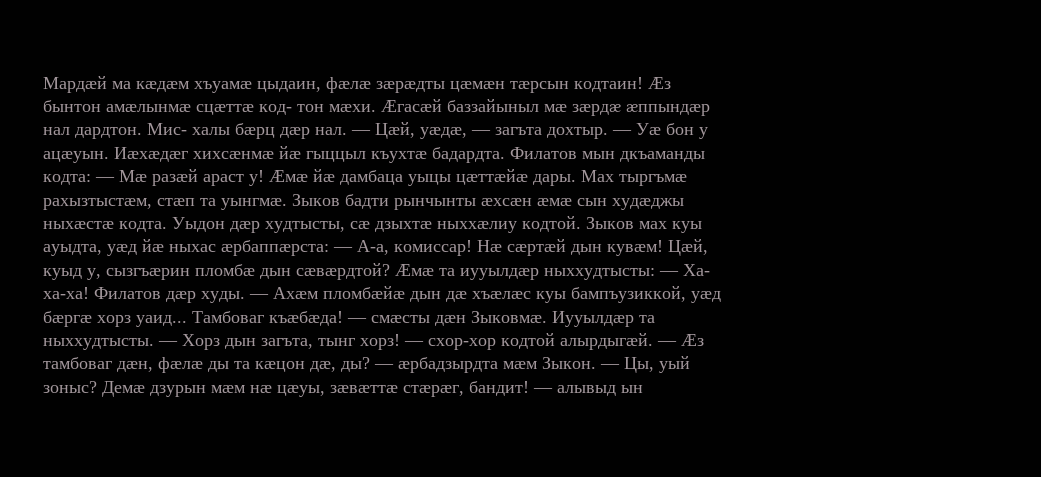Мардæй ма кæдæм хъуамæ цыдаин, фæлæ зæрæдты цæмæн тæрсын кодтаин! Æз бынтон амæлынмæ сцæттæ код- тон мæхи. Æгасæй баззайыныл мæ зæрдæ æппындæр нал дардтон. Мис- халы бæрц дæр нал. — Цæй, уæдæ, — загъта дохтыр. — Уæ бон у ацæуын. Иæхæдæг хихсæнмæ йæ гыццыл къухтæ бадардта. Филатов мын дкъаманды кодта: — Мæ разæй араст у! Æмæ йæ дамбаца уыцы цæттæйæ дары. Мах тыргъмæ рахызтыстæм, стæп та уынгмæ. Зыков бадти рынчынты æхсæн æмæ сын худæджы ныхæстæ кодта. Уыдон дæр худтысты, сæ дзыхтæ ныххæлиу кодтой. Зыков мах куы ауыдта, уæд йæ ныхас æрбаппæрста: — А-а, комиссар! Нæ сæртæй дын кувæм! Цæй, куыд у, сызгъæрин пломбæ дын сæвæрдтой? Æмæ та иууылдæр ныххудтысты: — Ха-ха-ха! Филатов дæр худы. — Ахæм пломбæйæ дын дæ хъæлæс куы бампъузиккой, уæд бæргæ хорз уаид... Тамбоваг къæбæда! — смæсты дæн Зыковмæ. Иууылдæр та ныххудтысты. — Хорз дын загъта, тынг хорз! — схор-хор кодтой алырдыгæй. — Æз тамбоваг дæн, фæлæ ды та кæцон дæ, ды? — æрбадзырдта мæм Зыкон. — Цы, уый зоныс? Демæ дзурын мæм нæ цæуы, зæвæттæ стæрæг, бандит! — алывыд ын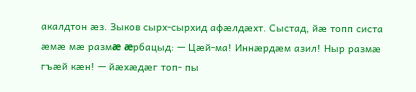акалдтон æз. Зыков сырх-сырхид афæлдæхт. Сыстад, йæ топп систа æмæ мæ размæ æрбацыд: — Цæй-ма! Иннæрдæм азил! Ныр размæ гъæй кæн! — йæхæдæг топ- пы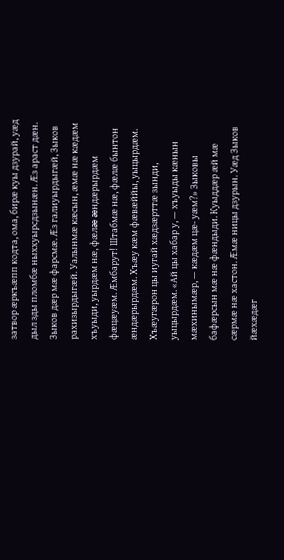затвор æркъæпп кодта, ома, бирæ куы дзурай, уæд дыл зды пломбæ ныххуырсдзынæн. Æз араст дæн. Зыков дæр мæ фарсмæ. Æз галиуырдыгæй, Зыков рахизырдыгæй. Уалынмæ кæсын, æмæ нæ кæдæм хъуыди, уырдæм нæ, фæлæ æндæрырдæм фæцæуæм. Æмбарут! Штабмæ нæ, фæлæ бынтон æндæрырдæм. Хъæу кæм фæвæййы, уыцырдæм. Хъæугæрон цы иугай хæдзæрттæ зынди, уыцырдæм. «Ай цы хабар у, — хъуыды кæнын мæхинымæр, — кæдæм цæ- уæм?» Зыковы бафæрсын мæ нæ фæндыди. Куыддæр æй мæ сæрмæ нæ хастон. Æмæ ницы дзурын. Уæд Зыков йæхæдæг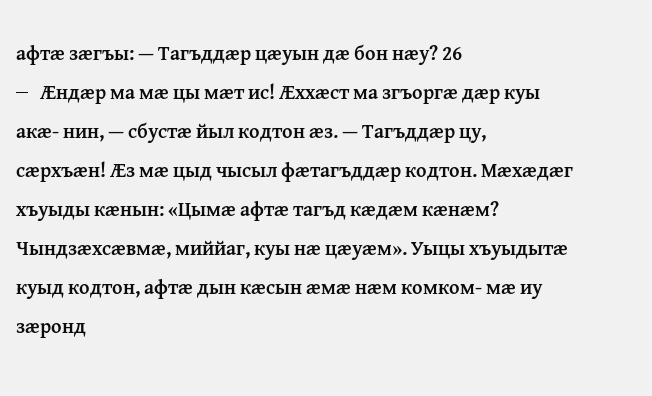афтæ зæгъы: — Тагъддæр цæуын дæ бон нæу? 26
— Æндæр ма мæ цы мæт ис! Æххæст ма згъоргæ дæр куы акæ- нин, — сбустæ йыл кодтон æз. — Тагъддæр цу, сæрхъæн! Æз мæ цыд чысыл фæтагъддæр кодтон. Мæхæдæг хъуыды кæнын: «Цымæ афтæ тагъд кæдæм кæнæм? Чындзæхсæвмæ, миййаг, куы нæ цæуæм». Уыцы хъуыдытæ куыд кодтон, афтæ дын кæсын æмæ нæм комком- мæ иу зæронд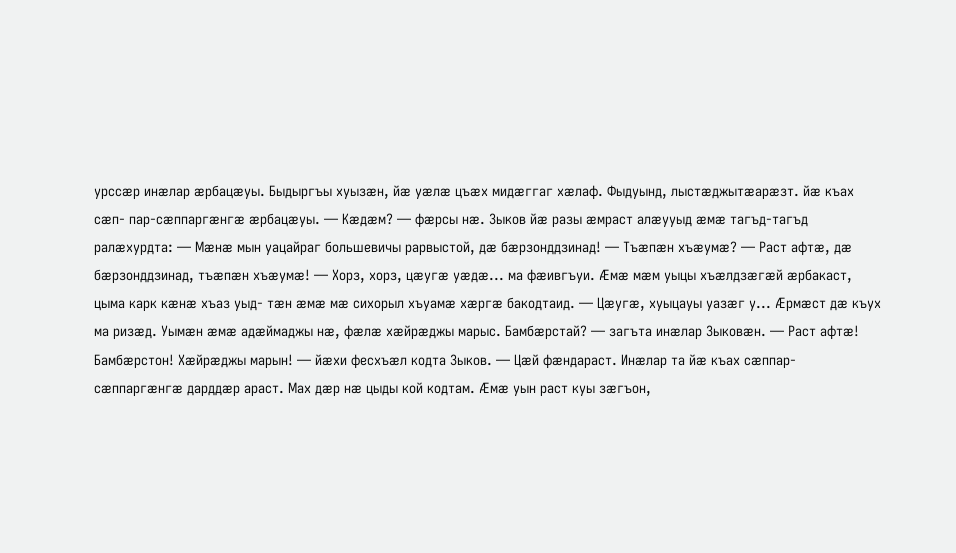урссæр инæлар æрбацæуы. Быдыргъы хуызæн, йæ уæлæ цъæх мидæггаг хæлаф. Фыдуынд, лыстæджытæарæзт. йæ къах сæп- пар-сæппаргæнгæ æрбацæуы. — Кæдæм? — фæрсы нæ. Зыков йæ разы æмраст алæууыд æмæ тагъд-тагъд ралæхурдта: — Мæнæ мын уацайраг большевичы рарвыстой, дæ бæрзонддзинад! — Тъæпæн хъæумæ? — Раст афтæ, дæ бæрзонддзинад, тъæпæн хъæумæ! — Хорз, хорз, цæугæ уæдæ... ма фæивгъуи. Æмæ мæм уыцы хъæлдзæгæй æрбакаст, цыма карк кæнæ хъаз уыд- тæн æмæ мæ сихорыл хъуамæ хæргæ бакодтаид. — Цæугæ, хуыцауы уазæг у... Æрмæст дæ къух ма ризæд. Уымæн æмæ адæймаджы нæ, фæлæ хæйрæджы марыс. Бамбæрстай? — загъта инæлар Зыковæн. — Раст афтæ! Бамбæрстон! Хæйрæджы марын! — йæхи фесхъæл кодта Зыков. — Цæй фæндараст. Инæлар та йæ къах сæппар-сæппаргæнгæ дарддæр араст. Мах дæр нæ цыды кой кодтам. Æмæ уын раст куы зæгъон,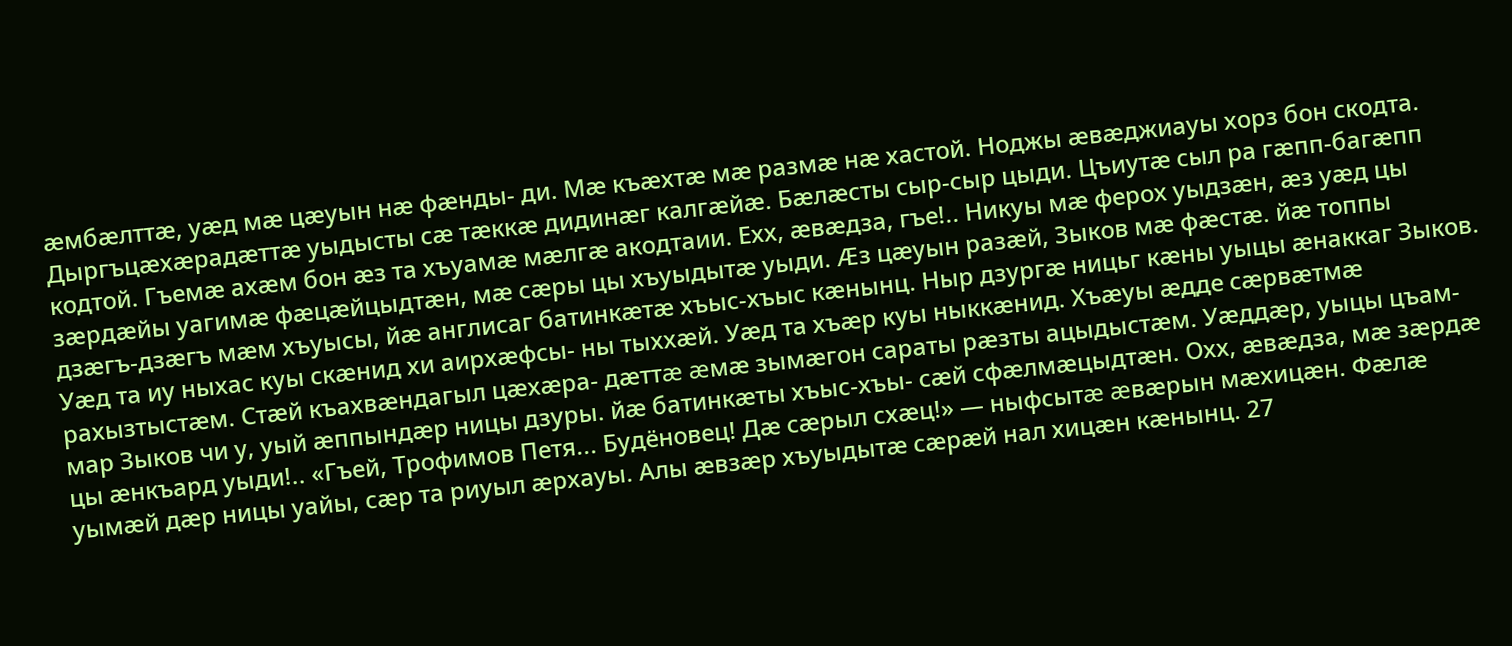æмбæлттæ, уæд мæ цæуын нæ фæнды- ди. Мæ къæхтæ мæ размæ нæ хастой. Ноджы æвæджиауы хорз бон скодта. Дыргъцæхæрадæттæ уыдысты сæ тæккæ дидинæг калгæйæ. Бæлæсты сыр-сыр цыди. Цъиутæ сыл ра гæпп-багæпп кодтой. Гъемæ ахæм бон æз та хъуамæ мæлгæ акодтаии. Ехх, æвæдза, гъе!.. Никуы мæ ферох уыдзæн, æз уæд цы зæрдæйы уагимæ фæцæйцыдтæн, мæ сæры цы хъуыдытæ уыди. Æз цæуын разæй, Зыков мæ фæстæ. йæ топпы дзæгъ-дзæгъ мæм хъуысы, йæ англисаг батинкæтæ хъыс-хъыс кæнынц. Ныр дзургæ ницьг кæны уыцы æнаккаг Зыков. Уæд та иу ныхас куы скæнид хи аирхæфсы- ны тыххæй. Уæд та хъæр куы ныккæнид. Хъæуы æдде сæрвæтмæ рахызтыстæм. Стæй къахвæндагыл цæхæра- дæттæ æмæ зымæгон сараты рæзты ацыдыстæм. Уæддæр, уыцы цъам- мар Зыков чи у, уый æппындæр ницы дзуры. йæ батинкæты хъыс-хъы- сæй сфæлмæцыдтæн. Охх, æвæдза, мæ зæрдæ цы æнкъард уыди!.. «Гъей, Трофимов Петя... Будёновец! Дæ сæрыл схæц!» — ныфсытæ æвæрын мæхицæн. Фæлæ уымæй дæр ницы уайы, сæр та риуыл æрхауы. Алы æвзæр хъуыдытæ сæрæй нал хицæн кæнынц. 27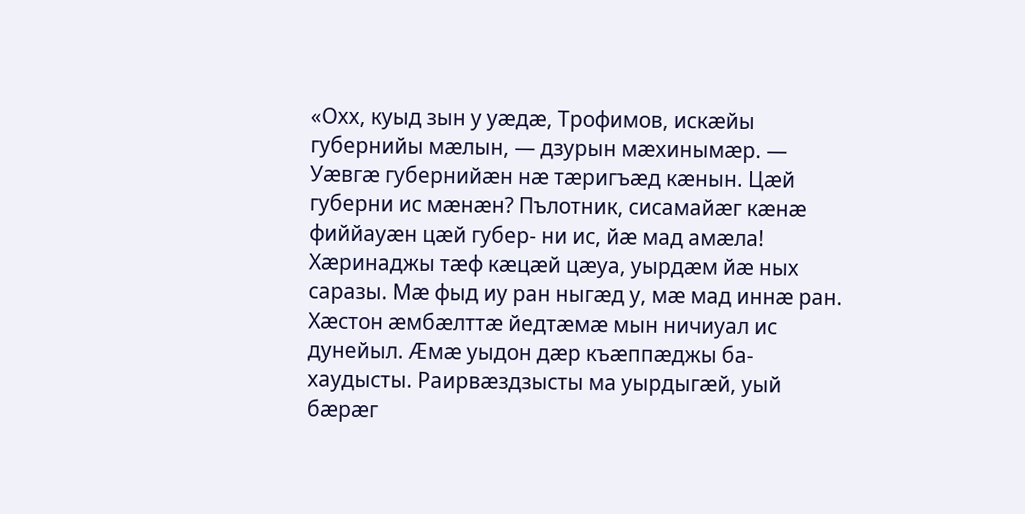«Охх, куыд зын у уæдæ, Трофимов, искæйы губернийы мæлын, — дзурын мæхинымæр. — Уæвгæ губернийæн нæ тæригъæд кæнын. Цæй губерни ис мæнæн? Пълотник, сисамайæг кæнæ фиййауæн цæй губер- ни ис, йæ мад амæла! Хæринаджы тæф кæцæй цæуа, уырдæм йæ ных саразы. Мæ фыд иу ран ныгæд у, мæ мад иннæ ран. Хæстон æмбæлттæ йедтæмæ мын ничиуал ис дунейыл. Æмæ уыдон дæр къæппæджы ба- хаудысты. Раирвæздзысты ма уырдыгæй, уый бæрæг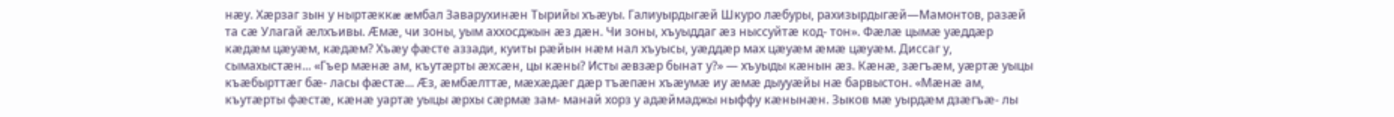нæу. Хæрзаг зын у ныртæккæ æмбал Заварухинæн Тырийы хъæуы. Галиуырдыгæй Шкуро лæбуры, рахизырдыгæй—Мамонтов, разæй та сæ Улагай æлхъивы. Æмæ, чи зоны, уым аххосджын æз дæн. Чи зоны, хъуыддаг æз ныссуйтæ код- тон». Фæлæ цымæ уæддæр кæдæм цæуæм, кæдæм? Хъæу фæсте аззади, куиты рæйын нæм нал хъуысы, уæддæр мах цæуæм æмæ цæуæм. Диссаг у, сымахыстæн... «Гъер мæнæ ам, къутæрты æхсæн, цы кæны? Исты æвзæр бынат у?» — хъуыды кæнын æз. Кæнæ, зæгъæм, уæртæ уыцы къæбырттæг бæ- ласы фæстæ... Æз, æмбæлттæ, мæхæдæг дæр тъæпæн хъæумæ иу æмæ дыууæйы нæ барвыстон. «Мæнæ ам, къутæрты фæстæ, кæнæ уартæ уыцы æрхы сæрмæ зам- манай хорз у адæймаджы ныффу кæнынæн. Зыков мæ уырдæм дзæгъæ- лы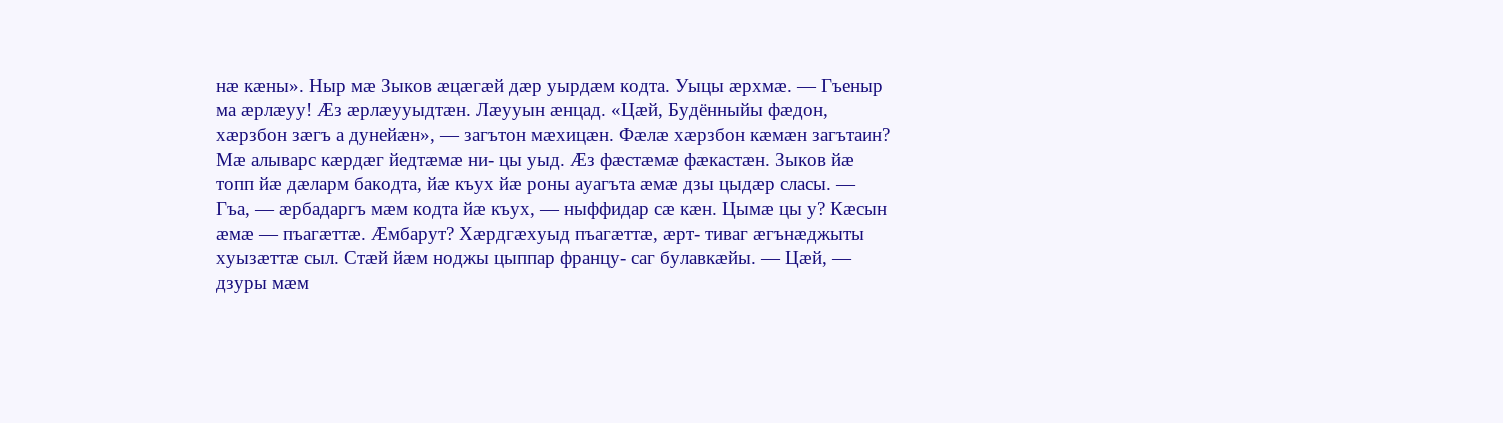нæ кæны». Ныр мæ Зыков æцæгæй дæр уырдæм кодта. Уыцы æрхмæ. — Гъеныр ма æрлæуу! Æз æрлæууыдтæн. Лæууын æнцад. «Цæй, Будённыйы фæдон, хæрзбон зæгъ а дунейæн», — загътон мæхицæн. Фæлæ хæрзбон кæмæн загътаин? Мæ алыварс кæрдæг йедтæмæ ни- цы уыд. Æз фæстæмæ фæкастæн. Зыков йæ топп йæ дæларм бакодта, йæ къух йæ роны ауагъта æмæ дзы цыдæр сласы. — Гъа, — æрбадаргъ мæм кодта йæ къух, — ныффидар сæ кæн. Цымæ цы у? Кæсын æмæ — пъагæттæ. Æмбарут? Хæрдгæхуыд пъагæттæ, æрт- тиваг æгънæджыты хуызæттæ сыл. Стæй йæм ноджы цыппар францу- саг булавкæйы. — Цæй, — дзуры мæм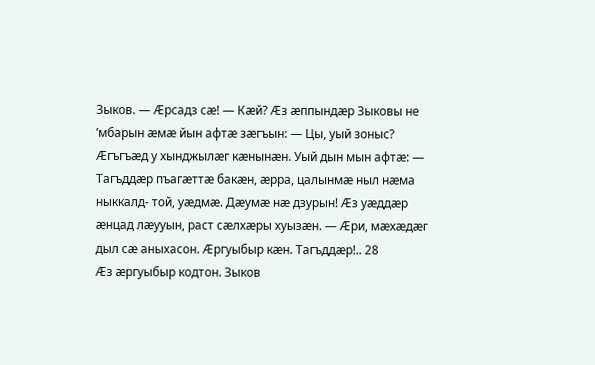Зыков. — Æрсадз сæ! — Кæй? Æз æппындæр Зыковы не ’мбарын æмæ йын афтæ зæгъын: — Цы, уый зоныс? Æгъгъæд у хынджылæг кæнынæн. Уый дын мын афтæ: — Тагъддæр пъагæттæ бакæн, æрра, цалынмæ ныл нæма ныккалд- той, уæдмæ. Дæумæ нæ дзурын! Æз уæддæр æнцад лæууын, раст сæлхæры хуызæн. — Æри, мæхæдæг дыл сæ аныхасон. Æргуыбыр кæн. Тагъддæр!.. 28
Æз æргуыбыр кодтон. Зыков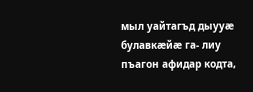мыл уайтагъд дыууæ булавкæйæ га- лиу пъагон афидар кодта,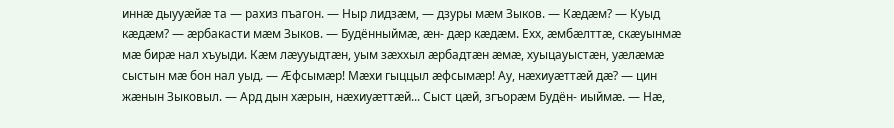иннæ дыууæйæ та — рахиз пъагон. — Ныр лидзæм, — дзуры мæм Зыков. — Кæдæм? — Куыд кæдæм? — æрбакасти мæм Зыков. — Будённыймæ, æн- дæр кæдæм. Ехх, æмбæлттæ, скæуынмæ мæ бирæ нал хъуыди. Кæм лæууыдтæн, уым зæххыл æрбадтæн æмæ, хуыцауыстæн, уæлæмæ сыстын мæ бон нал уыд. — Æфсымæр! Мæхи гыццыл æфсымæр! Ау, нæхиуæттæй дæ? — цин жæнын Зыковыл. — Ард дын хæрын, нæхиуæттæй... Сыст цæй, згъорæм Будён- иыймæ. — Нæ,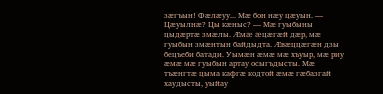зæгъын! Фæлæуу... Мæ бон нæу цæуын. — Цæуылнæ? Цы кæныс? — Мæ гуыбыны цыдæртæ змæлы. Æмæ æцæгæй дæр, мæ гуыбын змæнтын байдыдта. Æвæццæгæн дзы бецъеби батади. Уымæн æмæ мæ хъуыр, мæ риу æмæ мæ гуыбын артау осыгъдысты. Мæ тъæнгтæ цыма кафгæ кодтой æмæ гæбазгай хаудысты, уыйау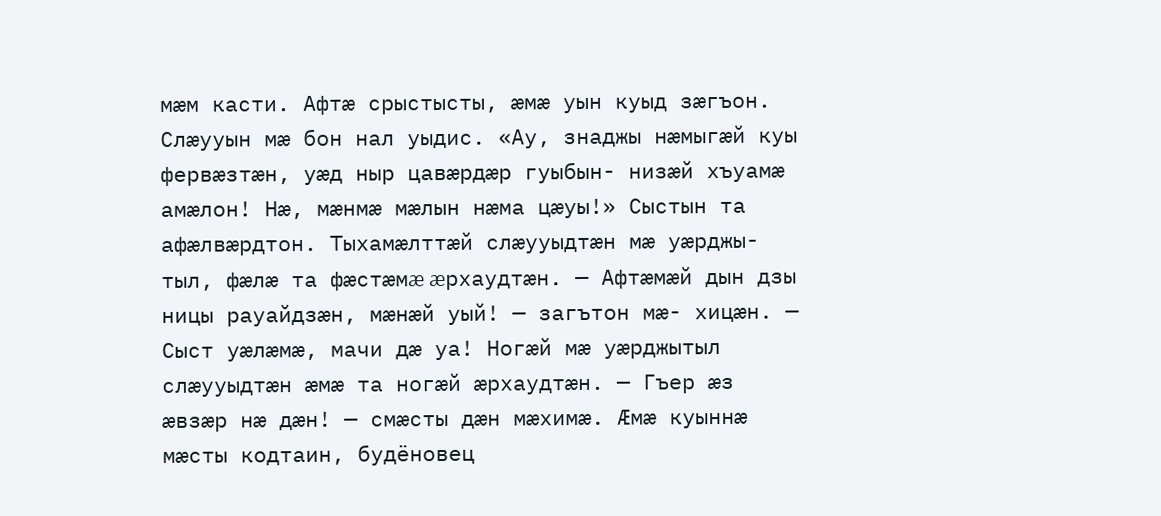мæм касти. Афтæ срыстысты, æмæ уын куыд зæгъон. Слæууын мæ бон нал уыдис. «Ау, знаджы нæмыгæй куы фервæзтæн, уæд ныр цавæрдæр гуыбын- низæй хъуамæ амæлон! Нæ, мæнмæ мæлын нæма цæуы!» Сыстын та афæлвæрдтон. Тыхамæлттæй слæууыдтæн мæ уæрджы- тыл, фæлæ та фæстæмæ æрхаудтæн. — Афтæмæй дын дзы ницы рауайдзæн, мæнæй уый! — загътон мæ- хицæн. — Сыст уæлæмæ, мачи дæ уа! Ногæй мæ уæрджытыл слæууыдтæн æмæ та ногæй æрхаудтæн. — Гъер æз æвзæр нæ дæн! — смæсты дæн мæхимæ. Æмæ куыннæ мæсты кодтаин, будёновец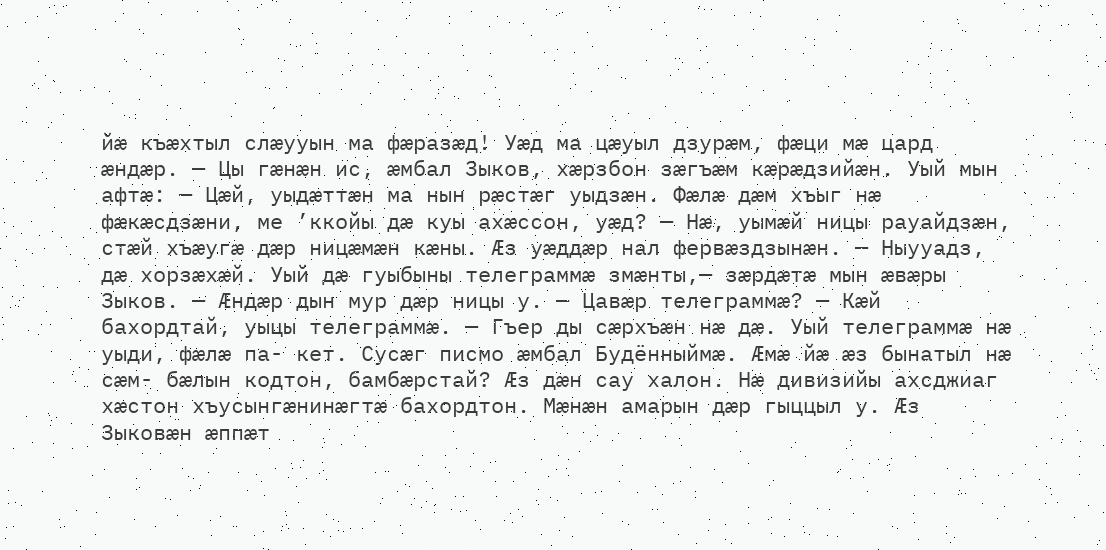йæ къæхтыл слæууын ма фæразæд! Уæд ма цæуыл дзурæм, фæци мæ цард æндæр. — Цы гæнæн ис, æмбал Зыков, хæрзбон зæгъæм кæрæдзийæн. Уый мын афтæ: — Цæй, уыдæттæн ма нын рæстæг уыдзæн. Фæлæ дæм хъыг нæ фæкæсдзæни, ме ’ккойы дæ куы ахæссон, уæд? — Нæ, уымæй ницы рауайдзæн, стæй хъæугæ дæр ницæмæн кæны. Æз уæддæр нал фервæздзынæн. — Ныууадз, дæ хорзæхæй. Уый дæ гуыбыны телеграммæ змæнты,— зæрдæтæ мын æвæры Зыков. — Æндæр дын мур дæр ницы у. — Цавæр телеграммæ? — Кæй бахордтай, уыцы телеграммæ. — Гъер ды сæрхъæн нæ дæ. Уый телеграммæ нæ уыди, фæлæ па- кет. Сусæг писмо æмбал Будённыймæ. Æмæ йæ æз бынатыл нæ сæм- бæлын кодтон, бамбæрстай? Æз дæн сау халон. Нæ дивизийы ахсджиаг хæстон хъусынгæнинæгтæ бахордтон. Мæнæн амарын дæр гыццыл у. Æз Зыковæн æппæт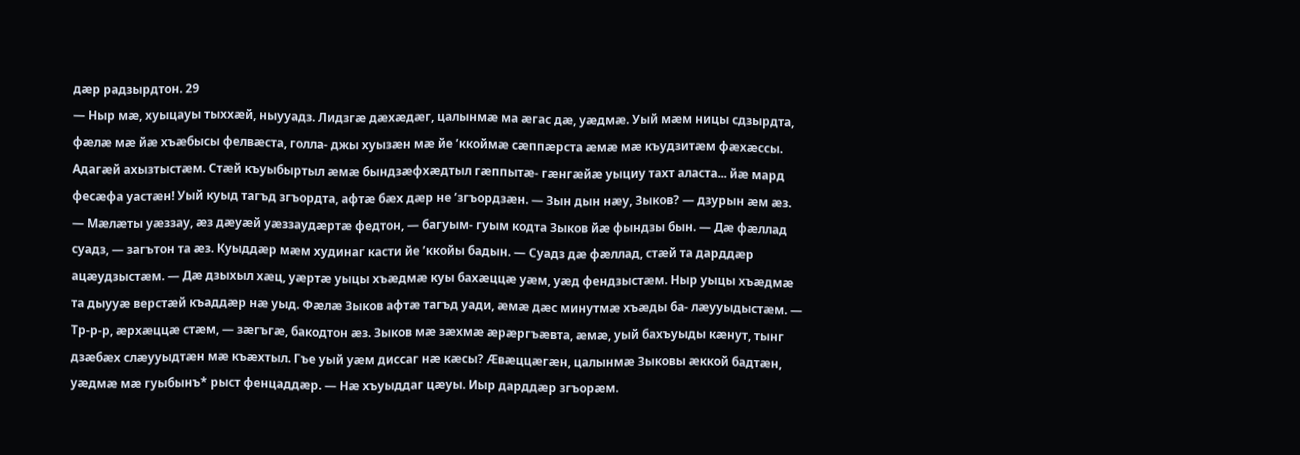дæр радзырдтон. 29
— Ныр мæ, хуыцауы тыххæй, ныууадз. Лидзгæ дæхæдæг, цалынмæ ма æгас дæ, уæдмæ. Уый мæм ницы сдзырдта, фæлæ мæ йæ хъæбысы фелвæста, голла- джы хуызæн мæ йе ’ккоймæ сæппæрста æмæ мæ къудзитæм фæхæссы. Адагæй ахызтыстæм. Стæй къуыбыртыл æмæ бындзæфхæдтыл гæппытæ- гæнгæйæ уыциу тахт аласта... йæ мард фесæфа уастæн! Уый куыд тагъд згъордта, афтæ бæх дæр не ’згъордзæн. — Зын дын нæу, Зыков? — дзурын æм æз. — Мæлæты уæззау, æз дæуæй уæззаудæртæ федтон, — багуым- гуым кодта Зыков йæ фындзы бын. — Дæ фæллад суадз, — загътон та æз. Куыддæр мæм худинаг касти йе ’ккойы бадын. — Суадз дæ фæллад, стæй та дарддæр ацæудзыстæм. — Дæ дзыхыл хæц, уæртæ уыцы хъæдмæ куы бахæццæ уæм, уæд фендзыстæм. Ныр уыцы хъæдмæ та дыууæ верстæй къаддæр нæ уыд. Фæлæ Зыков афтæ тагъд уади, æмæ дæс минутмæ хъæды ба- лæууыдыстæм. — Тр-р-р, æрхæццæ стæм, — зæгъгæ, бакодтон æз. Зыков мæ зæхмæ æрæргъæвта, æмæ, уый бахъуыды кæнут, тынг дзæбæх слæууыдтæн мæ къæхтыл. Гъе уый уæм диссаг нæ кæсы? Æвæццæгæн, цалынмæ Зыковы æккой бадтæн, уæдмæ мæ гуыбынъ* рыст фенцаддæр. — Нæ хъуыддаг цæуы. Иыр дарддæр згъорæм.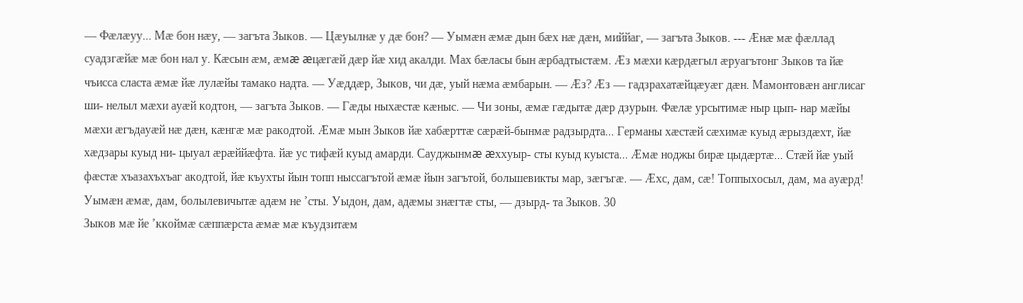— Фæлæуу... Мæ бон нæу, — загъта Зыков. — Цæуылнæ у дæ бон? — Уымæн æмæ дын бæх нæ дæн, миййаг, — загъта Зыков. --- Æнæ мæ фæллад суадзгæйæ мæ бон нал у. Кæсын æм, æмæ æцæгæй дæр йæ хид акалди. Мах бæласы бын æрбадтыстæм. Æз мæхи кæрдæгыл æруагътонг Зыков та йæ чъисса сласта æмæ йæ лулæйы тамако надта. — Уæддæр, Зыков, чи дæ, уый нæма æмбарын. — Æз? Æз — гадзрахатæйцæуæг дæн. Мамонтовæн англисаг ши- нелыл мæхи ауæй кодтон, — загъта Зыков. — Гæды ныхæстæ кæныс. — Чи зоны, æмæ гæдытæ дæр дзурын. Фæлæ урсытимæ ныр цып- нар мæйы мæхи æгъдауæй нæ дæн, кæнгæ мæ ракодтой. Æмæ мын Зыков йæ хабæрттæ сæрæй-бынмæ радзырдта... Германы хæстæй сæхимæ куыд æрыздæхт, йæ хæдзары куыд ни- цыуал æрæййæфта. йæ ус тифæй куыд амарди. Сауджынмæ æххуыр- сты куыд куыста... Æмæ ноджы бирæ цыдæртæ... Стæй йæ уый фæстæ хъазахъхъаг акодтой, йæ къухты йын топп ныссагътой æмæ йын загътой, большевикты мар, зæгъгæ. — Æхс, дам, сæ! Топпыхосыл, дам, ма ауæрд! Уымæн æмæ, дам, болылевичытæ адæм не ’сты. Уыдон, дам, адæмы знæгтæ сты, — дзырд- та Зыков. 30
Зыков мæ йе ’ккоймæ сæппæрста æмæ мæ къудзитæм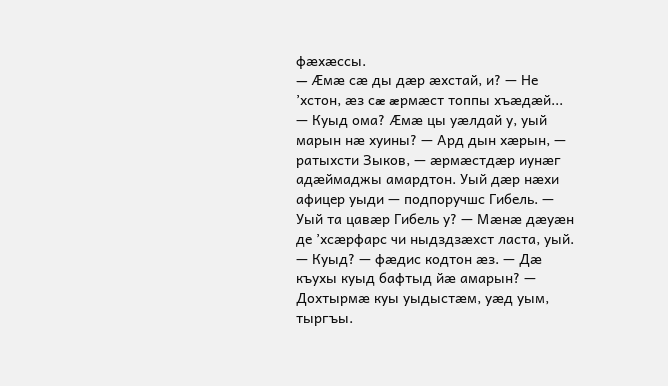фæхæссы.
— Æмæ сæ ды дæр æхстай, и? — Не ’хстон, æз сæ æрмæст топпы хъæдæй... — Куыд ома? Æмæ цы уæлдай у, уый марын нæ хуины? — Ард дын хæрын, — ратыхсти Зыков, — æрмæстдæр иунæг адæймаджы амардтон. Уый дæр нæхи афицер уыди — подпоручшс Гибель. — Уый та цавæр Гибель у? — Мæнæ дæуæн де ’хсæрфарс чи ныдздзæхст ласта, уый. — Куыд? — фæдис кодтон æз. — Дæ къухы куыд бафтыд йæ амарын? — Дохтырмæ куы уыдыстæм, уæд уым, тыргъы.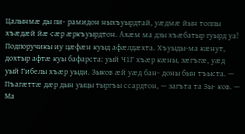Цалынмæ ды пи- рамидон ныхъуырдтай, уæдмæ йын топпы хъæдæй йæ сæр æркъуырдтон. Ахæм ма дзы хъæбатыр гуырд уа! Подпоручикы иу цæфæн куыд афæлдæхта. Хъуыды-ма кæнут, дохтыр афтæ куы бафарста: уый Ч1Г хъæр кæны, зæгъгæ, уæд уый Гибелы хъæр уыди. Зыков æй уæд бан- доны бын тъыста. — Пъагæттæ дæр дын уыцы тыргъы ссардтон, — загъта та Зы- ков. — Ма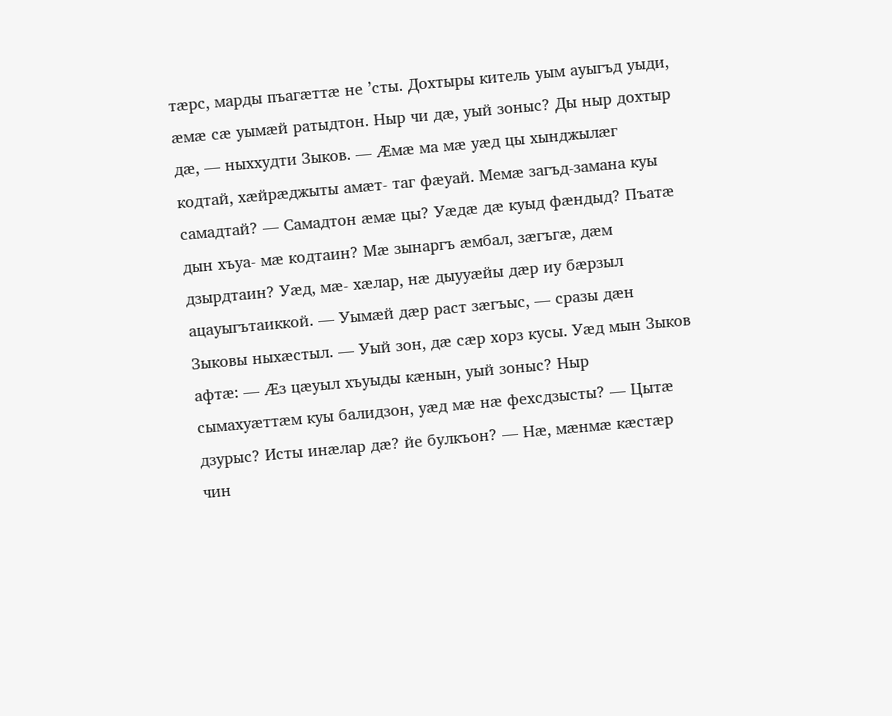тæрс, марды пъагæттæ не ’сты. Дохтыры китель уым ауыгъд уыди, æмæ сæ уымæй ратыдтон. Ныр чи дæ, уый зоныс? Ды ныр дохтыр дæ, — ныххудти Зыков. — Æмæ ма мæ уæд цы хынджылæг кодтай, хæйрæджыты амæт- таг фæуай. Мемæ загъд-замана куы самадтай? — Самадтон æмæ цы? Уæдæ дæ куыд фæндыд? Пъатæ дын хъуа- мæ кодтаин? Мæ зынаргъ æмбал, зæгъгæ, дæм дзырдтаин? Уæд, мæ- хæлар, нæ дыууæйы дæр иу бæрзыл ацауыгътаиккой. — Уымæй дæр раст зæгъыс, — сразы дæн Зыковы ныхæстыл. — Уый зон, дæ сæр хорз кусы. Уæд мын Зыков афтæ: — Æз цæуыл хъуыды кæнын, уый зоныс? Ныр сымахуæттæм куы балидзон, уæд мæ нæ фехсдзысты? — Цытæ дзурыс? Исты инæлар дæ? йе булкъон? — Нæ, мæнмæ кæстæр чин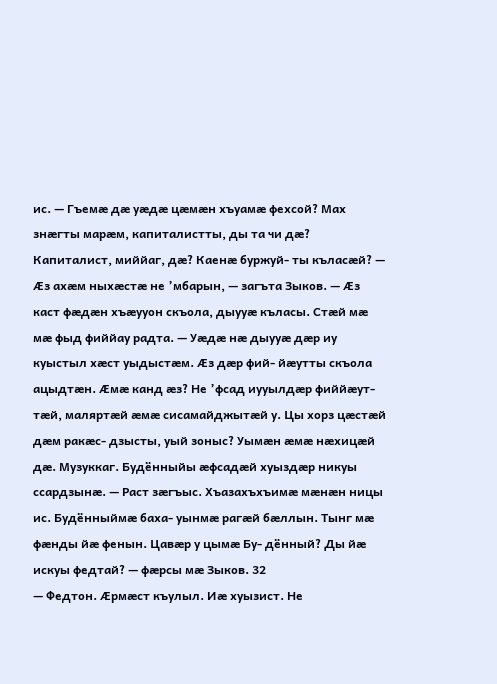ис. — Гъемæ дæ уæдæ цæмæн хъуамæ фехсой? Мах знæгты марæм, капиталистты, ды та чи дæ? Капиталист, миййаг, дæ? Каенæ буржуй- ты къласæй? — Æз ахæм ныхæстæ не ’мбарын, — загъта Зыков. — Æз каст фæдæн хъæууон скъола, дыууæ къласы. Стæй мæ мæ фыд фиййау радта. — Уæдæ нæ дыууæ дæр иу куыстыл хæст уыдыстæм. Æз дæр фий- йæутты скъола ацыдтæн. Æмæ канд æз? Не ’фсад иууылдæр фиййæут- тæй, маляртæй æмæ сисамайджытæй у. Цы хорз цæстæй дæм ракæс- дзысты, уый зоныс? Уымæн æмæ нæхицæй дæ. Музуккаг. Будённыйы æфсадæй хуыздæр никуы ссардзынæ. — Раст зæгъыс. Хъазахъхъимæ мæнæн ницы ис. Будённыймæ баха- уынмæ рагæй бæллын. Тынг мæ фæнды йæ фенын. Цавæр у цымæ Бу- дённый? Ды йæ искуы федтай? — фæрсы мæ Зыков. 32
— Федтон. Æрмæст къулыл. Иæ хуызист. Не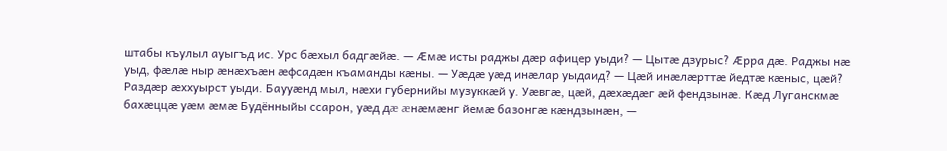штабы къулыл ауыгъд ис. Урс бæхыл бадгæйæ. — Æмæ исты раджы дæр афицер уыди? — Цытæ дзурыс? Æрра дæ. Раджы нæ уыд, фæлæ ныр æнæхъæн æфсадæн къаманды кæны. — Уæдæ уæд инæлар уыдаид? — Цæй инæлæрттæ йедтæ кæныс, цæй? Раздæр æххуырст уыди. Баууæнд мыл, нæхи губернийы музуккæй у. Уæвгæ, цæй, дæхæдæг æй фендзынæ. Кæд Луганскмæ бахæццæ уæм æмæ Будённыйы ссарон, уæд дæ æнæмæнг йемæ базонгæ кæндзынæн, —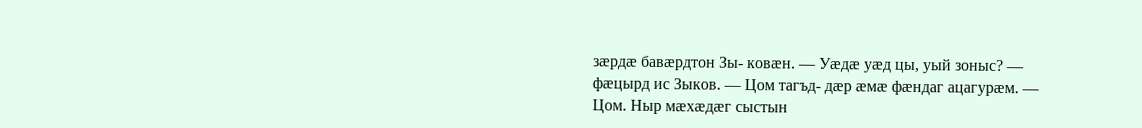зæрдæ бавæрдтон Зы- ковæн. — Уæдæ уæд цы, уый зоныс? — фæцырд ис Зыков. — Цом тагъд- дæр æмæ фæндаг ацагурæм. — Цом. Ныр мæхæдæг сыстын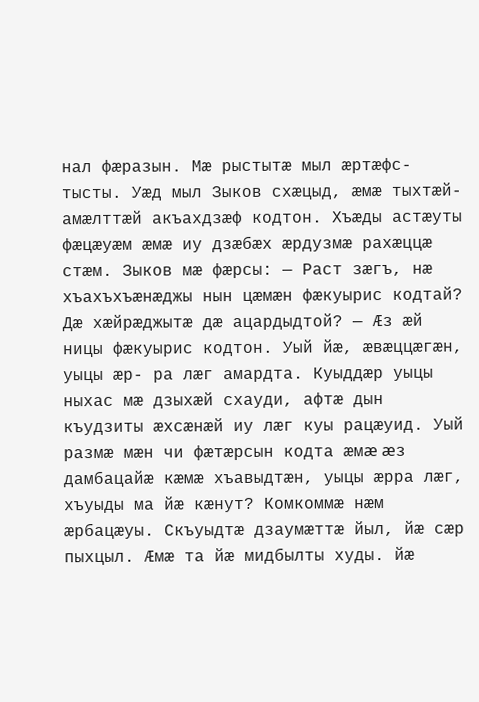нал фæразын. Мæ рыстытæ мыл æртæфс- тысты. Уæд мыл Зыков схæцыд, æмæ тыхтæй-амæлттæй акъахдзæф кодтон. Хъæды астæуты фæцæуæм æмæ иу дзæбæх æрдузмæ рахæццæ стæм. Зыков мæ фæрсы: — Раст зæгъ, нæ хъахъхъæнæджы нын цæмæн фæкуырис кодтай? Дæ хæйрæджытæ дæ ацардыдтой? — Æз æй ницы фæкуырис кодтон. Уый йæ, æвæццæгæн, уыцы æр- ра лæг амардта. Куыддæр уыцы ныхас мæ дзыхæй схауди, афтæ дын къудзиты æхсæнæй иу лæг куы рацæуид. Уый размæ мæн чи фæтæрсын кодта æмæ æз дамбацайæ кæмæ хъавыдтæн, уыцы æрра лæг, хъуыды ма йæ кæнут? Комкоммæ нæм æрбацæуы. Скъуыдтæ дзаумæттæ йыл, йæ сæр пыхцыл. Æмæ та йæ мидбылты худы. йæ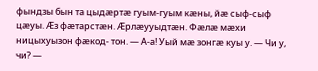фындзы бын та цыдæртæ гуым-гуым кæны, йæ сыф-сыф цæуы. Æз фæтарстæн. Æрлæууыдтæн. Фæлæ мæхи ницыхуызон фæкод- тон. — А-а! Уый мæ зонгæ куы у. — Чи у, чи? —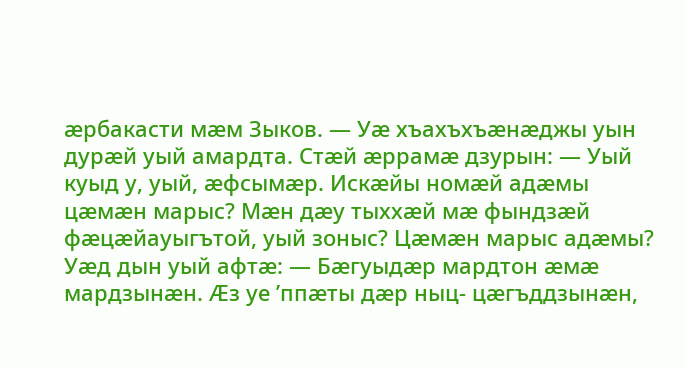æрбакасти мæм Зыков. — Уæ хъахъхъæнæджы уын дурæй уый амардта. Стæй æррамæ дзурын: — Уый куыд у, уый, æфсымæр. Искæйы номæй адæмы цæмæн марыс? Мæн дæу тыххæй мæ фындзæй фæцæйауыгътой, уый зоныс? Цæмæн марыс адæмы? Уæд дын уый афтæ: — Бæгуыдæр мардтон æмæ мардзынæн. Æз уе ’ппæты дæр ныц- цæгъддзынæн,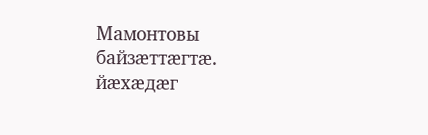Мамонтовы байзæттæгтæ. йæхæдæг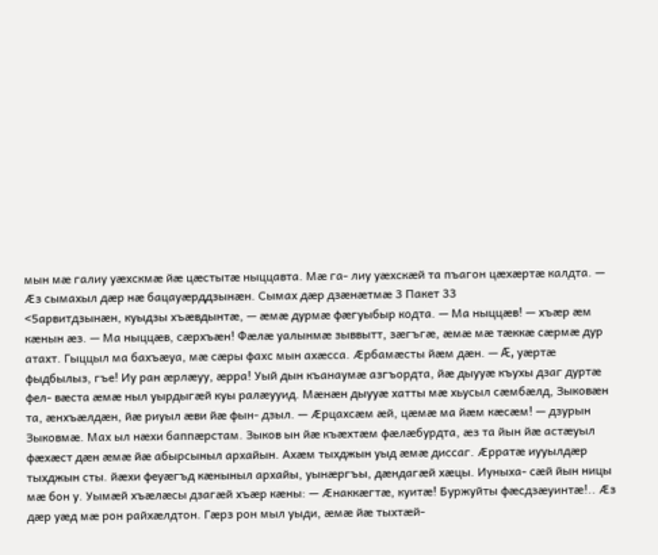мын мæ галиу уæхскмæ йæ цæстытæ ныццавта. Мæ га- лиу уæхскæй та пъагон цæхæртæ калдта. — Æз сымахыл дæр нæ бацауæрддзынæн. Сымах дæр дзæнæтмæ 3 Пакет 33
<5арвитдзынæн, куыдзы хъæвдынтæ, — æмæ дурмæ фæгуыбыр кодта. — Ма ныццæв! — хъæр æм кæнын æз. — Ма ныццæв, сæрхъæн! Фæлæ уалынмæ зыввытт, зæгъгæ, æмæ мæ тæккæ сæрмæ дур атахт. Гыццыл ма бахъæуа, мæ сæры фахс мын ахæсса. Æрбамæсты йæм дæн. — Æ, уæртæ фыдбылыз, гъе! Иу ран æрлæуу, æрра! Уый дын къанаумæ азгъордта, йæ дыууæ къухы дзаг дуртæ фел- вæста æмæ ныл уырдыгæй куы ралæууид. Мæнæн дыууæ хатты мæ хьусыл сæмбæлд, Зыковæн та, æнхъæлдæн, йæ риуыл æви йæ фын- дзыл. — Æрцахсæм æй, цæмæ ма йæм кæсæм! — дзурын Зыковмæ. Мах ыл нæхи баппæрстам. Зыков ын йæ къæхтæм фæлæбурдта, æз та йын йæ астæуыл фæхæст дæн æмæ йæ абырсыныл архайын. Ахæм тыхджын уыд æмæ диссаг. Æрратæ иууылдæр тыхджын сты. йæхи феуæгъд кæныныл архайы, уынæргъы, дæндагæй хæцы. Иуныха- сæй йын ницы мæ бон у. Уымæй хъæлæсы дзагæй хъæр кæны: — Æнаккæгтæ, куитæ! Буржуйты фæсдзæуинтæ!.. Æз дæр уæд мæ рон райхæлдтон. Гæрз рон мыл уыди, æмæ йæ тыхтæй-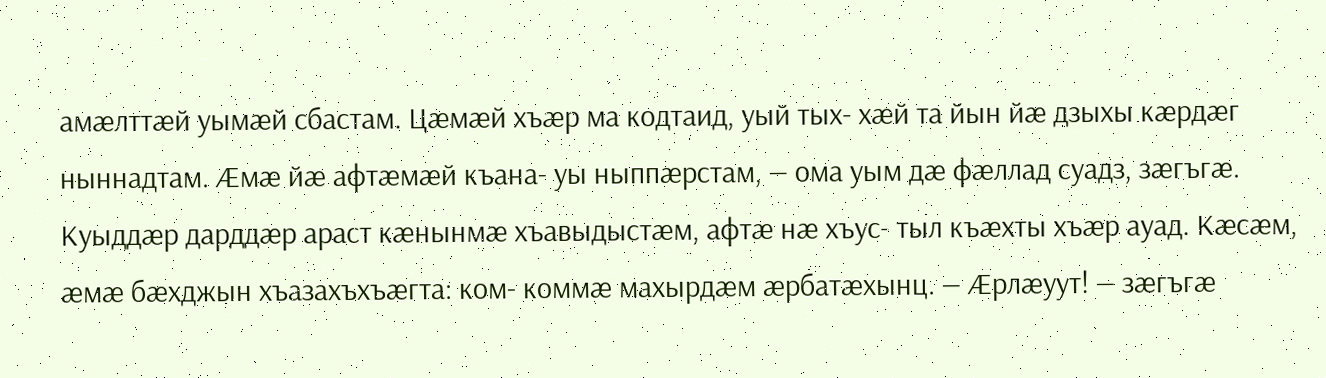амæлттæй уымæй сбастам. Цæмæй хъæр ма кодтаид, уый тых- хæй та йын йæ дзыхы кæрдæг ныннадтам. Æмæ йæ афтæмæй къана- уы ныппæрстам, — ома уым дæ фæллад суадз, зæгъгæ. Куыддæр дарддæр араст кæнынмæ хъавыдыстæм, афтæ нæ хъус- тыл къæхты хъæр ауад. Кæсæм, æмæ бæхджын хъазахъхъæгта: ком- коммæ махырдæм æрбатæхынц. — Æрлæуут! — зæгъгæ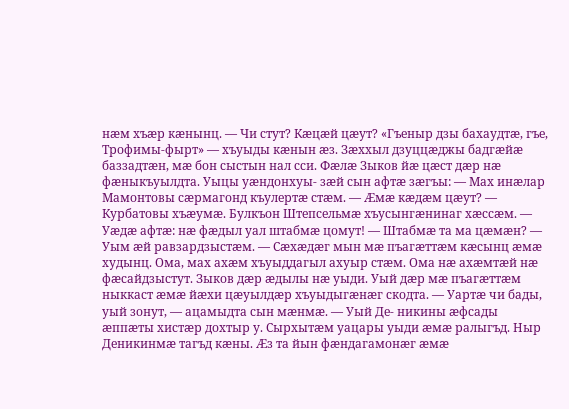нæм хъæр кæнынц. — Чи стут? Кæцæй цæут? «Гъеныр дзы бахаудтæ, гъе, Трофимы-фырт» — хъуыды кæнын æз. Зæххыл дзуццæджы бадгæйæ баззадтæн, мæ бон сыстын нал сси. Фæлæ Зыков йæ цæст дæр нæ фæныкъуылдта. Уыцы уæндонхуы- зæй сын афтæ зæгъы: — Мах инæлар Мамонтовы сæрмагонд къулертæ стæм. — Æмæ кæдæм цæут? — Курбатовы хъæумæ. Булкъон Штепсельмæ хъусынгæнинаг хæссæм. — Уæдæ афтæ: нæ фæдыл уал штабмæ цомут! — Штабмæ та ма цæмæн? — Уым æй равзардзыстæм. — Сæхæдæг мын мæ пъагæттæм кæсынц æмæ худынц. Ома, мах ахæм хъуыддагыл ахуыр стæм. Ома нæ ахæмтæй нæ фæсайдзыстут. Зыков дæр æдылы нæ уыди. Уый дæр мæ пъагæттæм ныккаст æмæ йæхи цæуылдæр хъуыдыгæнæг скодта. — Уартæ чи бады, уый зонут, — ацамыдта сын мæнмæ. — Уый Де- никины æфсады æппæты хистæр дохтыр у. Сырхытæм уацары уыди æмæ ралыгъд. Ныр Деникинмæ тагъд кæны. Æз та йын фæндагамонæг æмæ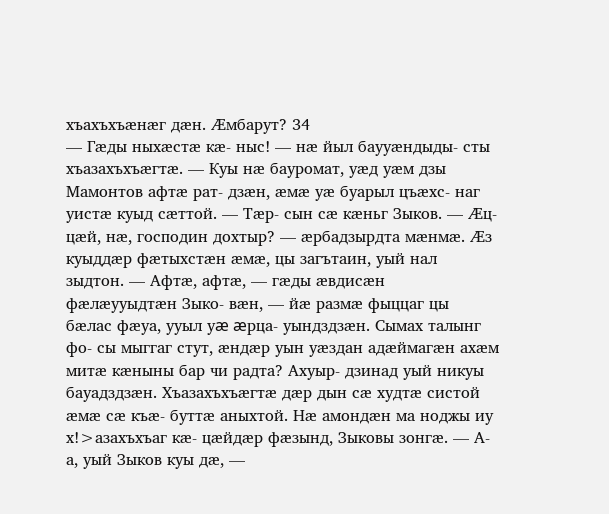хъахъхъæнæг дæн. Æмбарут? 34
— Гæды ныхæстæ кæ- ныс! — нæ йыл баууæндыды- сты хъазахъхъæгтæ. — Куы нæ бауромат, уæд уæм дзы Мамонтов афтæ рат- дзæн, æмæ уæ буарыл цъæхс- наг уистæ куыд сæттой. — Тæр- сын сæ кæньг Зыков. — Æц- цæй, нæ, господин дохтыр? — æрбадзырдта мæнмæ. Æз куыддæр фæтыхстæн æмæ, цы загътаин, уый нал зыдтон. — Афтæ, афтæ, — гæды æвдисæн фæлæууыдтæн Зыко- вæн, — йæ размæ фыццаг цы бæлас фæуа, ууыл уæ æрца- уындздзæн. Сымах талынг фо- сы мыггаг стут, æндæр уын уæздан адæймагæн ахæм митæ кæныны бар чи радта? Ахуыр- дзинад уый никуы бауадздзæн. Хъазахъхъæгтæ дæр дын сæ худтæ систой æмæ сæ къæ- буттæ аныхтой. Нæ амондæн ма ноджы иу х!>азахъхъаг кæ- цæйдæр фæзынд, Зыковы зонгæ. — А-а, уый Зыков куы дæ, —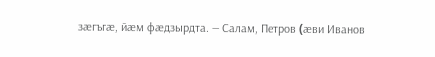зæгъгæ, йæм фæдзырдта. — Салам, Петров (æви Иванов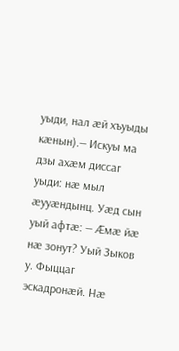уыди, нал æй хъуыды кæнын).— Искуы ма дзы ахæм диссаг уыди: нæ мыл æууæндынц. Уæд сын уый афтæ: — Æмæ йæ нæ зонут? Уый Зыков у. Фыццаг эскадронæй. Нæ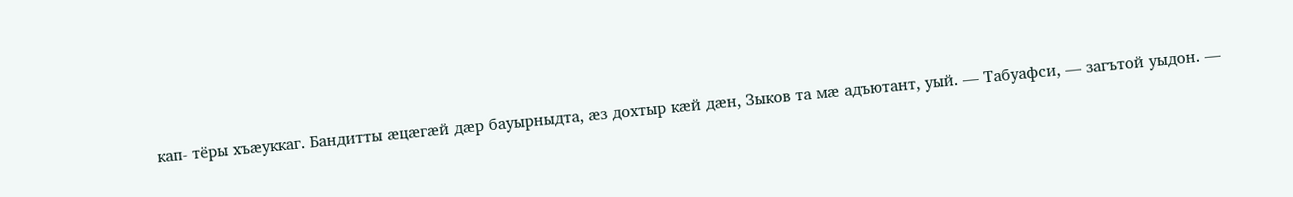кап- тёры хъæуккаг. Бандитты æцæгæй дæр бауырныдта, æз дохтыр кæй дæн, Зыков та мæ адъютант, уый. — Табуафси, — загътой уыдон. —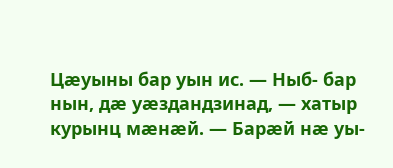Цæуыны бар уын ис. — Ныб- бар нын, дæ уæздандзинад, — хатыр курынц мæнæй. — Барæй нæ уы-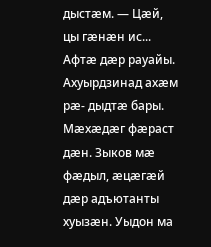дыстæм. — Цæй, цы гæнæн ис... Афтæ дæр рауайы. Ахуырдзинад ахæм рæ- дыдтæ бары. Мæхæдæг фæраст дæн. Зыков мæ фæдыл, æцæгæй дæр адъютанты хуызæн. Уыдон ма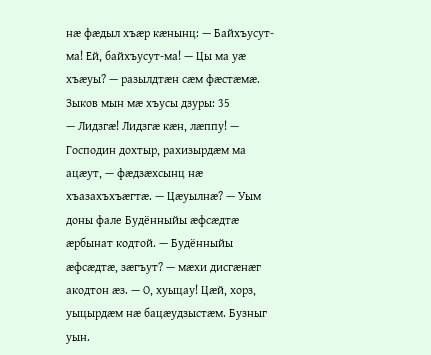нæ фæдыл хъæр кæнынц: — Байхъусут-ма! Ей, байхъусут-ма! — Цы ма уæ хъæуы? — разылдтæн сæм фæстæмæ. Зыков мын мæ хъусы дзуры: 35
— Лидзгæ! Лидзгæ кæн, лæппу! — Господин дохтыр, рахизырдæм ма ацæут, — фæдзæхсынц нæ хъазахъхъæгтæ. — Цæуылнæ? — Уым доны фале Будённыйы æфсæдтæ æрбынат кодтой. — Будённыйы æфсæдтæ, зæгъут? — мæхи дисгæнæг акодтон æз. — О, хуыцау! Цæй, хорз, уыцырдæм нæ бацæудзыстæм. Бузныг уын.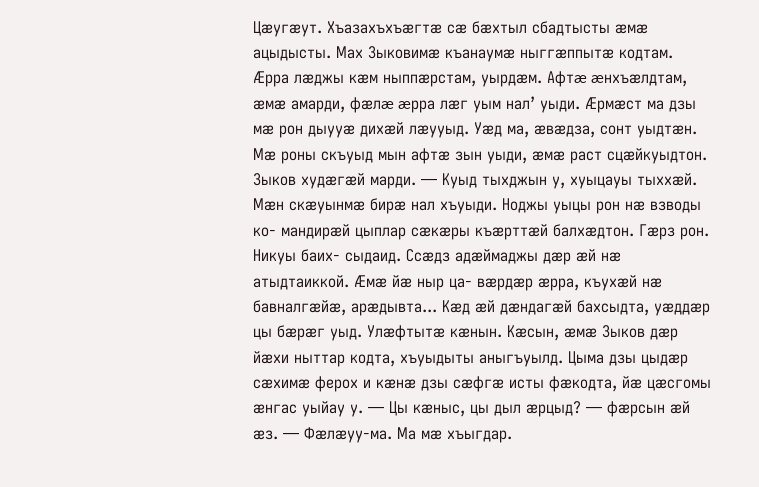Цæугæут. Хъазахъхъæгтæ сæ бæхтыл сбадтысты æмæ ацыдысты. Мах Зыковимæ къанаумæ ныггæппытæ кодтам. Æрра лæджы кæм ныппæрстам, уырдæм. Афтæ æнхъæлдтам, æмæ амарди, фæлæ æрра лæг уым нал’ уыди. Æрмæст ма дзы мæ рон дыууæ дихæй лæууыд. Уæд ма, æвæдза, сонт уыдтæн. Мæ роны скъуыд мын афтæ зын уыди, æмæ раст сцæйкуыдтон. Зыков худæгæй марди. — Куыд тыхджын у, хуыцауы тыххæй. Мæн скæуынмæ бирæ нал хъуыди. Ноджы уыцы рон нæ взводы ко- мандирæй цыплар сæкæры къæрттæй балхæдтон. Гæрз рон. Никуы баих- сыдаид. Ссæдз адæймаджы дæр æй нæ атыдтаиккой. Æмæ йæ ныр ца- вæрдæр æрра, къухæй нæ бавналгæйæ, арæдывта... Кæд æй дæндагæй бахсыдта, уæддæр цы бæрæг уыд. Улæфтытæ кæнын. Кæсын, æмæ Зыков дæр йæхи ныттар кодта, хъуыдыты аныгъуылд. Цыма дзы цыдæр сæхимæ ферох и кæнæ дзы сæфгæ исты фæкодта, йæ цæсгомы æнгас уыйау у. — Цы кæныс, цы дыл æрцыд? — фæрсын æй æз. — Фæлæуу-ма. Ма мæ хъыгдар.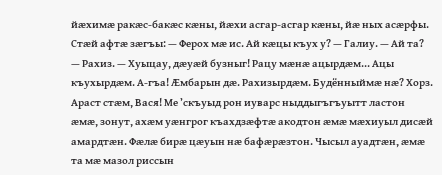йæхимæ ракæс-бакæс кæны, йæхи асгар-асгар кæны, йæ ных асæрфы. Стæй афтæ зæгъы: — Ферох мæ ис. Ай кæцы къух у? — Галиу. — Ай та? — Рахиз. — Хуыцау, дæуæй бузныг! Рацу мæнæ ацырдæм... Ацы къухырдæм. А-гъа! Æмбарын дæ. Рахизырдæм. Будённыймæ нæ? Хорз. Араст стæм, Вася! Ме ’скъуыд рон иуварс ныддыгъгъуытт ластон æмæ, зонут, ахæм уæнгрог къахдзæфтæ акодтон æмæ мæхиуыл дисæй амардтæн. Фæлæ бирæ цæуын нæ бафæрæзтон. Чысыл ауадтæн, æмæ та мæ мазол риссын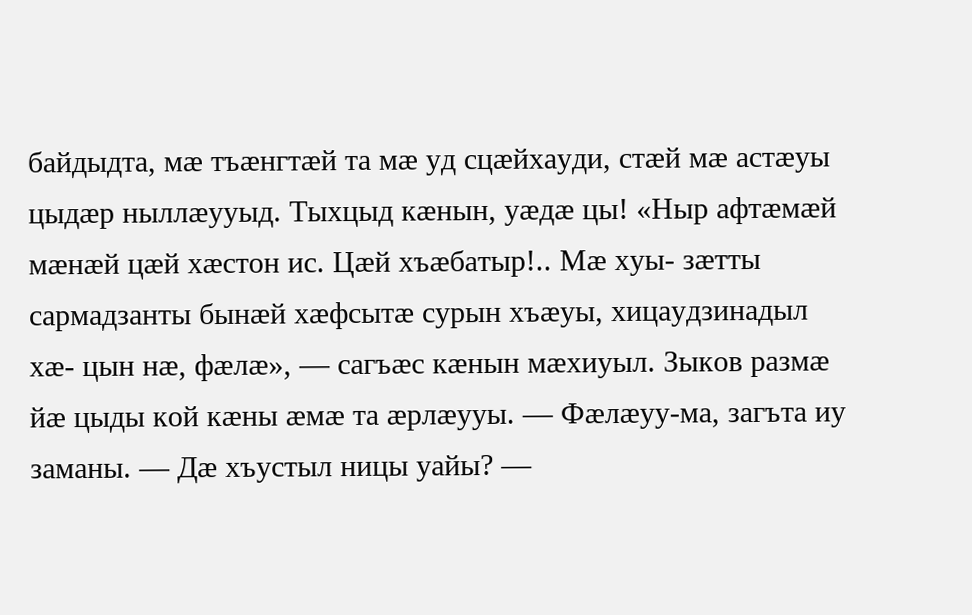байдыдта, мæ тъæнгтæй та мæ уд сцæйхауди, стæй мæ астæуы цыдæр ныллæууыд. Тыхцыд кæнын, уæдæ цы! «Ныр афтæмæй мæнæй цæй хæстон ис. Цæй хъæбатыр!.. Мæ хуы- зæтты сармадзанты бынæй хæфсытæ сурын хъæуы, хицаудзинадыл хæ- цын нæ, фæлæ», — сагъæс кæнын мæхиуыл. Зыков размæ йæ цыды кой кæны æмæ та æрлæууы. — Фæлæуу-ма, загъта иу заманы. — Дæ хъустыл ницы уайы? —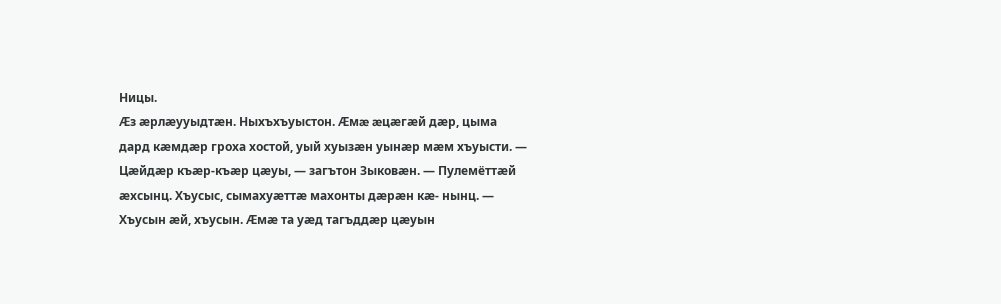Ницы.
Æз æрлæууыдтæн. Ныхъхъуыстон. Æмæ æцæгæй дæр, цыма дард кæмдæр гроха хостой, уый хуызæн уынæр мæм хъуысти. — Цæйдæр къæр-къæр цæуы, — загътон Зыковæн. — Пулемёттæй æхсынц. Хъусыс, сымахуæттæ махонты дæрæн кæ- нынц. — Хъусын æй, хъусын. Æмæ та уæд тагъддæр цæуын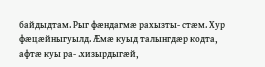байдыдтам. Рыг фæндагмæ рахызты- стæм. Хур фæцæйныгуылд. Æмæ куыд талынгдæр кодта, афтæ куы ра- .хизырдыгæй,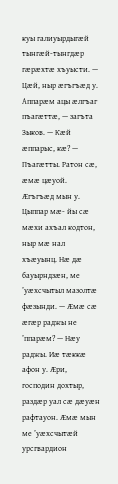куы галиуырдыгæй тынгæй-тынгдæр гæрæхтæ хъуысти. — Цæй, ныр æгъгъæд у. Аппарæм ацы æлгъаг пъагæттæ, — загъта Зыков. — Кæй æппарыс, кæ? — Пъагæтты. Ратон сæ, æмæ цæуой. Æгъгъæд мын у. Цыппар мæ- йы сæ мæхи ахъал кодтон, ныр мæ нал хъæуынц. Нæ дæ бауырндзæн, ме ’уæхсчытыл мазолтæ фæзынди. — Æмæ сæ æгæр раджы не ’ппарæм? — Нæу раджы. Иæ тæккæ афон у. Æри, господин дохтыр, раздæр уал сæ дæуæн рафтауон. Æмæ мын ме ’уæхсчытæй урсгвардион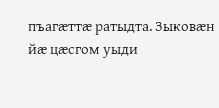пъагæттæ ратыдта. Зыковæн йæ цæсгом уыди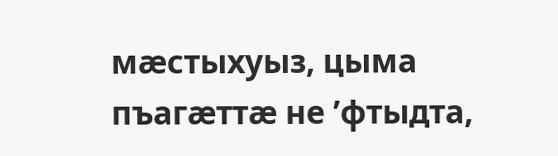мæстыхуыз, цыма пъагæттæ не ’фтыдта,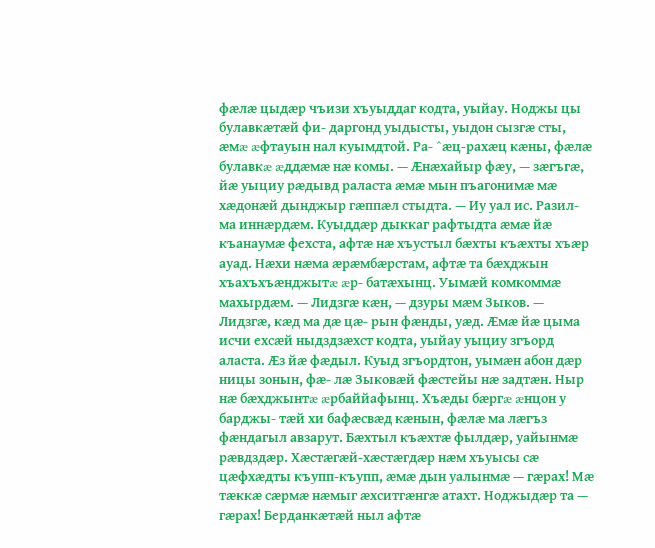фæлæ цыдæр чъизи хъуыддаг кодта, уыйау. Ноджы цы булавкæтæй фи- даргонд уыдысты, уыдон сызгæ сты, æмæ æфтауын нал куымдтой. Ра- ^æц-рахæц кæны, фæлæ булавкæ æддæмæ нæ комы. — Æнæхайыр фæу, — зæгъгæ, йæ уыциу рæдывд раласта æмæ мын пъагонимæ мæ хæдонæй дынджыр гæппæл стыдта. — Иу уал ис. Разил-ма иннæрдæм. Куыддæр дыккаг рафтыдта æмæ йæ къанаумæ фехста, афтæ нæ хъустыл бæхты къæхты хъæр ауад. Нæхи нæма æрæмбæрстам, афтæ та бæхджын хъахъхъæнджытæ æр- батæхынц. Уымæй комкоммæ махырдæм. — Лидзгæ кæн, — дзуры мæм Зыков. — Лидзгæ, кæд ма дæ цæ- рын фæнды, уæд. Æмæ йæ цыма исчи ехсæй ныдздзæхст кодта, уыйау уыциу згъорд аласта. Æз йæ фæдыл. Куыд згъордтон, уымæн абон дæр ницы зонын, фæ- лæ Зыковæй фæстейы нæ задтæн. Ныр нæ бæхджынтæ æрбаййафынц. Хъæды бæргæ æнцон у барджы- тæй хи бафæсвæд кæнын, фæлæ ма лæгъз фæндагыл авзарут. Бæхтыл къæхтæ фылдæр, уайынмæ рæвдздæр. Хæстæгæй-хæстæгдæр нæм хъуысы сæ цæфхæдты къупп-къупп, æмæ дын уалынмæ — гæрах! Мæ тæккæ сæрмæ нæмыг æхситгæнгæ атахт. Ноджыдæр та — гæрах! Берданкæтæй ныл афтæ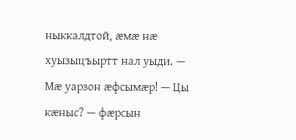ныккалдтой, æмæ нæ хуызыцъыртт нал уыди. — Мæ уарзон æфсымæр! — Цы кæныс? — фæрсын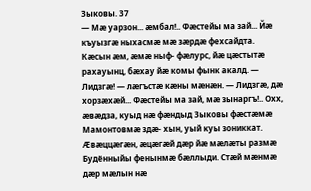Зыковы. 37
— Мæ уарзон... æмбал!.. Фæстейы ма зай... Йæ къуызгæ ныхасмæ мæ зæрдæ фехсайдта. Кæсын æм, æмæ ныф- фæлурс, йæ цæстытæ рахауынц, бæхау йæ комы фынк акалд. — Лидзгæ! — лæгъстæ кæны мæнæн. — Лидзгæ, дæ хорзæхæй... Фæстейы ма зай, мæ зынаргъ!.. Охх, æвæдза, куыд нæ фæндыд Зыковы фæстæмæ Мамонтовмæ здæ- хын, уый куы зониккат. Æвæццæгæн, æцæгæй дæр йæ мæлæты размæ Будённыйы фенынмæ бæллыди. Стæй мæнмæ дæр мæлын нæ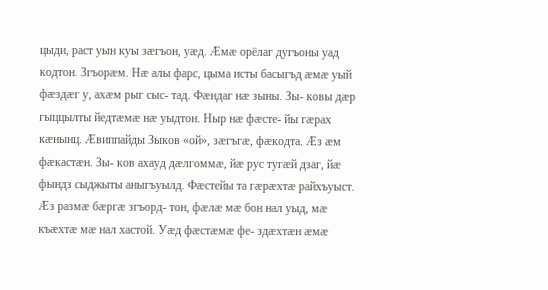цыди, раст уын куы зæгъон, уæд. Æмæ орёлаг дугъоны уад кодтон. Згъорæм. Нæ алы фарс, цыма исты басыгъд æмæ уый фæздæг у, ахæм рыг сыс- тад. Фæндаг нæ зыны. Зы- ковы дæр гыццылты йедтæмæ нæ уыдтон. Ныр нæ фæсте- йы гæрах кæнынц. Æвиппайды Зыков «ой», зæгъгæ, фæкодта. Æз æм фæкастæн. Зы- ков ахауд дæлгоммæ, йæ рус тугæй дзаг, йæ фындз сыджыты аныгъуылд. Фæстейы та гæрæхтæ райхъуыст. Æз размæ бæргæ згъорд- тон, фæлæ мæ бон нал уыд, мæ къæхтæ мæ нал хастой. Уæд фæстæмæ фе- здæхтæн æмæ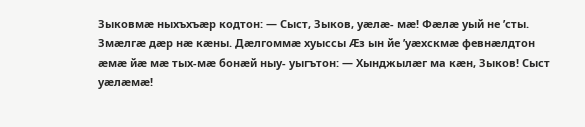Зыковмæ ныхъхъæр кодтон: — Сыст, Зыков, уæлæ- мæ! Фæлæ уый не ’сты. Змæлгæ дæр нæ кæны. Дæлгоммæ хуыссы Æз ын йе ’уæхскмæ февнæлдтон æмæ йæ мæ тых-мæ бонæй ныу- уыгътон: — Хынджылæг ма кæн, Зыков! Сыст уæлæмæ!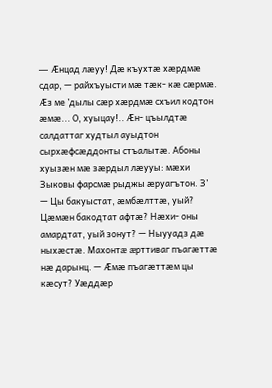— Æнцад лæуу! Дæ къухтæ хæрдмæ сдар, — райхъуысти мæ тæк- кæ сæрмæ. Æз ме ’дылы сæр хæрдмæ схъил кодтон æмæ... О, хуыцау!.. Æн- цъылдтæ салдаттаг худтыл ауыдтон сырхæфсæддонты стъалытæ. Абоны хуызæн мæ зæрдыл лæууы: мæхи Зыковы фарсмæ рыджы æруагътон. З’
— Цы бакуыстат, æмбæлттæ, уый? Цæмæн бакодтат афтæ? Нæхи- оны амардтат, уый зонут? — Ныууадз дæ ныхæстæ. Махонтæ æрттиваг пъагæттæ нæ дарынц. — Æмæ пъагæттæм цы кæсут? Уæддæр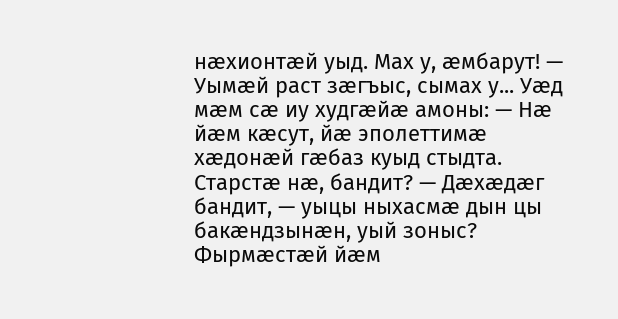нæхионтæй уыд. Мах у, æмбарут! — Уымæй раст зæгъыс, сымах у... Уæд мæм сæ иу худгæйæ амоны: — Нæ йæм кæсут, йæ эполеттимæ хæдонæй гæбаз куыд стыдта. Старстæ нæ, бандит? — Дæхæдæг бандит, — уыцы ныхасмæ дын цы бакæндзынæн, уый зоныс? Фырмæстæй йæм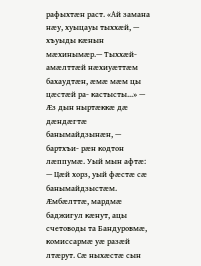рафыхтæн раст. «Ай замана нæу, хуыцауы тыххæй, — хъуыды кæнын мæхинымæр.— Тыххæй-амæлттæй нæхиуæттæм бахаудтæн, æмæ мæм цы цæстæй ра- кастысты...» — Æз дын ныртæккæ дæ дæндæгтæ банымайдзынæн, — бартхъи- рæн кодтон лæппумæ. Уый мын афтæ: — Цæй хорз, уый фæстæ сæ банымайдзыстæм. Æмбæлттæ, мардмæ баджигул кæнут, ацы счетоводы та Бандуровмæ, комиссармæ уæ разæй лтæрут. Сæ ныхæстæ сын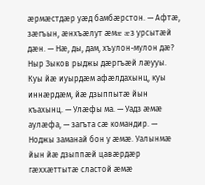æрмæстдæр уæд бамбæрстон. — Афтæ, зæгъын, æнхъæлут æмæ æз урсытæй дæн. — Нæ, ды, дам, хъулон-мулон дæ? Ныр Зыков рыджы дæргъæй лæууы. Куы йæ иуырдæм афæлдахынц, куы иннæрдæм, йæ дзыппытæ йын къахынц. — Улæфы ма. — Уадз æмæ аулæфа, — загъта сæ командир. — Ноджы заманай бон у æмæ. Уалынмæ йын йæ дзыппæй цавæрдæр гæххæттытæ сластой æмæ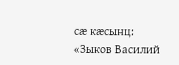сæ кæсынц: «Зыков Василий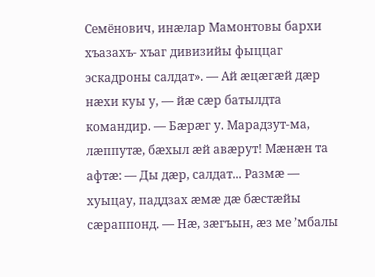Семёнович, инæлар Мамонтовы бархи хъазахъ- хъаг дивизийы фыццаг эскадроны салдат». — Ай æцæгæй дæр нæхи куы у, — йæ сæр батылдта командир. — Бæрæг у. Марадзут-ма, лæппутæ, бæхыл æй авæрут! Мæнæн та афтæ: — Ды дæр, салдат... Размæ — хуыцау, паддзах æмæ дæ бæстæйы сæраппонд. — Нæ, зæгъын, æз ме ’мбалы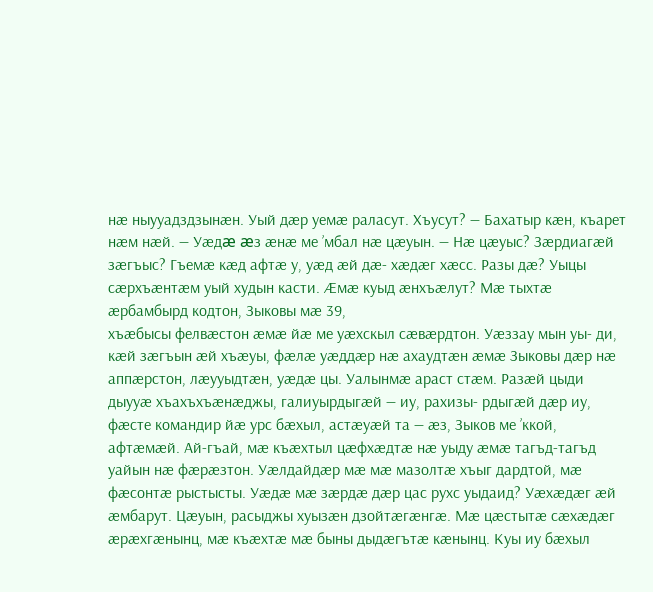нæ ныууадздзынæн. Уый дæр уемæ раласут. Хъусут? — Бахатыр кæн, къарет нæм нæй. — Уæдæ æз æнæ ме ’мбал нæ цæуын. — Нæ цæуыс? Зæрдиагæй зæгъыс? Гъемæ кæд афтæ у, уæд æй дæ- хæдæг хæсс. Разы дæ? Уыцы сæрхъæнтæм уый худын касти. Æмæ куыд æнхъæлут? Мæ тыхтæ æрбамбырд кодтон, Зыковы мæ 39,
хъæбысы фелвæстон æмæ йæ ме уæхскыл сæвæрдтон. Уæззау мын уы- ди, кæй зæгъын æй хъæуы, фæлæ уæддæр нæ ахаудтæн æмæ Зыковы дæр нæ аппæрстон, лæууыдтæн, уæдæ цы. Уалынмæ араст стæм. Разæй цыди дыууæ хъахъхъæнæджы, галиуырдыгæй — иу, рахизы- рдыгæй дæр иу, фæсте командир йæ урс бæхыл, астæуæй та — æз, Зыков ме ’ккой, афтæмæй. Ай-гъай, мæ къæхтыл цæфхæдтæ нæ уыду æмæ тагъд-тагъд уайын нæ фæрæзтон. Уæлдайдæр мæ мæ мазолтæ хъыг дардтой, мæ фæсонтæ рыстысты. Уæдæ мæ зæрдæ дæр цас рухс уыдаид? Уæхæдæг æй æмбарут. Цæуын, расыджы хуызæн дзойтæгæнгæ. Мæ цæстытæ сæхæдæг æрæхгæнынц, мæ къæхтæ мæ быны дыдæгътæ кæнынц. Куы иу бæхыл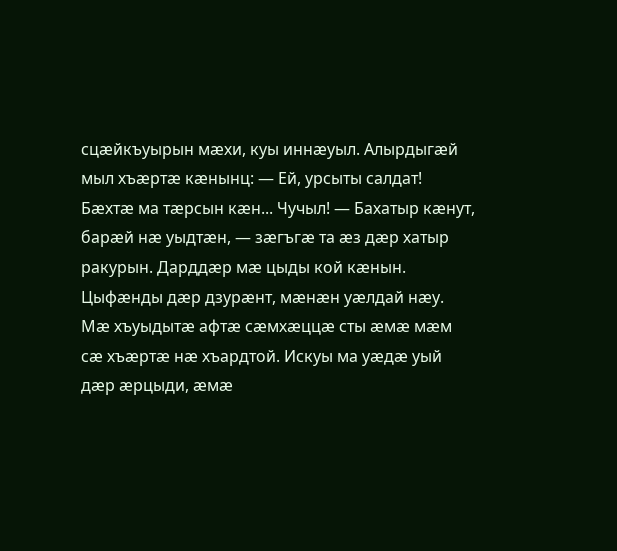сцæйкъуырын мæхи, куы иннæуыл. Алырдыгæй мыл хъæртæ кæнынц: — Ей, урсыты салдат! Бæхтæ ма тæрсын кæн... Чучыл! — Бахатыр кæнут, барæй нæ уыдтæн, — зæгъгæ та æз дæр хатыр ракурын. Дарддæр мæ цыды кой кæнын. Цыфæнды дæр дзурæнт, мæнæн уæлдай нæу. Мæ хъуыдытæ афтæ сæмхæццæ сты æмæ мæм сæ хъæртæ нæ хъардтой. Искуы ма уæдæ уый дæр æрцыди, æмæ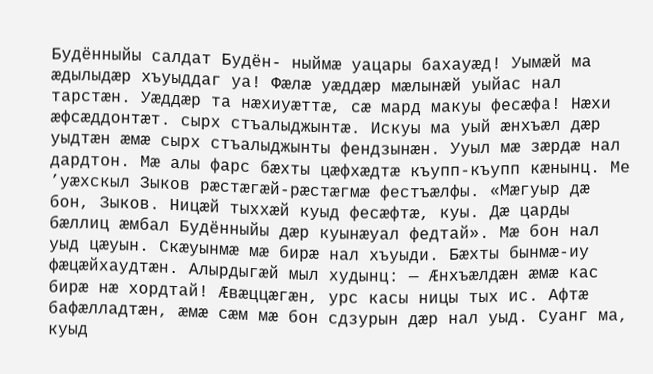Будённыйы салдат Будён- ныймæ уацары бахауæд! Уымæй ма æдылыдæр хъуыддаг уа! Фæлæ уæддæр мæлынæй уыйас нал тарстæн. Уæддæр та нæхиуæттæ, сæ мард макуы фесæфа! Нæхи æфсæддонтæт. сырх стъалыджынтæ. Искуы ма уый æнхъæл дæр уыдтæн æмæ сырх стъалыджынты фендзынæн. Ууыл мæ зæрдæ нал дардтон. Мæ алы фарс бæхты цæфхæдтæ къупп-къупп кæнынц. Ме ’уæхскыл Зыков рæстæгæй-рæстæгмæ фестъæлфы. «Мæгуыр дæ бон, Зыков. Ницæй тыххæй куыд фесæфтæ, куы. Дæ царды бæллиц æмбал Будённыйы дæр куынæуал федтай». Мæ бон нал уыд цæуын. Скæуынмæ мæ бирæ нал хъуыди. Бæхты бынмæ-иу фæцæйхаудтæн. Алырдыгæй мыл худынц: — Æнхъæлдæн æмæ кас бирæ нæ хордтай! Æвæццæгæн, урс касы ницы тых ис. Афтæ бафæлладтæн, æмæ сæм мæ бон сдзурын дæр нал уыд. Суанг ма, куыд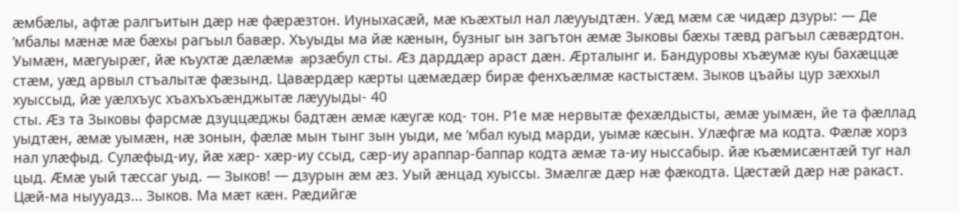æмбæлы, афтæ ралгъитын дæр нæ фæрæзтон. Иуныхасæй, мæ къæхтыл нал лæууыдтæн. Уæд мæм сæ чидæр дзуры: — Де ’мбалы мæнæ мæ бæхы рагъыл бавæр. Хъуыды ма йæ кæнын, бузныг ын загътон æмæ Зыковы бæхы тæвд рагъыл сæвæрдтон. Уымæн, мæгуырæг, йæ къухтæ дæлæмæ æрзæбул сты. Æз дарддæр араст дæн. Æрталынг и. Бандуровы хъæумæ куы бахæццæ стæм, уæд арвыл стъалытæ фæзынд. Цавæрдæр кæрты цæмæдæр бирæ фенхъæлмæ кастыстæм. Зыков цъайы цур зæххыл хуыссыд, йæ уæлхъус хъахъхъæнджытæ лæууыды- 40
сты. Æз та Зыковы фарсмæ дзуццæджы бадтæн æмæ кæугæ код- тон. Р1е мæ нервытæ фехæлдысты, æмæ уымæн, йе та фæллад уыдтæн, æмæ уымæн, нæ зонын, фæлæ мын тынг зын уыди, ме ’мбал куыд марди, уымæ кæсын. Улæфгæ ма кодта. Фæлæ хорз нал улæфыд. Сулæфыд-иу, йæ хæр- хæр-иу ссыд, сæр-иу араппар-баппар кодта æмæ та-иу ныссабыр. йæ къæмисæнтæй туг нал цыд. Æмæ уый тæссаг уыд. — Зыков! — дзурын æм æз. Уый æнцад хуыссы. Змæлгæ дæр нæ фæкодта. Цæстæй дæр нæ ракаст. Цæй-ма ныууадз... Зыков. Ма мæт кæн. Рæдийгæ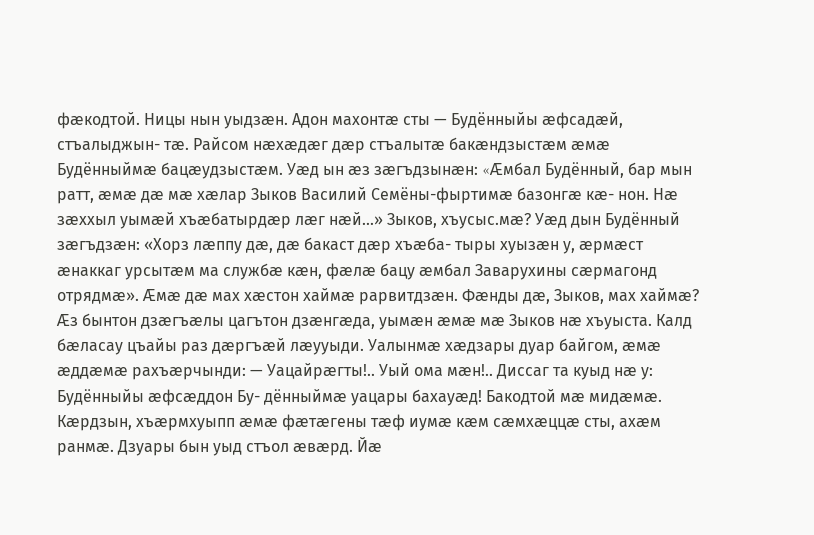фæкодтой. Ницы нын уыдзæн. Адон махонтæ сты — Будённыйы æфсадæй, стъалыджын- тæ. Райсом нæхæдæг дæр стъалытæ бакæндзыстæм æмæ Будённыймæ бацæудзыстæм. Уæд ын æз зæгъдзынæн: «Æмбал Будённый, бар мын ратт, æмæ дæ мæ хæлар Зыков Василий Семёны-фыртимæ базонгæ кæ- нон. Нæ зæххыл уымæй хъæбатырдæр лæг нæй...» Зыков, хъусыс.мæ? Уæд дын Будённый зæгъдзæн: «Хорз лæппу дæ, дæ бакаст дæр хъæба- тыры хуызæн у, æрмæст æнаккаг урсытæм ма службæ кæн, фæлæ бацу æмбал Заварухины сæрмагонд отрядмæ». Æмæ дæ мах хæстон хаймæ рарвитдзæн. Фæнды дæ, Зыков, мах хаймæ? Æз бынтон дзæгъæлы цагътон дзæнгæда, уымæн æмæ мæ Зыков нæ хъуыста. Калд бæласау цъайы раз дæргъæй лæууыди. Уалынмæ хæдзары дуар байгом, æмæ æддæмæ рахъæрчынди: — Уацайрæгты!.. Уый ома мæн!.. Диссаг та куыд нæ у: Будённыйы æфсæддон Бу- дённыймæ уацары бахауæд! Бакодтой мæ мидæмæ. Кæрдзын, хъæрмхуыпп æмæ фæтæгены тæф иумæ кæм сæмхæццæ сты, ахæм ранмæ. Дзуары бын уыд стъол æвæрд. Йæ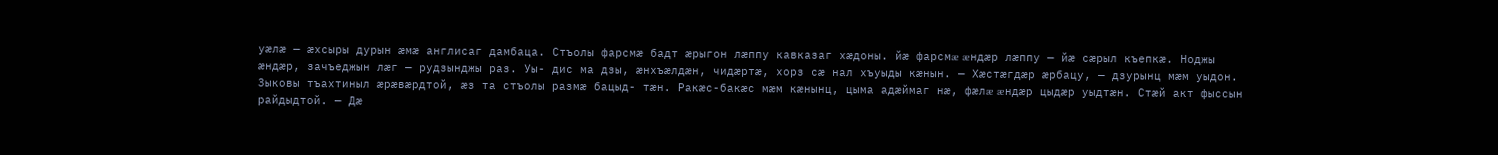уæлæ — æхсыры дурын æмæ англисаг дамбаца. Стъолы фарсмæ бадт æрыгон лæппу кавказаг хæдоны. йæ фарсмæ æндæр лæппу — йæ сæрыл къепкæ. Ноджы æндæр, зачъеджын лæг — рудзынджы раз. Уы- дис ма дзы, æнхъæлдæн, чидæртæ, хорз сæ нал хъуыды кæнын. — Хæстæгдæр æрбацу, — дзурынц мæм уыдон. Зыковы тъахтиныл æрæвæрдтой, æз та стъолы размæ бацыд- тæн. Ракæс-бакæс мæм кæнынц, цыма адæймаг нæ, фæлæ æндæр цыдæр уыдтæн. Стæй акт фыссын райдыдтой. — Дæ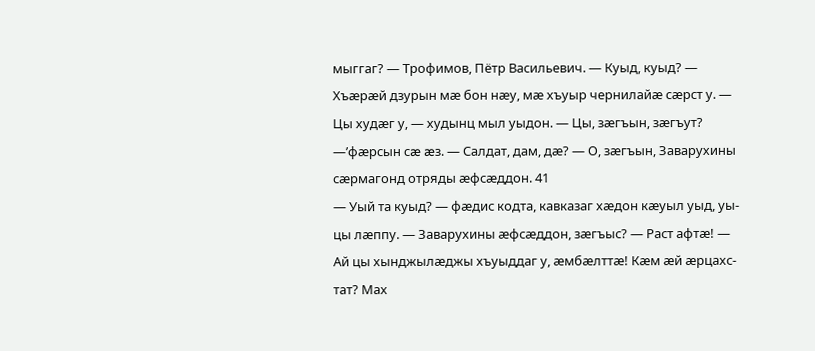мыггаг? — Трофимов, Пётр Васильевич. — Куыд, куыд? — Хъæрæй дзурын мæ бон нæу, мæ хъуыр чернилайæ сæрст у. — Цы худæг у, — худынц мыл уыдон. — Цы, зæгъын, зæгъут? —’фæрсын сæ æз. — Салдат, дам, дæ? — О, зæгъын, Заварухины сæрмагонд отряды æфсæддон. 41
— Уый та куыд? — фæдис кодта, кавказаг хæдон кæуыл уыд, уы- цы лæппу. — Заварухины æфсæддон, зæгъыс? — Раст афтæ! — Ай цы хынджылæджы хъуыддаг у, æмбæлттæ! Кæм æй æрцахс- тат? Мах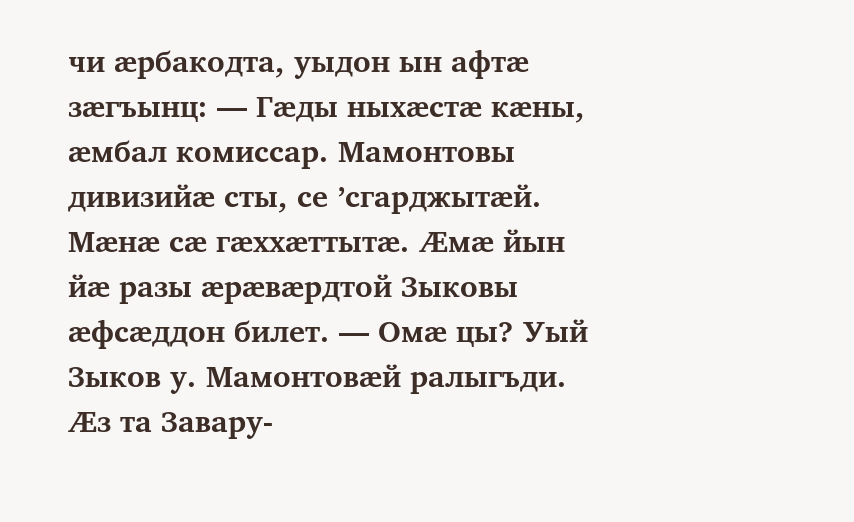чи æрбакодта, уыдон ын афтæ зæгъынц: — Гæды ныхæстæ кæны, æмбал комиссар. Мамонтовы дивизийæ сты, се ’сгарджытæй. Мæнæ сæ гæххæттытæ. Æмæ йын йæ разы æрæвæрдтой Зыковы æфсæддон билет. — Омæ цы? Уый Зыков у. Мамонтовæй ралыгъди. Æз та Завару-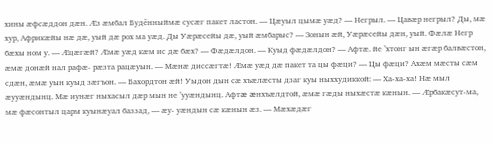хины æфсæддон дæн. Æз æмбал Будённыймæ сусæг пакет ластон. — Цæуыл цымæ уæд? — Негрыл. — Цавæр негрыл? Ды, мæ хур, Африкæйы нæ дæ, уый дæ рох ма уæд. Ды Уæрæсейы дæ, уый æмбарыс? — Зонын æй, Уæрæсейы дæн, уый. Фæлæ Негр бæхы ном у. — Æцæгæй? Æмæ уæд кæм ис дæ бæх? — Фæдæлдон. — Куыд фæдæлдон? — Афтæ. йе ’хтонг ын æгæр балвæстон, æмæ донæй нал рафæ- рæзта рацæуын. — Мæнæ диссæгтæ! Æмæ уæд дæ пакет та цы фæци? — Цы фæци? Ахæм мæсты сæм сдæн, æмæ уын куыд зæгъон. — Бахордтон æй! Уыдон дын сæ хъæлæсты дзаг куы ныххудиккой: — Ха-ха-ха! Нæ мыл æууæндынц. Мæ иунæг ныхасыл дæр мын не ’ууæндынц. Афтæ æнхъæлдтой, æмæ гæды ныхæстæ кæнын. — Æрбакæсут-ма, мæ фæсонтыл царм куынæуал баззад, — æу- уæндын сæ кæнын æз. — Мæхæдæг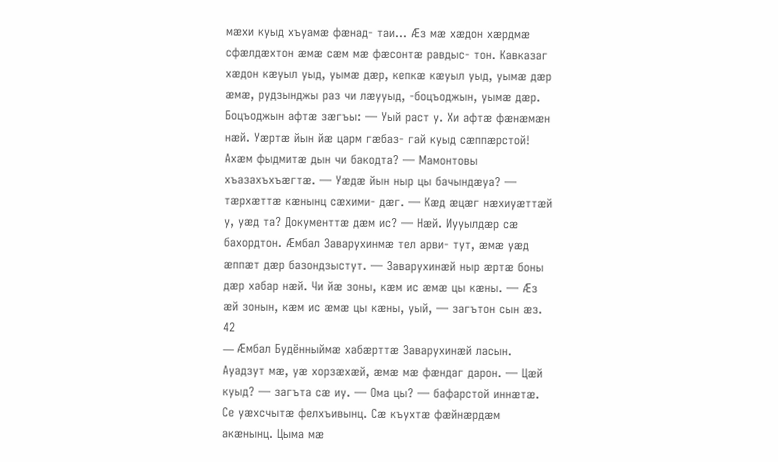мæхи куыд хъуамæ фæнад- таи... Æз мæ хæдон хæрдмæ сфæлдæхтон æмæ сæм мæ фæсонтæ равдыс- тон. Кавказаг хæдон кæуыл уыд, уымæ дæр, кепкæ кæуыл уыд, уымæ дæр æмæ, рудзынджы раз чи лæууыд, -боцъоджын, уымæ дæр. Боцъоджын афтæ зæгъы: — Уый раст у. Хи афтæ фæнæмæн нæй. Уæртæ йын йæ царм гæбаз- гай куыд сæппæрстой! Ахæм фыдмитæ дын чи бакодта? — Мамонтовы хъазахъхъæгтæ. — Уæдæ йын ныр цы бачындæуа? — тæрхæттæ кæнынц сæхими- дæг. — Кæд æцæг нæхиуæттæй у, уæд та? Документтæ дæм ис? — Нæй. Иууылдæр сæ бахордтон. Æмбал Заварухинмæ тел арви- тут, æмæ уæд æппæт дæр базондзыстут. — Заварухинæй ныр æртæ боны дæр хабар нæй. Чи йæ зоны, кæм ис æмæ цы кæны. — Æз æй зонын, кæм ис æмæ цы кæны, уый, — загътон сын æз. 42
— Æмбал Будённыймæ хабæрттæ Заварухинæй ласын. Ауадзут мæ, уæ хорзæхæй, æмæ мæ фæндаг дарон. — Цæй куыд? — загъта сæ иу. — Ома цы? — бафарстой иннæтæ. Се уæхсчытæ фелхъивынц. Сæ къухтæ фæйнæрдæм акæнынц. Цыма мæ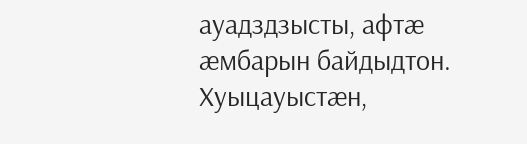ауадздзысты, афтæ æмбарын байдыдтон. Хуыцауыстæн,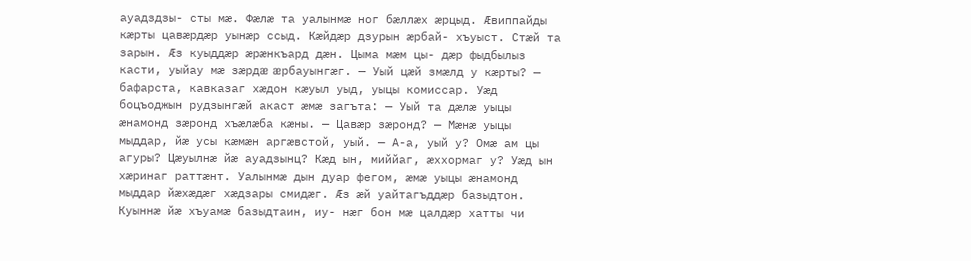ауадздзы- сты мæ. Фæлæ та уалынмæ ног бæллæх æрцыд. Æвиппайды кæрты цавæрдæр уынæр ссыд. Кæйдæр дзурын æрбай- хъуыст. Стæй та зарын. Æз куыддæр æрæнкъард дæн. Цыма мæм цы- дæр фыдбылыз касти, уыйау мæ зæрдæ æрбауынгæг. — Уый цæй змæлд у кæрты? — бафарста, кавказаг хæдон кæуыл уыд, уыцы комиссар. Уæд боцъоджын рудзынгæй акаст æмæ загъта: — Уый та дæлæ уыцы æнамонд зæронд хъæлæба кæны. — Цавæр зæронд? — Мæнæ уыцы мыддар, йæ усы кæмæн аргæвстой, уый. — А-а, уый у? Омæ ам цы агуры? Цæуылнæ йæ ауадзынц? Кæд ын, миййаг, æххормаг у? Уæд ын хæринаг раттæнт. Уалынмæ дын дуар фегом, æмæ уыцы æнамонд мыддар йæхæдæг хæдзары смидæг. Æз æй уайтагъддæр базыдтон. Куыннæ йæ хъуамæ базыдтаин, иу- нæг бон мæ цалдæр хатты чи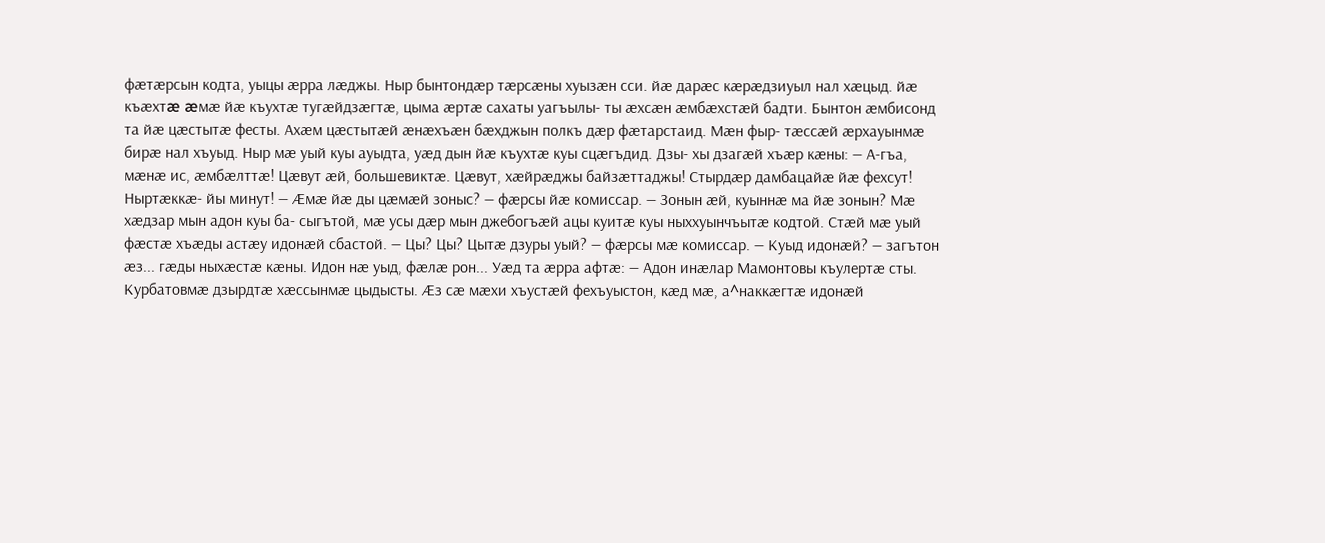фæтæрсын кодта, уыцы æрра лæджы. Ныр бынтондæр тæрсæны хуызæн сси. йæ дарæс кæрæдзиуыл нал хæцыд. йæ къæхтæ æмæ йæ къухтæ тугæйдзæгтæ, цыма æртæ сахаты уагъылы- ты æхсæн æмбæхстæй бадти. Бынтон æмбисонд та йæ цæстытæ фесты. Ахæм цæстытæй æнæхъæн бæхджын полкъ дæр фæтарстаид. Мæн фыр- тæссæй æрхауынмæ бирæ нал хъуыд. Ныр мæ уый куы ауыдта, уæд дын йæ къухтæ куы сцæгъдид. Дзы- хы дзагæй хъæр кæны: — А-гъа, мæнæ ис, æмбæлттæ! Цæвут æй, большевиктæ. Цæвут, хæйрæджы байзæттаджы! Стырдæр дамбацайæ йæ фехсут! Ныртæккæ- йы минут! — Æмæ йæ ды цæмæй зоныс? — фæрсы йæ комиссар. — Зонын æй, куыннæ ма йæ зонын? Мæ хæдзар мын адон куы ба- сыгътой, мæ усы дæр мын джебогъæй ацы куитæ куы ныххуынчъытæ кодтой. Стæй мæ уый фæстæ хъæды астæу идонæй сбастой. — Цы? Цы? Цытæ дзуры уый? — фæрсы мæ комиссар. — Куыд идонæй? — загътон æз... гæды ныхæстæ кæны. Идон нæ уыд, фæлæ рон... Уæд та æрра афтæ: — Адон инæлар Мамонтовы къулертæ сты. Курбатовмæ дзырдтæ хæссынмæ цыдысты. Æз сæ мæхи хъустæй фехъуыстон, кæд мæ, а^наккæгтæ идонæй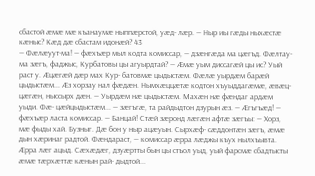сбастой æмæ мæ къанаумæ ныппæрстой, уæд- лæр. — Ныр иы гæды ныхæстæ кæныс? Кæд дæ сбастам идонæй? 43
— Фæлæуут-ма! — фæхъæр мыл кодта комиссар, — дзæнгæда ма цæгъд. Фæлтау-ма зæгъ, фаджыс, Курбатовы цы агуырдтай? — Æмæ уым диссагæй цы ис? Уый раст у. Æцæгæй дæр мах Кур- батовмæ цыдыстæм. Фæлæ уырдæм барæй цыдыстæм... Æз хорзау нал фæдæн. Нымхæццæтæ кодтон хъуыддагæмæ, æвæц- цæгæн, ныссырх дæн. — Уырдæм нæ цыдыстæм. Махæн нæ фæндаг ардæм уыди. Фæ- цæйцыдыстæм... — зæгъгæ, та райдыдтон дзурын æз. — Æгъгъæд! — фæхъæр ласта комиссар. — Банцай! Стæй зæронд лæгæн афтæ зæгъы: — Хорз, мæ фыды хай. Бузныг. Дæ бон у ныр ацæуын. Сырхæф- сæддонтæн зæгъ, æмæ дын хæринаг радтой. Фæндараст, — комиссар æрра лæджы къух нылхъывта. Æрра лæг ацыд. Сæхæдæг, дзуæртты бын цы стъол уыд, уый фарсмæ сбадтысты æмæ тæрхæттæ кæнын рай- дыдтой...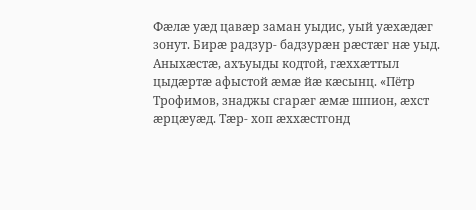Фæлæ уæд цавæр заман уыдис, уый уæхæдæг зонут. Бирæ радзур- бадзурæн рæстæг нæ уыд. Аныхæстæ, ахъуыды кодтой, гæххæттыл цыдæртæ афыстой æмæ йæ кæсынц. «Пётр Трофимов, знаджы сгарæг æмæ шпион, æхст æрцæуæд. Тæр- хоп æххæстгонд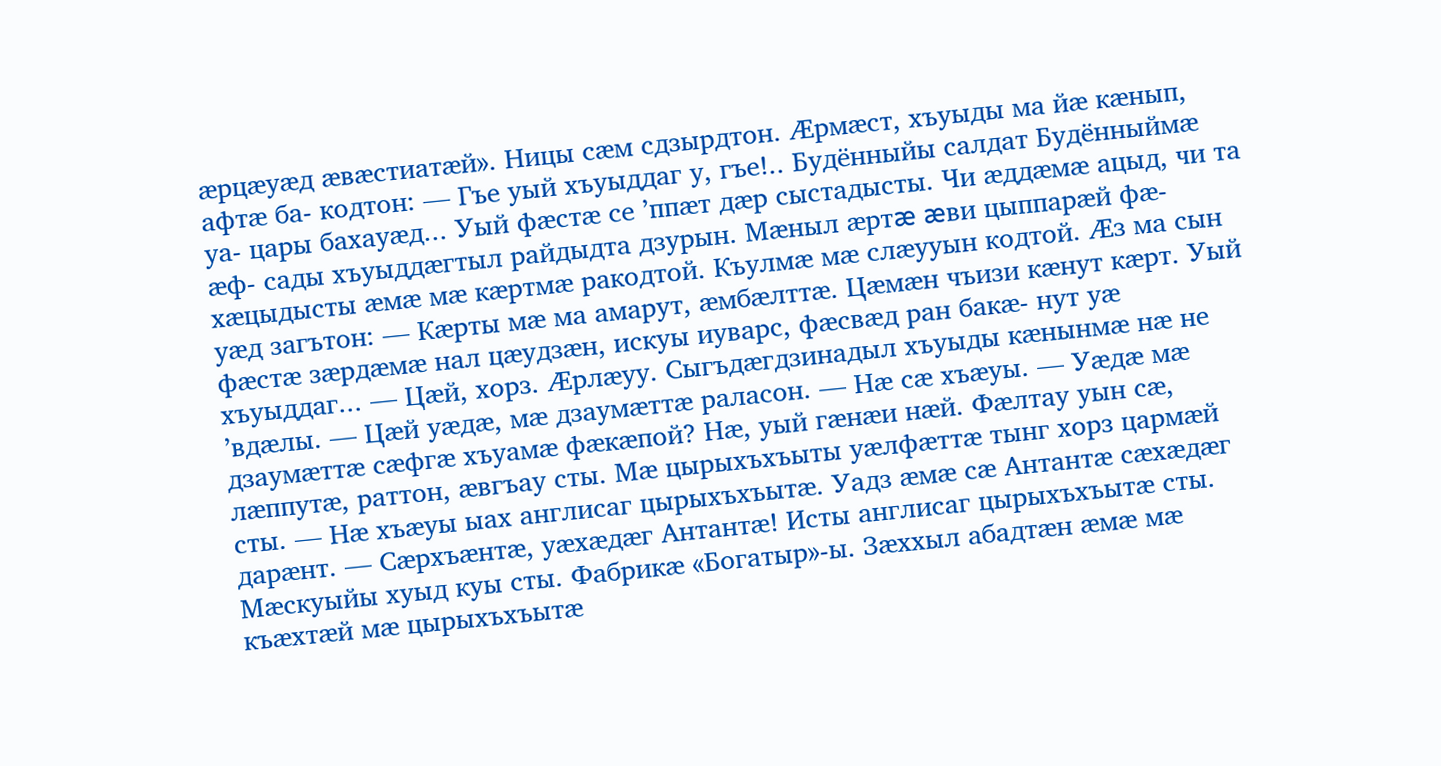æрцæуæд æвæстиатæй». Ницы сæм сдзырдтон. Æрмæст, хъуыды ма йæ кæнып, афтæ ба- кодтон: — Гъе уый хъуыддаг у, гъе!.. Будённыйы салдат Будённыймæ уа- цары бахауæд... Уый фæстæ се ’ппæт дæр сыстадысты. Чи æддæмæ ацыд, чи та æф- сады хъуыддæгтыл райдыдта дзурын. Мæныл æртæ æви цыппарæй фæ- хæцыдысты æмæ мæ кæртмæ ракодтой. Къулмæ мæ слæууын кодтой. Æз ма сын уæд загътон: — Кæрты мæ ма амарут, æмбæлттæ. Цæмæн чъизи кæнут кæрт. Уый фæстæ зæрдæмæ нал цæудзæн, искуы иуварс, фæсвæд ран бакæ- нут уæ хъуыддаг... — Цæй, хорз. Æрлæуу. Сыгъдæгдзинадыл хъуыды кæнынмæ нæ не ’вдæлы. — Цæй уæдæ, мæ дзаумæттæ раласон. — Нæ сæ хъæуы. — Уæдæ мæ дзаумæттæ сæфгæ хъуамæ фæкæпой? Нæ, уый гæнæи нæй. Фæлтау уын сæ, лæппутæ, раттон, æвгъау сты. Мæ цырыхъхъыты уæлфæттæ тынг хорз цармæй сты. — Нæ хъæуы ыах англисаг цырыхъхъытæ. Уадз æмæ сæ Антантæ сæхæдæг дарæнт. — Сæрхъæнтæ, уæхæдæг Антантæ! Исты англисаг цырыхъхъытæ сты. Мæскуыйы хуыд куы сты. Фабрикæ «Богатыр»-ы. Зæххыл абадтæн æмæ мæ къæхтæй мæ цырыхъхъытæ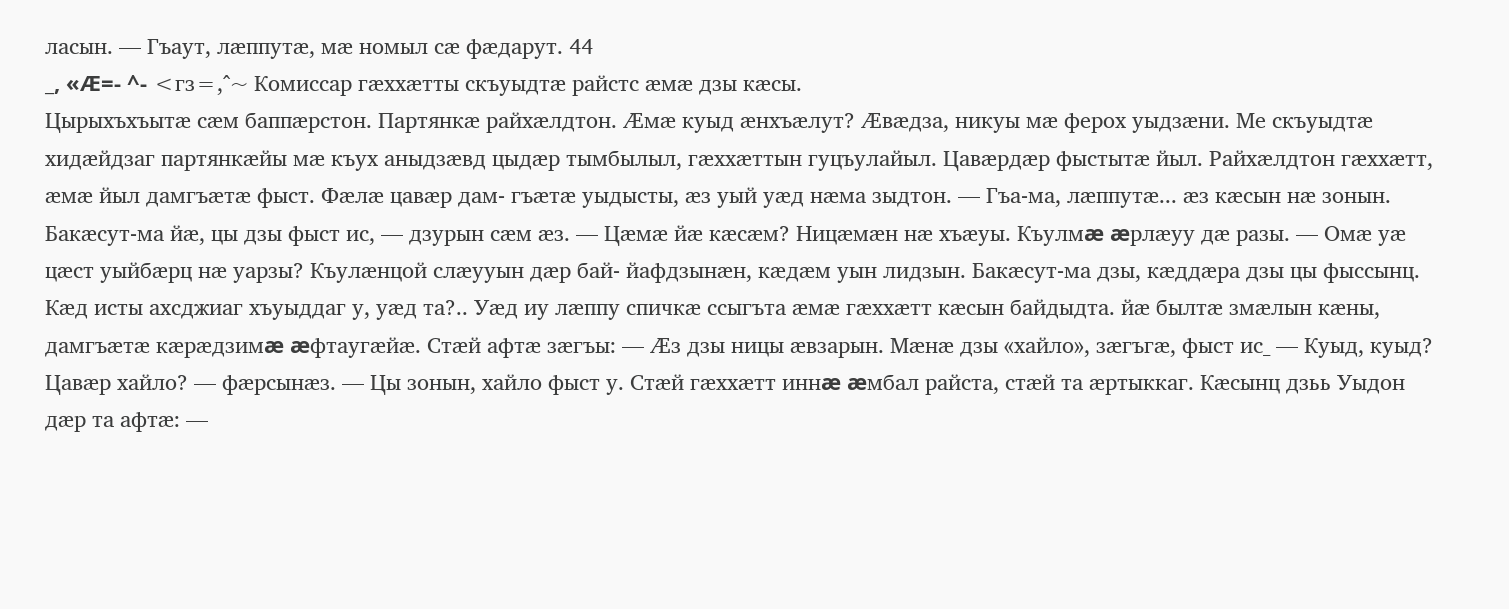ласын. — Гъаут, лæппутæ, мæ номыл сæ фæдарут. 44
_, «Æ=- ^- <гз=,^~ Комиссар гæххæтты скъуыдтæ райстс æмæ дзы кæсы.
Цырыхъхъытæ сæм баппæрстон. Партянкæ райхæлдтон. Æмæ куыд æнхъæлут? Æвæдза, никуы мæ ферох уыдзæни. Ме скъуыдтæ хидæйдзаг партянкæйы мæ къух аныдзæвд цыдæр тымбылыл, гæххæттын гуцъулайыл. Цавæрдæр фыстытæ йыл. Райхæлдтон гæххæтт, æмæ йыл дамгъæтæ фыст. Фæлæ цавæр дам- гъæтæ уыдысты, æз уый уæд нæма зыдтон. — Гъа-ма, лæппутæ... æз кæсын нæ зонын. Бакæсут-ма йæ, цы дзы фыст ис, — дзурын сæм æз. — Цæмæ йæ кæсæм? Ницæмæн нæ хъæуы. Къулмæ æрлæуу дæ разы. — Омæ уæ цæст уыйбæрц нæ уарзы? Къулæнцой слæууын дæр бай- йафдзынæн, кæдæм уын лидзын. Бакæсут-ма дзы, кæддæра дзы цы фыссынц. Кæд исты ахсджиаг хъуыддаг у, уæд та?.. Уæд иу лæппу спичкæ ссыгъта æмæ гæххæтт кæсын байдыдта. йæ былтæ змæлын кæны, дамгъæтæ кæрæдзимæ æфтаугæйæ. Стæй афтæ зæгъы: — Æз дзы ницы æвзарын. Мæнæ дзы «хайло», зæгъгæ, фыст ис_ — Куыд, куыд? Цавæр хайло? — фæрсынæз. — Цы зонын, хайло фыст у. Стæй гæххæтт иннæ æмбал райста, стæй та æртыккаг. Кæсынц дзьь Уыдон дæр та афтæ: —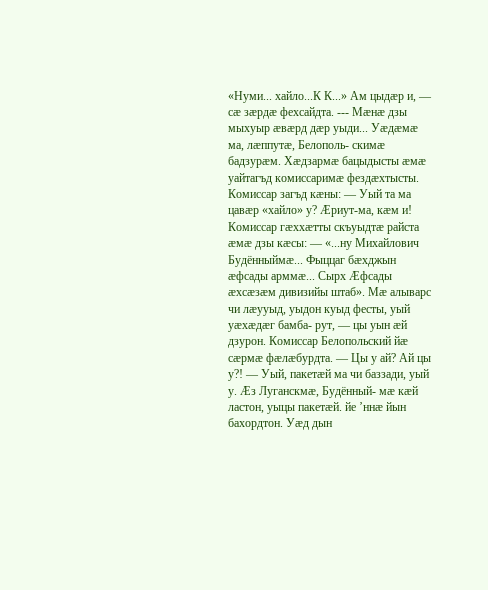«Нуми... хайло...К К...» Ам цыдæр и, — сæ зæрдæ фехсайдта. --- Мæнæ дзы мыхуыр æвæрд дæр уыди... Уæдæмæ ма, лæппутæ, Белополь- скимæ бадзурæм. Хæдзармæ бацыдысты æмæ уайтагъд комиссаримæ фездæхтысты. Комиссар загъд кæны: — Уый та ма цавæр «хайло» у? Æриут-ма, кæм и! Комиссар гæххæтты скъуыдтæ райста æмæ дзы кæсы: — «...ну Михайлович Будённыймæ... Фыццаг бæхджын æфсады арммæ... Сырх Æфсады æхсæзæм дивизийы штаб». Мæ алыварс чи лæууыд, уыдон куыд фесты, уый уæхæдæг бамба- рут, — цы уын æй дзурон. Комиссар Белопольский йæ сæрмæ фæлæбурдта. — Цы у ай? Ай цы у?! — Уый, пакетæй ма чи баззади, уый у. Æз Луганскмæ, Будённый- мæ кæй ластон, уыцы пакетæй. йе ’ннæ йын бахордтон. Уæд дын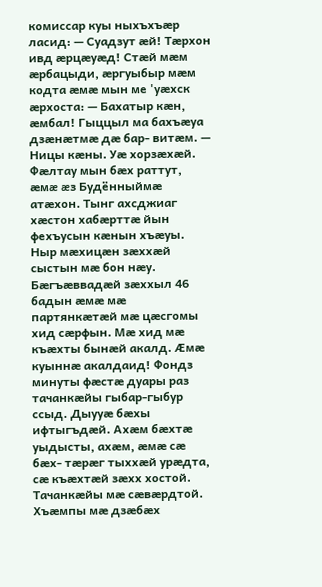комиссар куы ныхъхъæр ласид: — Суадзут æй! Тæрхон ивд æрцæуæд! Стæй мæм æрбацыди, æргуыбыр мæм кодта æмæ мын ме 'уæхск æрхоста: — Бахатыр кæн, æмбал! Гыццыл ма бахъæуа дзæнæтмæ дæ бар- витæм. — Ницы кæны. Уæ хорзæхæй. Фæлтау мын бæх раттут, æмæ æз Будённыймæ атæхон. Тынг ахсджиаг хæстон хабæрттæ йын фехъусын кæнын хъæуы. Ныр мæхицæн зæххæй сыстын мæ бон нæу. Бæгъæввадæй зæххыл 46
бадын æмæ мæ партянкæтæй мæ цæсгомы хид сæрфын. Мæ хид мæ къæхты бынæй акалд. Æмæ куыннæ акалдаид! Фондз минуты фæстæ дуары раз тачанкæйы гыбар-гыбур ссыд. Дыууæ бæхы ифтыгъдæй. Ахæм бæхтæ уыдысты, ахæм, æмæ сæ бæх- тæрæг тыххæй урæдта, сæ къæхтæй зæхх хостой. Тачанкæйы мæ сæвæрдтой. Хъæмпы мæ дзæбæх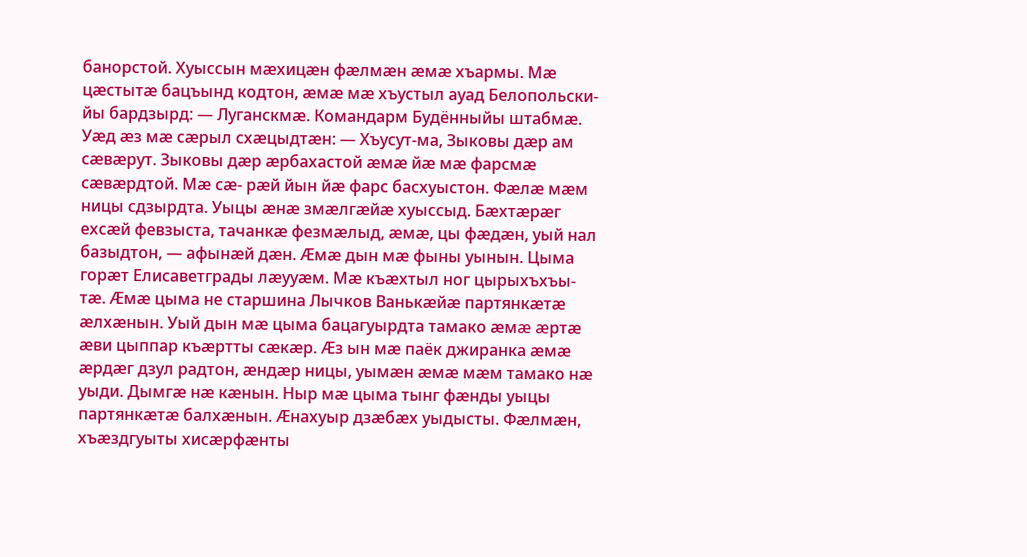банорстой. Хуыссын мæхицæн фæлмæн æмæ хъармы. Мæ цæстытæ бацъынд кодтон, æмæ мæ хъустыл ауад Белопольски- йы бардзырд: — Луганскмæ. Командарм Будённыйы штабмæ. Уæд æз мæ сæрыл схæцыдтæн: — Хъусут-ма, Зыковы дæр ам сæвæрут. Зыковы дæр æрбахастой æмæ йæ мæ фарсмæ сæвæрдтой. Мæ сæ- рæй йын йæ фарс басхуыстон. Фæлæ мæм ницы сдзырдта. Уыцы æнæ змæлгæйæ хуыссыд. Бæхтæрæг ехсæй февзыста, тачанкæ фезмæлыд, æмæ, цы фæдæн, уый нал базыдтон, — афынæй дæн. Æмæ дын мæ фыны уынын. Цыма горæт Елисаветграды лæууæм. Мæ къæхтыл ног цырыхъхъы- тæ. Æмæ цыма не старшина Лычков Ванькæйæ партянкæтæ æлхæнын. Уый дын мæ цыма бацагуырдта тамако æмæ æртæ æви цыппар къæртты сæкæр. Æз ын мæ паёк джиранка æмæ æрдæг дзул радтон, æндæр ницы, уымæн æмæ мæм тамако нæ уыди. Дымгæ нæ кæнын. Ныр мæ цыма тынг фæнды уыцы партянкæтæ балхæнын. Æнахуыр дзæбæх уыдысты. Фæлмæн, хъæздгуыты хисæрфæнты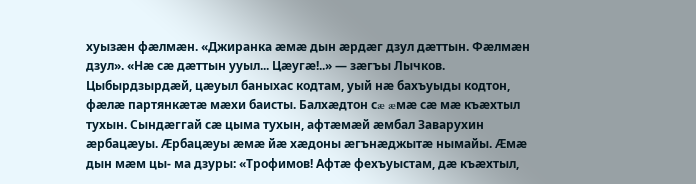хуызæн фæлмæн. «Джиранка æмæ дын æрдæг дзул дæттын. Фæлмæн дзул». «Нæ сæ дæттын ууыл... Цæугæ!..» — зæгъы Лычков. Цыбырдзырдæй, цæуыл баныхас кодтам, уый нæ бахъуыды кодтон, фæлæ партянкæтæ мæхи баисты. Балхæдтон сæ æмæ сæ мæ къæхтыл тухын. Сындæггай сæ цыма тухын, афтæмæй æмбал Заварухин æрбацæуы. Æрбацæуы æмæ йæ хæдоны æгънæджытæ нымайы. Æмæ дын мæм цы- ма дзуры: «Трофимов! Афтæ фехъуыстам, дæ къæхтыл,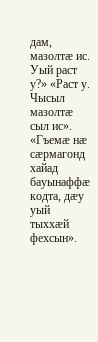дам, мазолтæ ис. Уый раст у?» «Раст у. Чысыл мазолтæ сыл ис». «Гъемæ нæ сæрмагонд хайад бауынаффæ кодта, дæу уый тыххæй фехсын».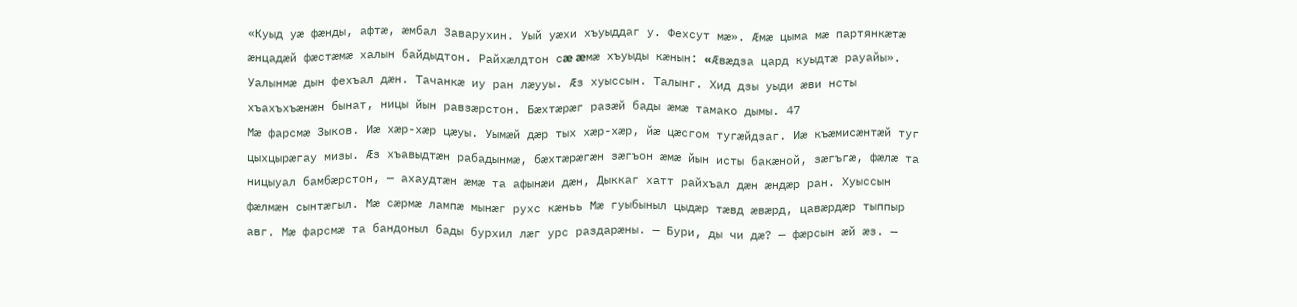«Куыд уæ фæнды, афтæ, æмбал Заварухин. Уый уæхи хъуыддаг у. Фехсут мæ». Æмæ цыма мæ партянкæтæ æнцадæй фæстæмæ халын байдыдтон. Райхæлдтон сæ æмæ хъуыды кæнын: «Æвæдза цард куыдтæ рауайы». Уалынмæ дын фехъал дæн. Тачанкæ иу ран лæууы. Æз хуыссын. Талынг. Хид дзы уыди æви нсты хъахъхъæнæн бынат, ницы йын равзæрстон. Бæхтæрæг разæй бады æмæ тамако дымы. 47
Мæ фарсмæ Зыков. Иæ хæр-хæр цæуы. Уымæй дæр тых хæр-хæр, йæ цæсгом тугæйдзаг. Иæ къæмисæнтæй туг цыхцырæгау мизы. Æз хъавыдтæн рабадынмæ, бæхтæрæгæн зæгъон æмæ йын исты бакæной, зæгъгæ, фæлæ та ницыуал бамбæрстон, — ахаудтæн æмæ та афынæи дæн, Дыккаг хатт райхъал дæн æндæр ран. Хуыссын фæлмæн сынтæгыл. Мæ сæрмæ лампæ мынæг рухс кæньь Мæ гуыбыныл цыдæр тæвд æвæрд, цавæрдæр тыппыр авг. Мæ фарсмæ та бандоныл бады бурхил лæг урс раздарæны. — Бури, ды чи дæ? — фæрсын æй æз. —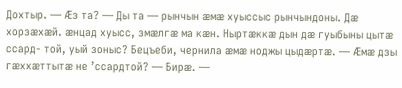Дохтыр. — Æз та? — Ды та — рынчын æмæ хуыссыс рынчындоны. Дæ хорзæхæй. æнцад хуысс, змæлгæ ма кæн. Ныртæккæ дын дæ гуыбыны цытæ ссард- той, уый зоныс? Бецъеби, чернила æмæ ноджы цыдæртæ. — Æмæ дзы гæххæттытæ не ’ссардтой? — Бирæ. —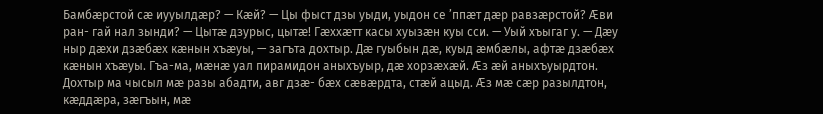Бамбæрстой сæ иууылдæр? — Кæй? — Цы фыст дзы уыди, уыдон се ’ппæт дæр равзæрстой? Æви ран- гай нал зынди? — Цытæ дзурыс, цытæ! Гæххæтт касы хуызæн куы сси. — Уый хъыгаг у. — Дæу ныр дæхи дзæбæх кæнын хъæуы, — загъта дохтыр. Дæ гуыбын дæ, куыд æмбæлы, афтæ дзæбæх кæнын хъæуы. Гъа-ма, мæнæ уал пирамидон аныхъуыр, дæ хорзæхæй. Æз æй аныхъуырдтон. Дохтыр ма чысыл мæ разы абадти, авг дзæ- бæх сæвæрдта, стæй ацыд. Æз мæ сæр разылдтон, кæддæра, зæгъын, мæ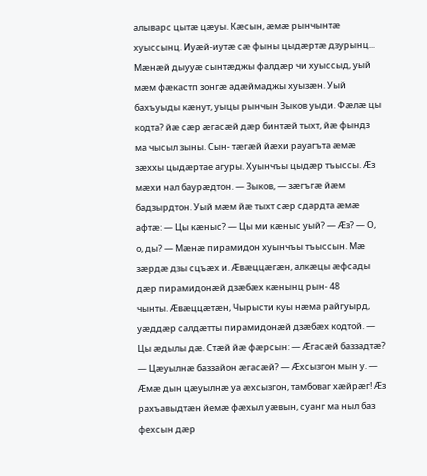алыварс цытæ цæуы. Кæсын, æмæ рынчынтæ хуыссынц. Иуæй-иутæ сæ фыны цыдæртæ дзурынц... Мæнæй дыууæ сынтæджы фалдæр чи хуыссыд, уый мæм фæкастп зонгæ адæймаджы хуызæн. Уый бахъуыды кæнут, уыцы рынчын Зыков уыди. Фæлæ цы кодта? йæ сæр æгасæй дæр бинтæй тыхт, йæ фындз ма чысыл зыны. Сын- тæгæй йæхи рауагъта æмæ зæххы цыдæртае агуры. Хуынчъы цыдæр тъыссы. Æз мæхи нал баурæдтон. — Зыков, — зæгъгæ йæм бадзырдтон. Уый мæм йæ тыхт сæр сдардта æмæ афтæ: — Цы кæныс? — Цы ми кæныс уый? — Æз? — О, о, ды? — Мæнæ пирамидон хуынчъы тъыссын. Мæ зæрдæ дзы сцъæх и. Æвæццæгæн, алкæцы æфсады дæр пирамидонæй дзæбæх кæнынц рын- 48
чынты. Æвæццæтæн, Чырысти куы нæма райгуырд, уæддæр салдæтты пирамидонæй дзæбæх кодтой. — Цы æдылы дæ. Стæй йæ фæрсын: — Æгасæй баззадтæ? — Цæуылнæ баззайон æгасæй? — Æхсызгон мын у. — Æмæ дын цæуылнæ уа æхсызгон, тамбоваг хæйрæг! Æз рахъавыдтæн йемæ фæхыл уæвын, суанг ма ныл баз фехсын дæр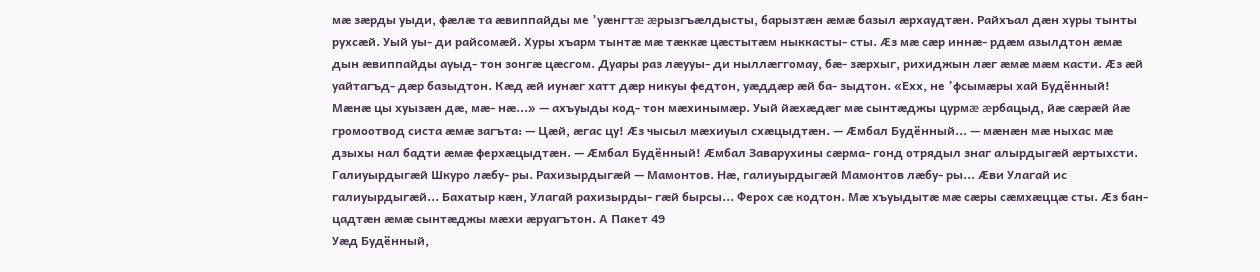мæ зæрды уыди, фæлæ та æвиппайды ме ’уæнгтæ æрызгъæлдысты, барызтæн æмæ базыл æрхаудтæн. Райхъал дæн хуры тынты рухсæй. Уый уы- ди райсомæй. Хуры хъарм тынтæ мæ тæккæ цæстытæм ныккасты- сты. Æз мæ сæр иннæ- рдæм азылдтон æмæ дын æвиппайды ауыд- тон зонгæ цæсгом. Дуары раз лæууы- ди ныллæггомау, бæ- зæрхыг, рихиджын лæг æмæ мæм касти. Æз æй уайтагъд- дæр базыдтон. Кæд æй иунæг хатт дæр никуы федтон, уæддæр æй ба- зыдтон. «Ехх, не ’фсымæры хай Будённый! Мæнæ цы хуызæн дæ, мæ- нæ...» — ахъуыды код- тон мæхинымæр. Уый йæхæдæг мæ сынтæджы цурмæ æрбацыд, йæ сæрæй йæ громоотвод систа æмæ загъта: — Цæй, æгас цу! Æз чысыл мæхиуыл схæцыдтæн. — Æмбал Будённый... — мæнæн мæ ныхас мæ дзыхы нал бадти æмæ ферхæцыдтæн. — Æмбал Будённый! Æмбал Заварухины сæрма- гонд отрядыл знаг алырдыгæй æртыхсти. Галиуырдыгæй Шкуро лæбу- ры. Рахизырдыгæй — Мамонтов. Нæ, галиуырдыгæй Мамонтов лæбу- ры... Æви Улагай ис галиуырдыгæй... Бахатыр кæн, Улагай рахизырды- гæй бырсы... Ферох сæ кодтон. Мæ хъуыдытæ мæ сæры сæмхæццæ сты. Æз бан- цадтæн æмæ сынтæджы мæхи æруагътон. А Пакет 49
Уæд Будённый,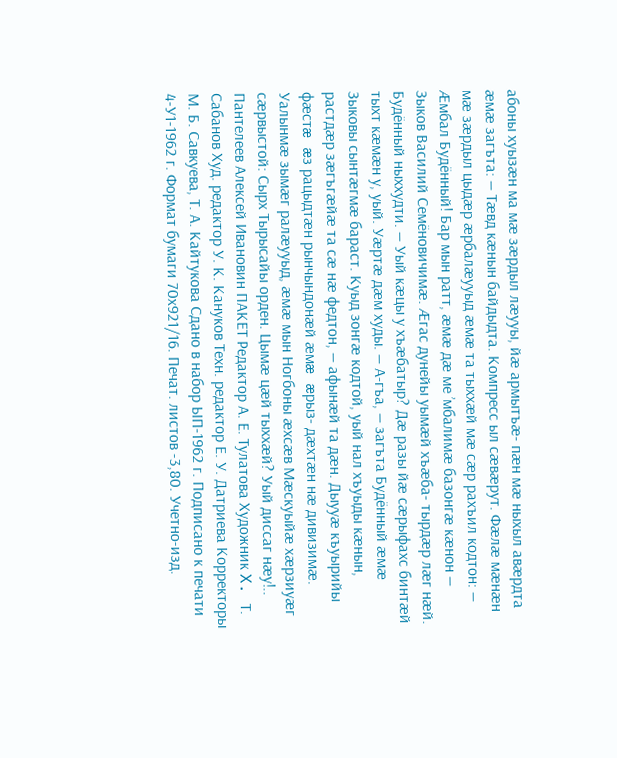абоны хуызæн ма мæ зæрдыл лæууы, йæ армытъæ- пæн мæ ныхыл авæрдта æмæ загъта: — Тæвд кæнын байдыдта. Компресс ыл сæвæрут. Фæлæ мæнæн мæ зæрдыл цыдæр æрбалæууыд æмæ та тыххæй мæ сæр рахъил кодтон: — Æмбал Будённый! Бар мын ратт, æмæ дæ ме ’мбалимæ базонгæ кæнон — Зыков Василий Семёновичимæ. Æгас дунейы уымæй хъæба- тырдæр лæг нæй. Будённый ныххудти. — Уый кæцы у хъæбатыр? Дæ разы йæ сæрыфахс бинтæй тыхт кæмæн у, уый. Уæртæ дæм худы. — А-гъа, — загъта Будённый æмæ Зыковы сынтæгмæ бараст. Куыд зонгæ кодтой, уый нал хъуыды кæнын, растдæр зæгъгæйæ та сæ нæ федтон, — афынæй та дæн. Дыууæ къуырийы фæстæ æз рацыдтæн рынчындонæй æмæ æрыз- дæхтæн нæ дивизимæ. Уалынмæ зымæг ралæууыд, æмæ мын Ногбоны æхсæв Мæскуыйæ хæрзиуæг сæрвыстой: Сырх Тырысайы орден. Цымæ цæй тыххæй? Уый диссаг нæу!..
Пантелеев Алексей Ивановин ПАКЕТ Редактор А. Е. Тулатова Художник X. Т. Сабанов Худ. редактор У. К. Кануков Техн. редактор Е. У. Датриева Корректоры М. Б. Савкуева, Т. А. Кайтукова Сдано в набор ЫП-1962 г. Подписано к печати 4-У1-1962 г. Формат бумаги 70х921/16. Печат. листов -3,80. Учетно-изд.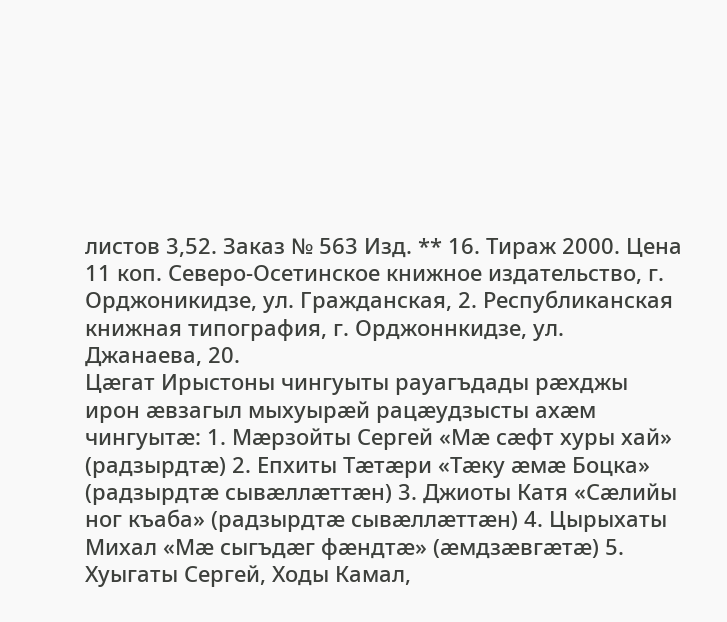листов 3,52. Заказ № 563 Изд. ** 16. Тираж 2000. Цена 11 коп. Северо-Осетинское книжное издательство, г. Орджоникидзе, ул. Гражданская, 2. Республиканская книжная типография, г. Орджоннкидзе, ул. Джанаева, 20.
Цæгат Ирыстоны чингуыты рауагъдады рæхджы ирон æвзагыл мыхуырæй рацæудзысты ахæм чингуытæ: 1. Мæрзойты Сергей «Мæ сæфт хуры хай» (радзырдтæ) 2. Епхиты Тæтæри «Тæку æмæ Боцка» (радзырдтæ сывæллæттæн) 3. Джиоты Катя «Сæлийы ног къаба» (радзырдтæ сывæллæттæн) 4. Цырыхаты Михал «Мæ сыгъдæг фæндтæ» (æмдзæвгæтæ) 5. Хуыгаты Сергей, Ходы Камал,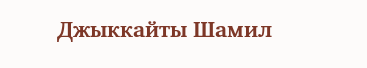Джыккайты Шамил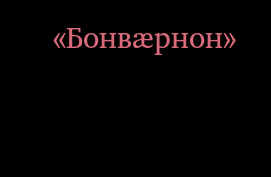«Бонвæрнон»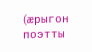(æрыгон поэтты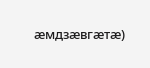æмдзæвгæтæ)